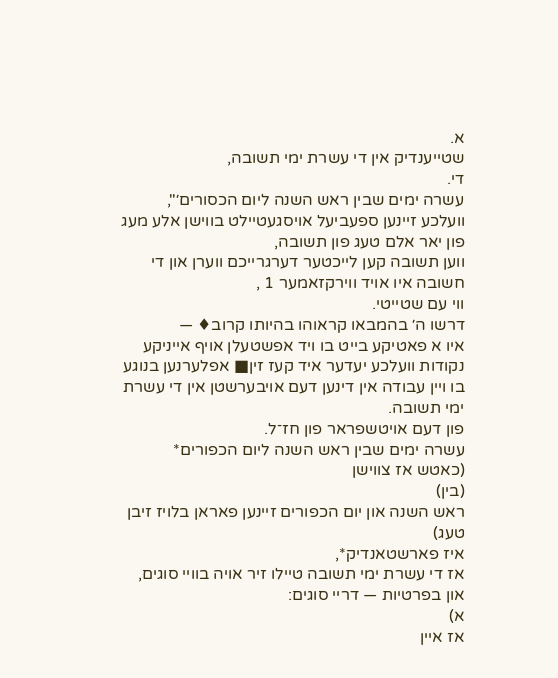א.
שטייענדיק אין די עשרת ימי תשובה,
די.
עשרה ימים שבין ראש השנה ליום הכסורים׳",
וועלכע זיינען ספעביעל אויסגעטיילט בווישן אלע מעג פון יאר אלם טעג פון תשובה,
ווען תשובה קען לייכטער דערגרייכם ווערן און די חשובה איו אויד ווירקזאמער 1 ,
ווי עם שטייטי.
דרשו ה׳ בהמבאו קראוהו בהיותו קרוב♦ —
איו א פאטיקע בייט בו ויד אפשטעלן אויף אייניקע נקודות וועלכע יעדער איד קעז זין■ אפלערנען בנוגע בו ויין עבודה אין דינען דעם אויבערשטן אין די עשרת ימי תשובה.
פון דעם אויטשפראר פון חז־ל.
עשרה ימים שבין ראש השנה ליום הכפורים*
(כאטש אז צווישן
(בין)
ראש השנה און יום הכפורים זיינען פאראן בלויז זיבן טעג)
איז פארשטאנדיק*,
אז די עשרת ימי תשובה טיילו זיר אויה בוויי סוגים,
און בפרטיות — דריי סוגים:
א)
אז איין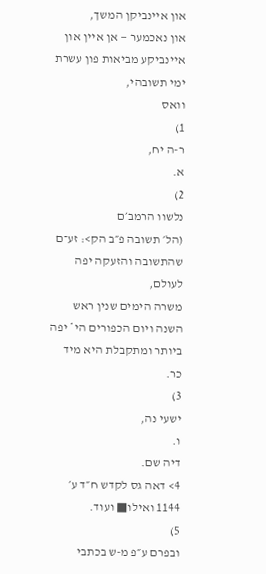און איינביקן המשך,
און נאכמער — אן איין און איינביקע מביאות פון עשרת ימי תשובהי,
וואס
1)
ר-ה יח,
א.
2)
נלשוו הרמב׳ם
(הל׳ תשובה פ״ב הק>: זע־ם שהתשובה והזעקה יפה לעולם,
משרה הימים שנין ראש השנה ויום הכפורים הי* יפה ביותר ומתקבלת היא מיד כר.
3)
ישעי נה,
ו.
דיה שם.
4> דאה גס לקדש ח״ד ע׳ 1144 ואילו■ ועוד.
5)
ובפרם ע״פ מ-ש בכתבי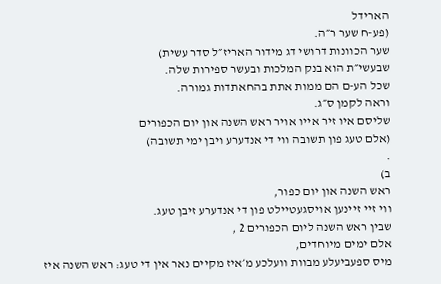הארידל
(פע-ח שער ר״ה.
שער הכוונות דרושי דג מידור האריז״ל סדר עשית)
שבעשי״ת הוא בנק המלכות ובעשר ספירות שלה.
שכל הע-ם הם ממות אתת בהחאתדות גמורה.
וראה לקמן ס״ג.
שליסם איו זיר אייו אויר ראש השנה און יום הכפורים
(אלם טעג פון תשובה ווי די אנדערע ויבן ימי תשובה)
.
ב)
ראש השנה און יום כפור,
ווי זיי זיינען אויסגעטיילט פון די אנדערע זיבן טעג.
שבין ראש השנה ליום הכפורים 2 ,
אלם ימים מיוחדים,
מיס ספעביעלע מבוות וועלכע מ׳איז מקיים נאר אין די טעג: ראש השנה איז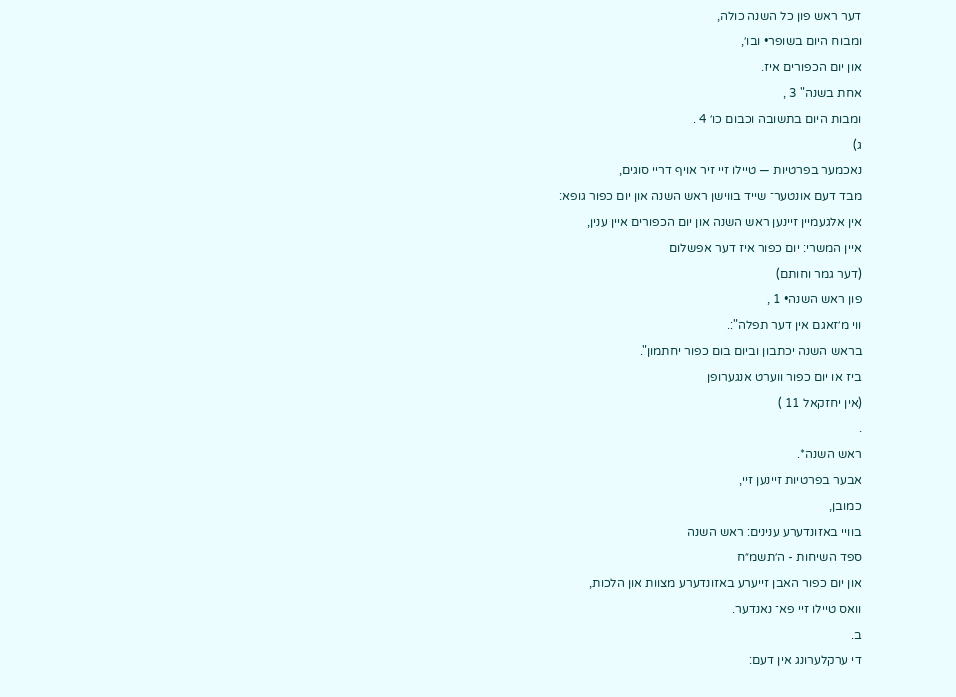דער ראש פון כל השנה כולה,
ומבוח היום בשופר• ובו׳,
און יום הכפורים איז.
אחת בשנה" 3 ,
ומבות היום בתשובה וכבום כו׳ 4 .
ג)
נאכמער בפרטיות — טיילו זיי זיר אויף דריי סוגים,
מבד דעם אונטער־ שייד בווישן ראש השנה און יום כפור גופא:
אין אלגעמיין זיינען ראש השנה און יום הכפורים איין ענין,
איין המשרי: יום כפור איז דער אפשלום
(דער גמר וחותם)
פון ראש השנה• 1 ,
ווי מ׳זאגם אין דער תפלה":.
בראש השנה יכתבון וביום בום כפור יחתמון".
ביז או יום כפור ווערט אנגערופן
(אין יחזקאל 11 )
.
ראש השנה*.
אבער בפרטיות זיינען זיי,
כמובן,
בוויי באזונדערע ענינים: ראש השנה
ספד השיחות - ה׳תשמ״ח
און יום כפור האבן זייערע באזונדערע מצוות און הלכות,
וואס טיילו זיי פא־ נאנדער.
ב.
די ערקלערונג אין דעם: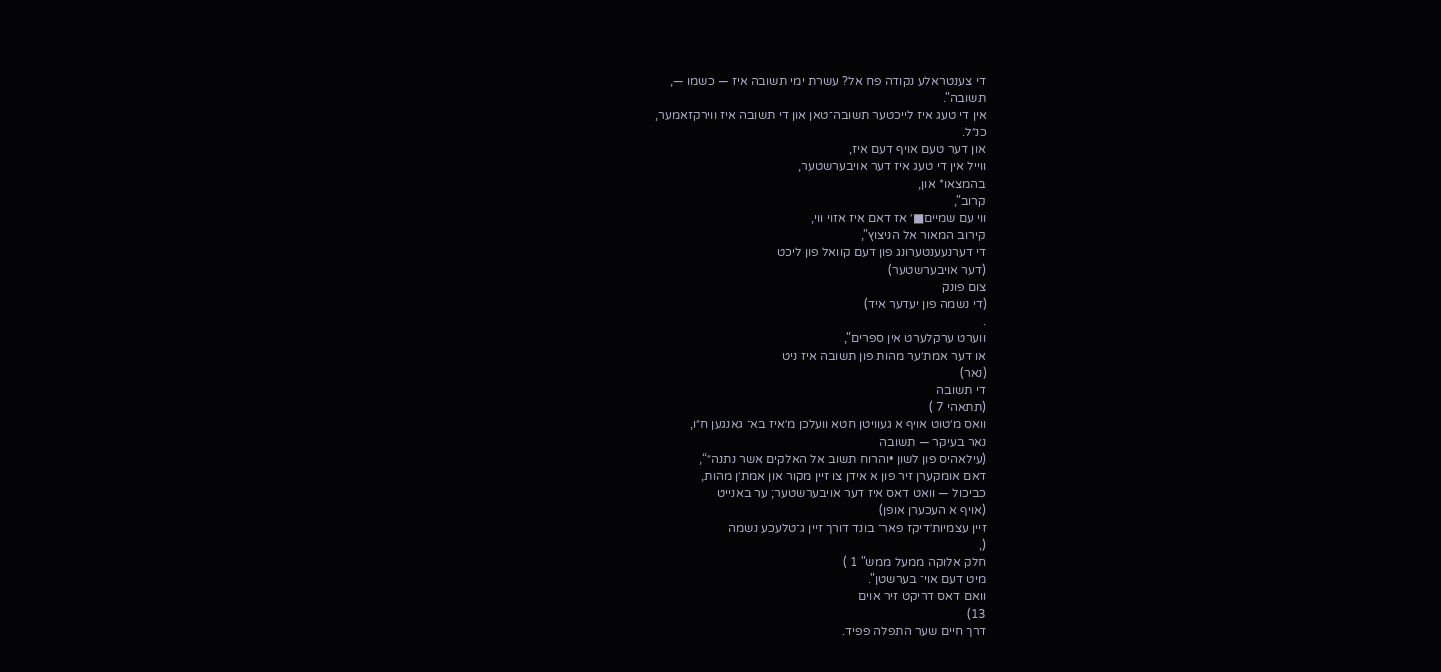די צענטראלע נקודה פח אל? עשרת ימי תשובה איז — כשמו —,
תשובה".
אין די טעג איז לייכטער תשובה־טאן און די תשובה איז ווירקזאמער,
כנ״ל.
און דער טעם אויף דעם איז,
ווייל אין די טעג איז דער אויבערשטער,
בהמצאו* און,
קרוב",
ווי עם שמיים■׳ אז דאם איז אזוי ווי,
קירוב המאור אל הניצוץ",
די דערנעענטערונג פון דעם קוואל פון ליכט
(דער אויבערשטער)
צום פונק
(די נשמה פון יעדער איד)
.
ווערט ערקלערט אין ספרים",
או דער אמת׳ער מהות פון תשובה איז ניט
(נאר)
די תשובה
(תתאהי 7 )
וואס מ׳טוט אויף א געוויטן חטא וועלכן מ׳איז בא־ גאנגען ח״ו,
נאר בעיקר — תשובה
(עילאהיס פון לשון •והרוח תשוב אל האלקים אשר נתנה״“,
דאם אומקערן זיר פון א אידן צו זיין מקור און אמת׳ן מהות,
כביכול — וואט דאס איז דער אויבערשטער; ער באנייט
(אויף א העכערן אופן)
זיין עצמיות׳דיקז פאר־ בונד דורך זיין ג־טלעכע נשמה
(,
חלק אלוקה ממעל ממש" 1 )
מיט דעם אוי־ בערשטן".
וואם דאס דריקט זיר אוים
13)
דרך חיים שער התפלה פפיד.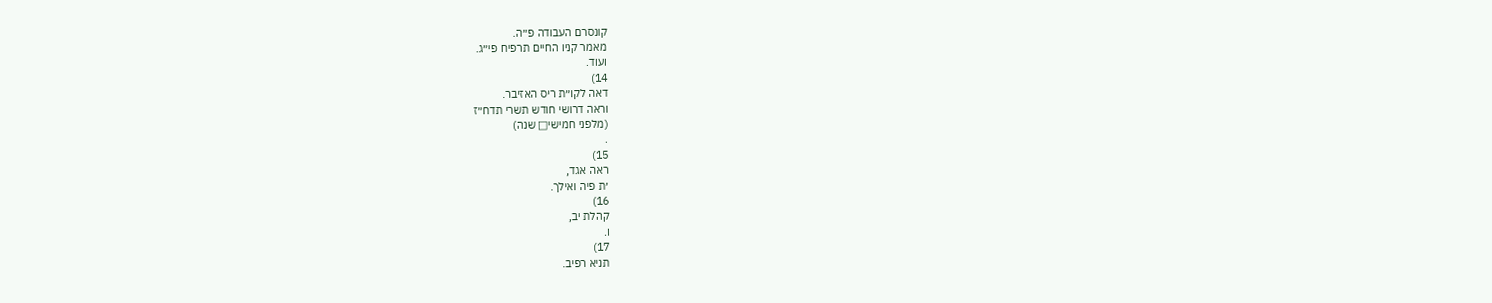קונסרם העבודה פ״ה.
מאמר קניו החיים תרפיח פי״ג.
ועוד.
14)
דאה לקו״ת ריס האזיבר.
וראה דרושי חודש תשרי תדח״ז
(מלפני חמישי□ שנה)
.
15)
ראה אגד,
׳ת פיה ואילך.
16)
קהלת יב,
ו.
17)
תניא רפיב.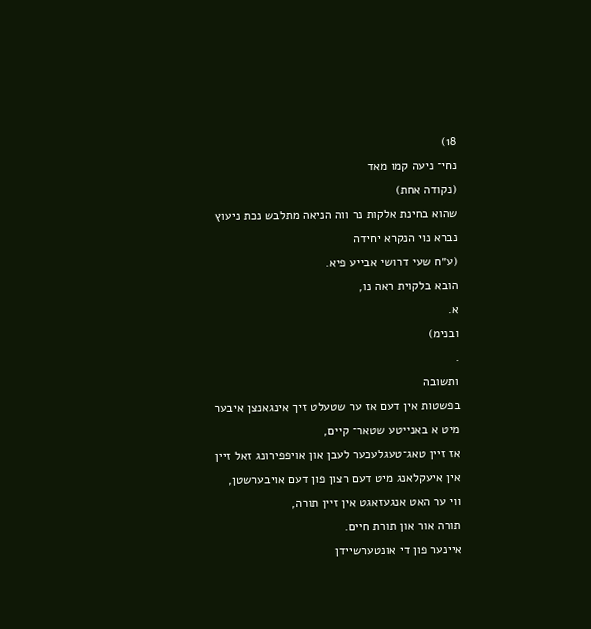18)
נחי־ ניעה קמו מאד
(נקודה אחת)
שהוא בחינת אלקות נר ווה הניאה מתלבש נכת ניעוץ נברא נוי הנקרא יחידה
(ע״ח שעי דרושי אבייע פיא.
הובא בלקוית ראה נו,
א.
ובנימ)
.
ותשובה
בפשטות אין דעם אז ער שטעלט זיך אינגאנצן איבער מיט א באנייטע שטאר־ קיים,
אז זיין טאג־טעגלעכער לעבן און אויפפירונג זאל זיין אין איעקלאנג מיט דעם רצון פון דעם אויבערשטן,
ווי ער האט אנגעזאגט אין זיין תורה,
תורה אור און תורת חיים.
איינער פון די אונטערשיידן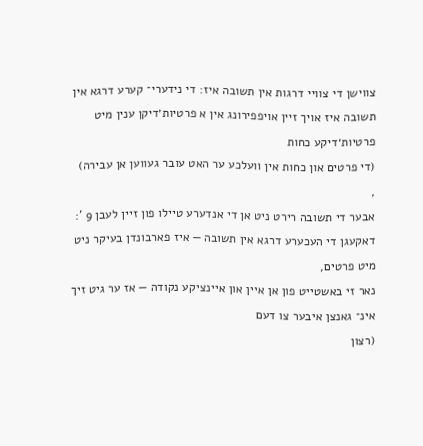צווישן די צוויי דרגות אין תשובה איז: די נידערי־ קערע דרגא אין תשובה איז אויך זיין אויפפירונג אין א פרטיות׳דיקן ענין מיט פרטיות׳דיקע כחות
(די פרטים און כחות אין וועלכע ער האט עובר געווען אן עבירה)
,
אבער די תשובה רירט ניט אן די אנדערע טיילו פון זיין לעבן 9 ':
דאקעגן די העכערע דרגא אין תשובה — איז פארבונדן בעיקר ניט מיט פרטים,
נאר זי באשטייט פון אן איין און איינציקע נקודה — אז ער גיט זיך אינ־ גאנצן איבער צו דעם
(רצון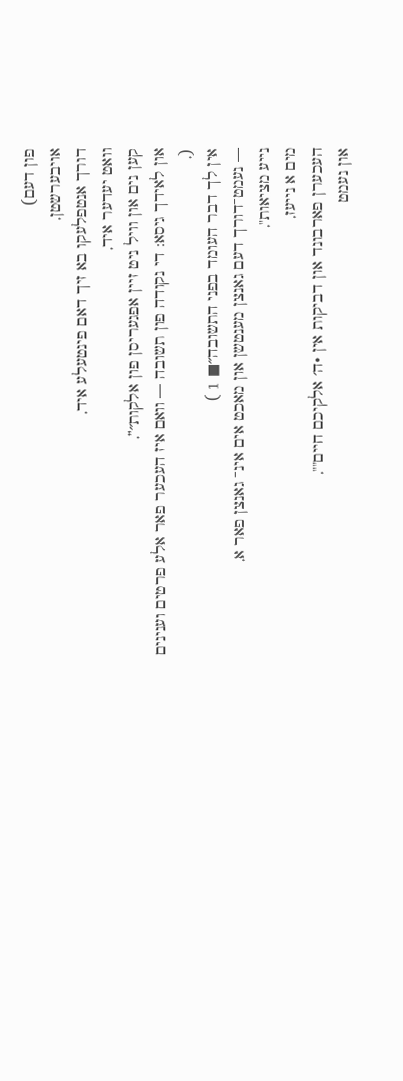פון דעם)
אויבערשטן,
דורך אנטפלעקו בא זיך דאם פינטעלע איד,
וואט יעדער איד,
קען נים און וויל ניט זיין אפגעריסן פון אלקות״”,
און לאידך גיסא: די נקודה פון תשובה — וואם איז העכער פאר אלע פרטים וענינים
(,
אין לך דבר העומד בפני התשובה״■ 1 )
— נעמט־דורך דעם גאנצן מענטשן און מאכט אים אינ־ גאנצן פאר א,
נייע מציאות",
מים א נייעז,
העכערן פארבונד און דביקות אין •ה׳ אלקיכם חיים"",
און נעמט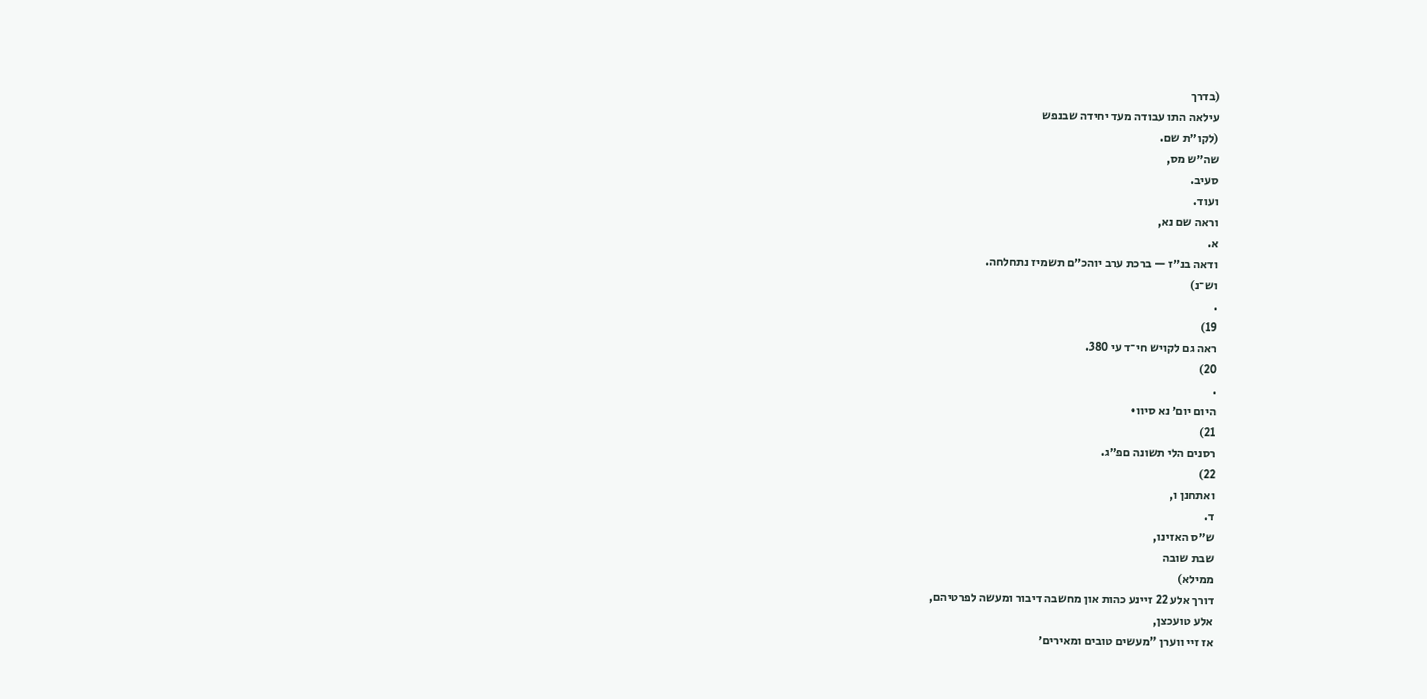(בדרך
עילאה התו עבודה מעד יחידה שבנפש
(לקו״ת שם.
שה״ש מס,
סעיב.
ועוד.
וראה שם נא,
א.
ודאה בנ״ז — ברכת ערב יוהכ״ם תשמיז נתחלחה.
וש־נ)
.
19)
ראה גם לקויש חי־ד עי 380.
20)
.
היום יום׳ נא סיוו•
21)
רסנים הלי תשונה םפ״ג.
22)
ואתחנן ו,
ד.
ש״ס האזינו,
שבת שובה
ממילא)
דורך אלע 22 זיינע כהות און מחשבה דיבור ומעשה לפרטיהם,
אלע טועכצן,
אז זיי ווערן "מעשים טובים ומאירים׳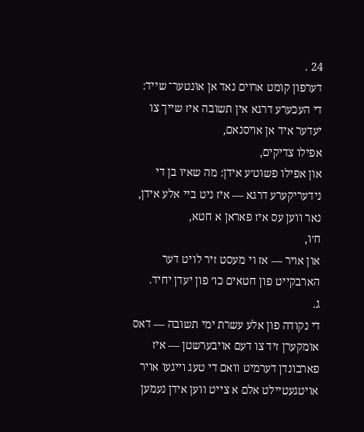24 .
דערפון קומט ארוים נאד אן אונטער־ שייד: די העכערע דרגא אין תשובה איז שייך צו יעדער איד אן אויסנאם,
אפילו צדיקים,
און אפילו פשוט׳ע אידן: מה שאיו בן די נידעריקערע דרגא — איז ניט ביי אלע אידן,
נאר ווען עס איז פאראן א חטא,
ח׳ו,
און אויר — אז וי מעסט זיר לויט דער הארבקייט פון חטאים כו׳ פון יעדן יחיד.
ג.
די נקודה פון אלע עשרת ימי תשובה — דאס אומקערן זיד צו דעם אויבערשטן — איז פארבונדן דערמיט וואם די טעג וייגעו אויר אויטגעטיילט אלם א צייט ווען אידן נעמען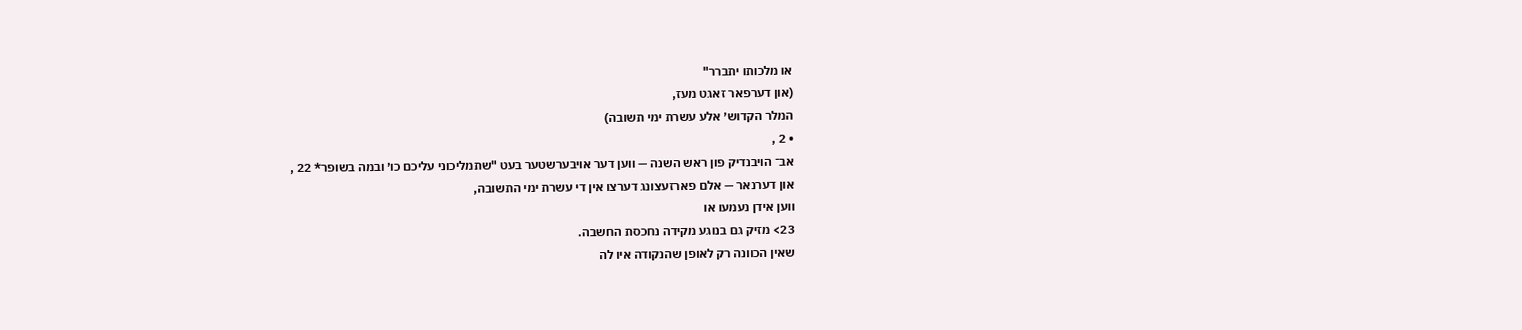או מלכותו יתברר"
(און דערפאר זאגט מעז,
המלר הקדוש׳ אלע עשרת ימי תשובה)
• 2 ,
אב־ הויבנדיק פון ראש השנה — ווען דער אויבערשטער בעט "שתמליכוני עליכם כו׳ ובמה בשופר* 22 ,
און דערנאר — אלם פארזעצונג דערצו אין די עשרת ימי התשובה,
ווען אידן נעמעו או
23> מזיק גם בנוגע מקידה נחכסת החשבה.
שאין הכוונה רק לאופן שהנקודה איו לה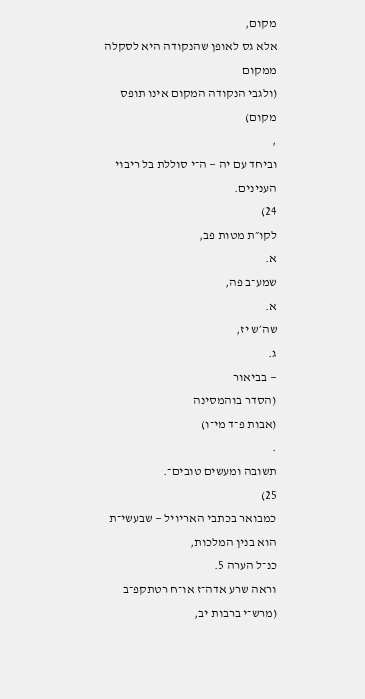מקום,
אלא גס לאופן שהנקודה היא לסקלה ממקום
(ולגבי הנקודה המקום אינו תופס מקום)
,
וביחד עם יה — ה־י סוללת בל ריבוי הענינים.
24)
לקו״ת מטות פב,
א.
שמע־ב פה,
א.
שה׳ש יז,
ג.
— בביאור
(הסדר בוהמסינה
(אבות פ־ד מי־ו)
.
תשובה ומעשים טובים־.
25)
כמבואר בכתבי האריויל — שבעשי־ת הוא בנין המלכות,
כנ־ל הערה 5.
וראה שרע אדה־ז או־ח רטתקפ־ב
(מרש־י ברבות יב,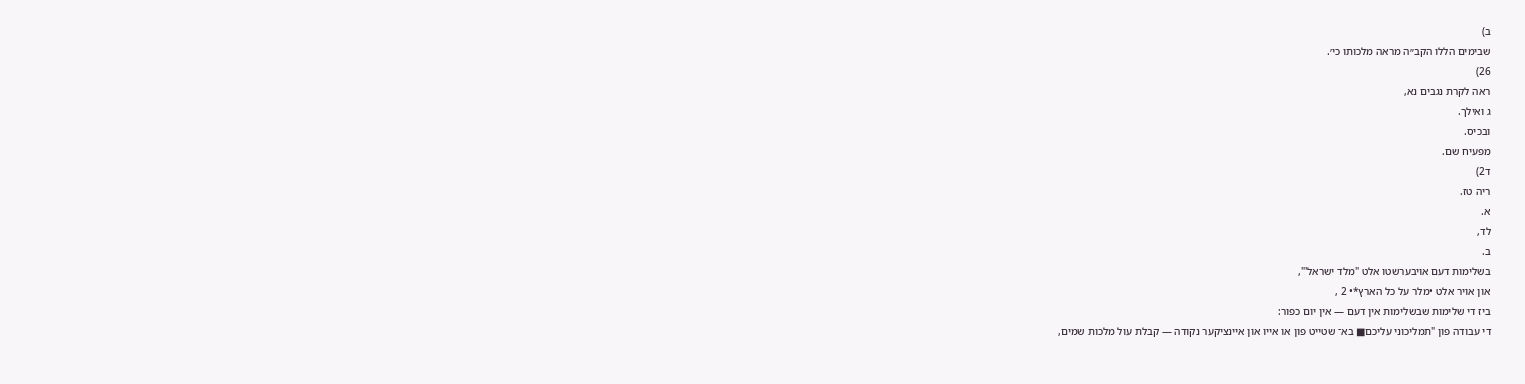ב)
שבימים הללו הקב״ה מראה מלכותו כי׳.
26)
ראה לקרת נגבים נא,
ג ואילך.
ובכיס.
מפעיח שם.
ד2)
ריה טז.
א.
לד,
ב.
בשלימות דעם אויבערשטו אלט "מלד ישראל'",
און אויר אלט •מלר על כל הארץ*• 2 ,
ביז די שלימות שבשלימות אין דעם — אין יום כפור:
די עבודה פון "תמליכוני עליכם■ בא־ שטייט פון או אייו און איינציקער נקודה — קבלת עול מלכות שמים,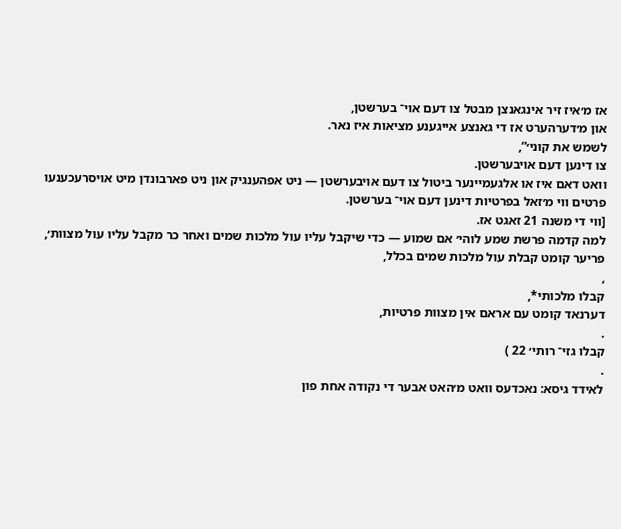אז מ׳איז זיר אינגאנצן מבטל צו דעם אוי־ בערשטן,
און מ׳דערהערט אז די גאנצע אייגענע מציאות איז נאר.
לשמש את קוני׳”,
צו דינען דעם אויבערשטן.
וואט דאם איז או אלגעמיינער ביטול צו דעם אויבערשטן — ניט אפהענגיק און ניט פארבונדן מיט אויסרעכענעו פרטים ווי מ׳זאל בפרטיות דינען דעם אוי־ בערשטן.
[ווי די משנה 21 זאגט אז.
למה קדמה פרשת שמע לוהי׳ אם שמוע — כדי שיקבל עליו עול מלכות שמים ואחר כר מקבל עליו עול מצוות׳,
פריער קומט קבלת עול מלכות שמים בכלל,
,
קבלו מלכותי*,
דערנאד קומט עם אראם אין מצוות פרטיות,
.
קבלו גזי־ רותי׳ 22 )
.
לאידד גיסא: נאכדעס וואט מ׳האט אבער די נקודה אחת פון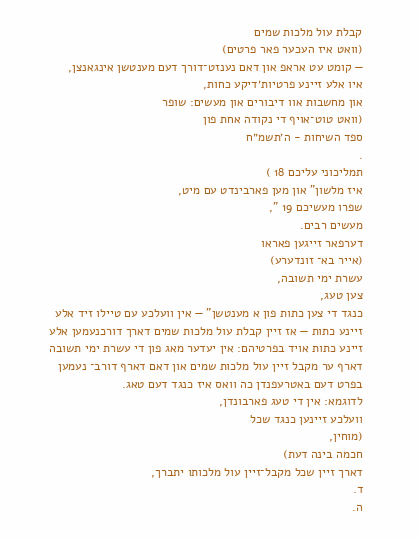קבלת עול מלכות שמים
(וואט איז העכער פאר פרטים)
— קומט עט אראפ און דאם נענזט־דורך דעם מענטשן אינגאנצן,
איו אלע זיינע פרטיות׳דיקע כחות,
און מחשבות אוו דיבורים און מעשים: שופר
(וואט טוט־אויף די נקודה אחת פון
ספד השיחות - ה׳תשמ״ח
.
תמליכוני עליכם 18 )
איז מלשון" און מען פארבינדט עם מיט,
שפרו מעשיכם 19 ",
מעשים רבים.
דערפאר זייגען פאראו
(אייר בא־ זונדערע)
עשרת ימי תשובה,
צען טעג,
כנגד די צען כתות פון א מענטשן" — אין וועלכע עם טיילו זיד אלע זיינע כתות — אז זיין קבלת עול מלכות שמים דארך דורכנעמען אלע זיינע כתות אויד בפרטיהם: אין יעדער מאג פון די עשרת ימי תשובה דארף ער מקבל זיין עול מלכות שמים און דאם דארף דורב־ נעמען בפרט דעם באטרעפנדן כה וואס איז כנגד דעם טאג.
לדוגמא: אין די טעג פארבונדן,
וועלכע זיינען כנגד שכל
(מוחין,
חכמה בינה דעת)
דארך זיין שכל מקבל־זיין עול מלכותו יתברך,
ד.
ה.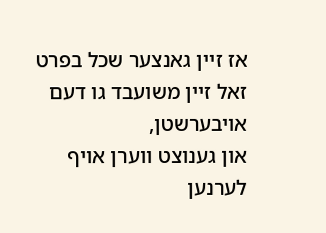אז זיין גאנצער שכל בפרט זאל זיין משועבד גו דעם אויבערשטן,
און גענוצט ווערן אויף לערנען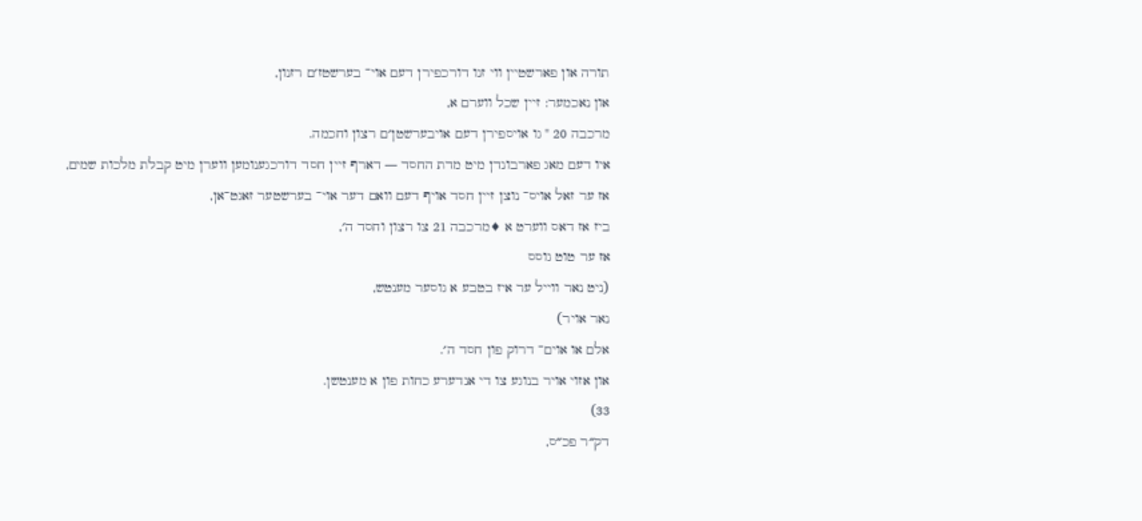תורה און פארשטיין ווי זנו דורכפירן דעם אוי־ בערשטז׳ם רזנון,
און נאכמער: זיין שכל ווערם א,
מרכבה 20 " גו אויספירן דעם אויבערשטן׳ם רצון וחכמה.
איו דעם מאג פארבונדן מיט מדת החסד — דארף זיין חסד דורכגענומען ווערן מיט קבלת מלכות שמים,
אז ער זאל אויס־ נוצן זיין חסד אויף דעם וואם דער אוי־ בערשטער זאגט־אן,
ביז אז דאס ווערט א ♦מרכבה 21 צו רצון וחסד ה׳,
אז ער טוט גוסס
(ניט נאר ווייל ער איז בטבע א גוסער מענטש,
נאר אויר)
אלם או אוים־ דרוק פון חסד ה׳.
און אזוי אויר בנוגע צו די אנדערע כחות פון א מענטשן.
33)
דק״ר פכ״ס,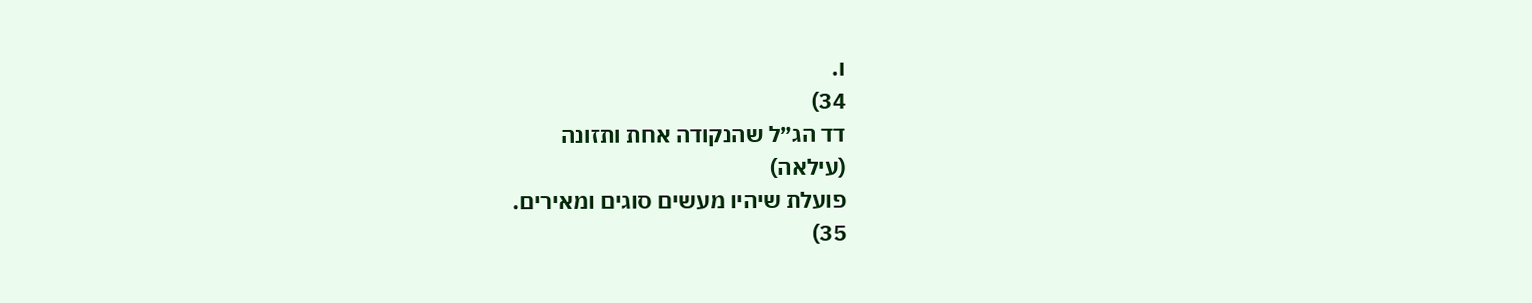ו.
34)
דד הג״ל שהנקודה אחת ותזונה
(עילאה)
פועלת שיהיו מעשים סוגים ומאירים.
35)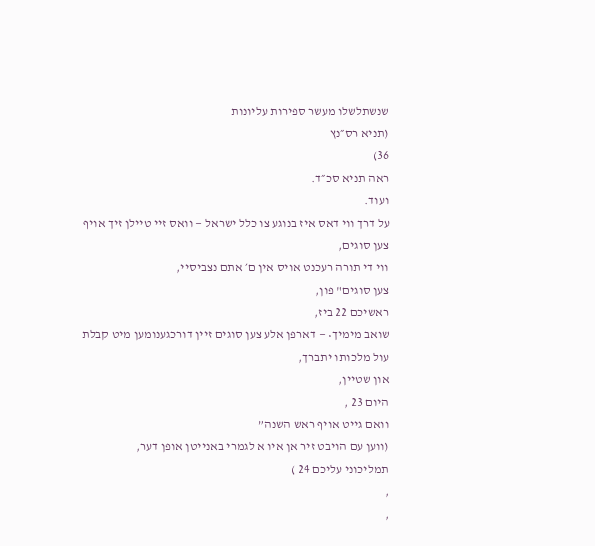שנשתלשלו מעשר ספירות עליונות
(תניא רס״נץ
36)
ראה תניא סכ״ד.
ועוד.
על דרך ווי דאס איז בנוגע צו כלל ישראל — וואס זיי טיילן זיך אויף צען סוגים,
ווי די תורה רעכנט אויס אין ם׳ אתם נצביסיי,
צען סוגים" פון,
ראשיכם 22 ביז,
שואב מימיך• — דארפן אלע צען סוגים זיין דורכגענומען מיט קבלת עול מלכותו יתברך,
און שטיין,
היום 23 ,
וואם גייט אויף ראש השנה”
(ווען עם הויבט זיר אן איו א לגמרי באנייטן אופן דער,
תמליכוני עליכם 24 )
,
,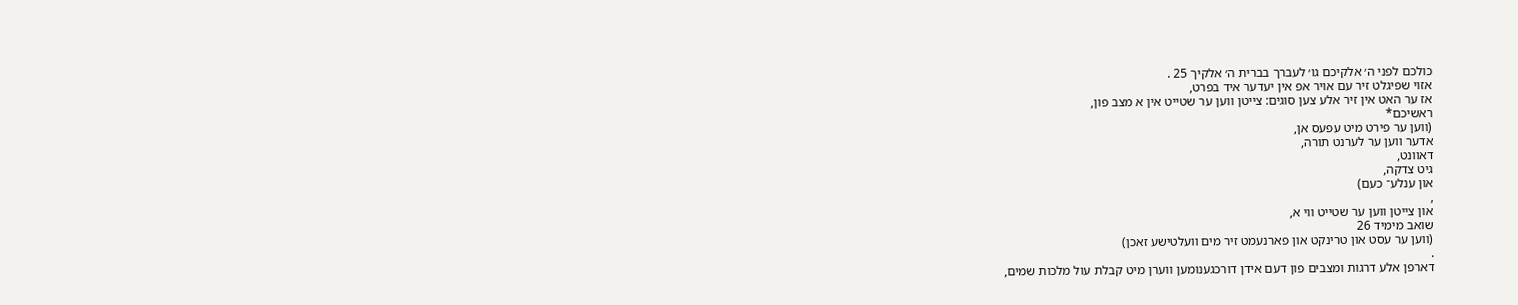כולכם לפני ה׳ אלקיכם גו׳ לעברך בברית ה׳ אלקיך 25 .
אזוי שפיגלט זיר עם אויר אפ אין יעדער איד בפרט,
אז ער האט אין זיר אלע צען סוגים: צייטן ווען ער שטייט אין א מצב פון,
ראשיכם*
(ווען ער פירט מיט עפעס אן,
אדער ווען ער לערנט תורה,
דאוונט,
גיט צדקה,
און ענלע־ כעם)
,
און צייטן ווען ער שטייט ווי א,
שואב מימיד 26
(ווען ער עסט און טרינקט און פארנעמט זיר מים וועלטישע זאכן)
.
דארפן אלע דרגות ומצבים פון דעם אידן דורכגענומען ווערן מיט קבלת עול מלכות שמים,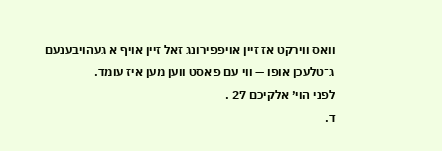וואס ווירקט אז זיין אויפפירונג זאל זיין אויף א געהויבענעם ג־טלעכן אופו — ווי עם פאסט ווען מען איז עומד.
לפני הוי׳ אלקיכם 27 .
ד.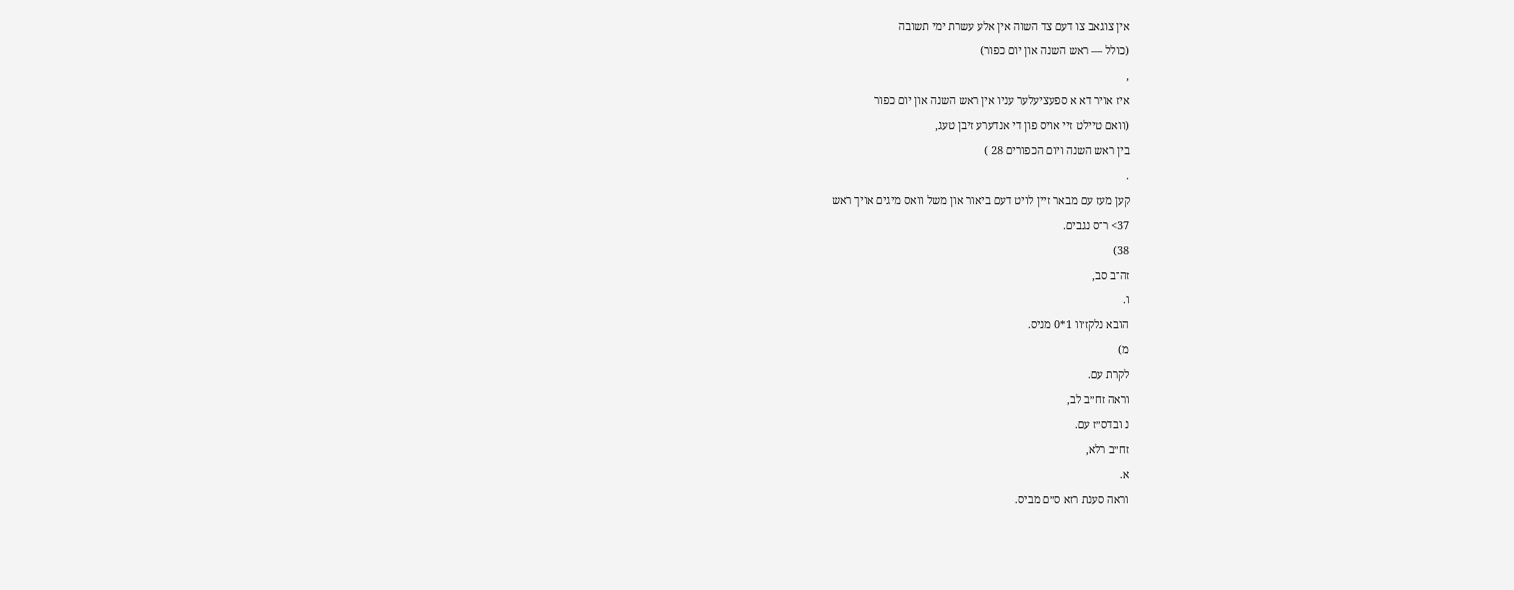אין צוגאב צו דעם צד השוה אין אלע עשרת ימי תשובה
(כולל — ראש השנה און יום כפור)
,
איז אויר דא א ספעציעלער עניו אין ראש השנה און יום כפור
(וואם טיילט זיי אויס פון די אנדערע זיבן טעג,
בין ראש השנה ויום הכפורים 28 )
.
קען מעז עם מבאר זיין לויט דעם ביאור און משל וואס מיגים אויך ראש
37> ר־ס נגבים.
38)
זה־ב סב,
ו.
הובא נלקז׳וו 1*0 מניס.
מ)
לקרת עם.
וראה זח״ב לב,
נ ובדס״ז עם.
זח״ב רלא,
א.
וראה סענת רזא ס״ם מביס.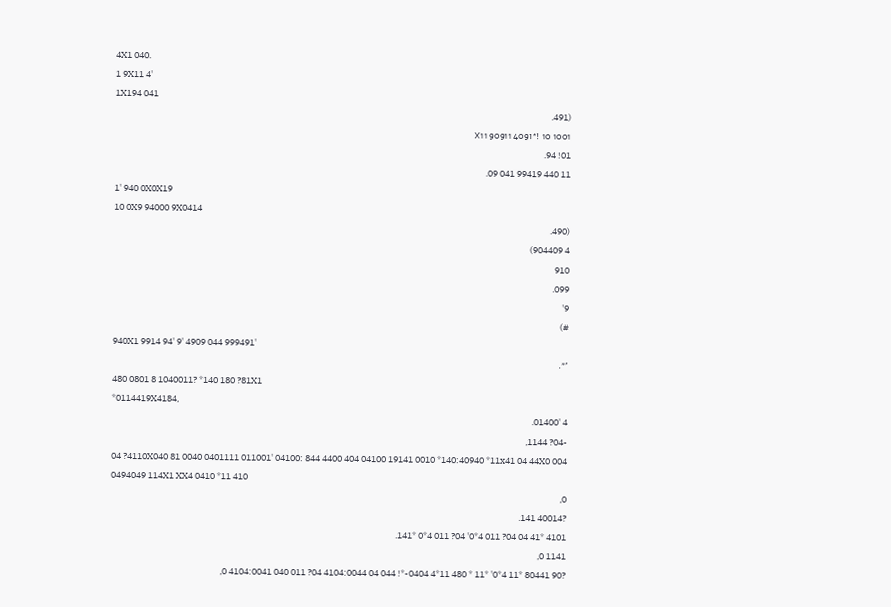4X1 040.
1 9X11 4'
1X194 041
(491.
1001 10 !*וX11 90911 409
01! 94.
11 440 99419 041 09.
1' 940 0X0X19
10 0X9 94000 9X0414
(490.
4 904409)
910
099.
9'
#)
940X1 9914 94' 9' 4909 044 999491'
'״.
480 0801 8 1040011? *140 180 ?81X1
*0114419X4184,
4 '01400.
-04? 1144,
04 ?4110X040 81 0040 0401111 011001' 04100: 844 4400 404 04100 19141 0010 *140:40940 *11x41 04 44X0 004
0494049 114X1 XX4 0410 *11 410
0,
?40014 141.
4101 *41 04 04? 011 4*0' 04? 011 4*0 *141.
1141 0,
?90 80441 *11 4*0' *11 * 480 11*4 0404-*! 044 04 4104:0044 04? 011 040 4104:0041 0,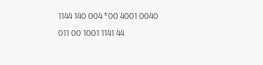1144 140 004 *00 4001 0040 011 00 1001 1141 44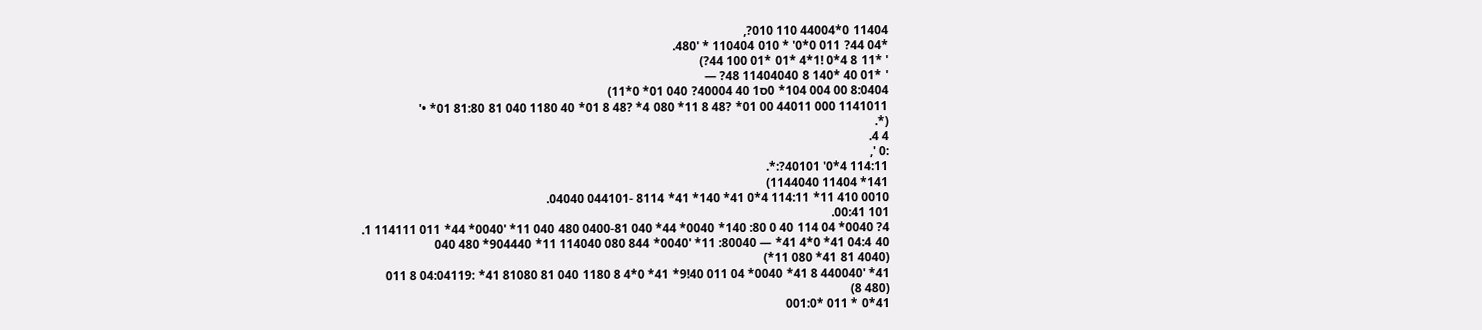11404 0*44004 110 010?,
*04 44? 011 0*0' * 010 110404 * '480.
' *11 8 4*0 !1*4 *01 *01 100 44?)
' *01 40 *140 8 11404040 48? —
8:0404 00 004 104* 0ס1 40 40004? 040 01* 0*11)
1141011 000 44011 00 01* ?48 8 11* 080 4* ?48 8 01* 40 1180 040 81 81:80 01* •'
(*.
4 4.
:0 ',
114:11 4*0' 40101?:*.
141* 11404 1144040)
0010 410 11* 114:11 4*0 41* 140* 41* 8114 -044101 04040.
101 00:41.
4? 0040* 04 114 40 0 80: 140* 0040* 44* 040 0400-81 480 040 11* '0040* 44* 011 114111 1.
40 04:4 41* 0*4 41* — 80040: 11* '0040* 844 080 114040 11* 904440* 480 040
(4040 81 41* 080 11*)
41* '440040 8 41* 0040* 04 011 40!9* 41* 0*4 8 1180 040 81 81080 41* :04:04119 8 011
(480 8)
41*0 * 011 *001:0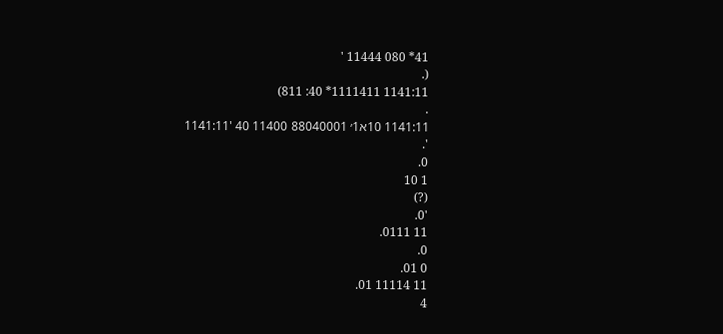41* 080 11444 '
(.
1141:11 1111411* 40: 811)
.
1141:11 10א1׳ 88040001 11400 40 '1141:11
'.
0.
1 10
(?)
'0.
11 0111.
0.
0 01.
11 11114 01.
4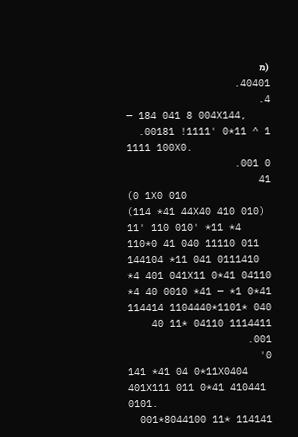(מ
40401.
4.
— 184 041 8 004X144,
1 ^ 11*0 '1111! 00181.
1111 100X0.
0 001.
41
(0 1X0 010
(114 *41 44X40 410 010)
11' 110 010' *11 *4 110*0 41 040 11110 011 144104 *11 041 0111410 *4 401 041X11 0*41 04110 *4 40 0010 *41 — *1 0*41
040 *1101*1104440 114414 1114411 04110 *11 40 001.
0'
141 *41 04 0*11X0404 401X111 011 0*41 410441 0101.
114141 *11 8044100*001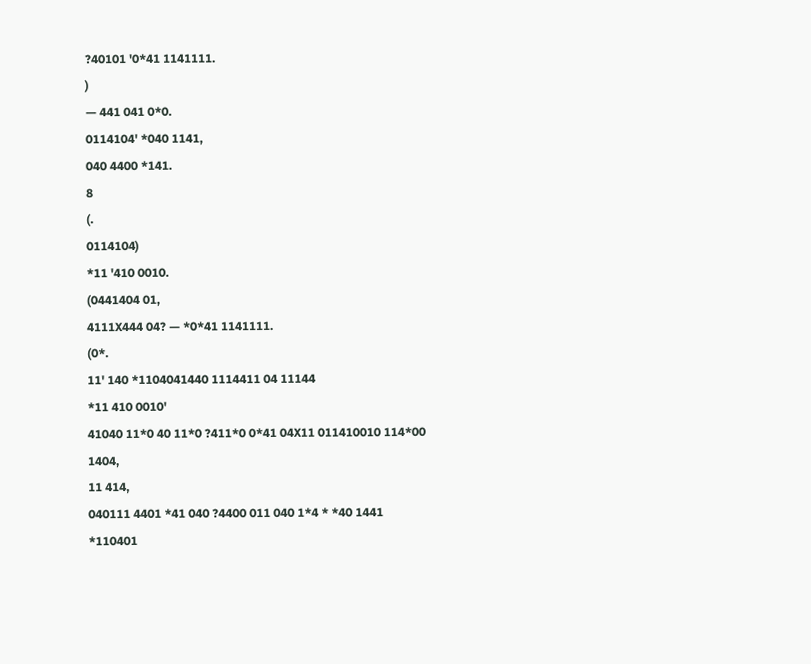?40101 '0*41 1141111.
)
— 441 041 0*0.
0114104' *040 1141,
040 4400 *141.
8
(.
0114104)
*11 '410 0010.
(0441404 01,
4111X444 04? — *0*41 1141111.
(0*.
11' 140 *1104041440 1114411 04 11144
*11 410 0010'
41040 11*0 40 11*0 ?411*0 0*41 04X11 011410010 114*00 1404,
11 414,
040111 4401 *41 040 ?4400 011 040 1*4 * *40 1441 *110401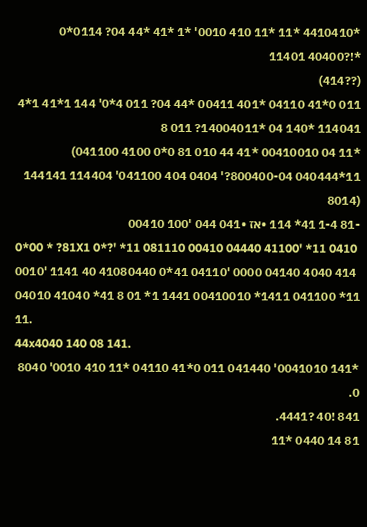*4410410 *11 *11 410 0010' *1 *41 *44 04? 0114*0 *!?40400 11401
(??414)
011 0*41 04110 *401 00411 *44 04? 011 4*0' 144 1*41 1*4 114041 *140 04 *14004011? 011 8
*11 04 00410010 *41 44 010 81 0*0 4100 041100)
11*040444 800400-04?' 0404 404 041100' 114404 144141
(8014
-81 1-4 41* 114 •אז •041 044 '100 00410
0*00 * ?81X1 0*?' *11 081110 00410 04440 41100' *11 0410 0010' 1141 40 41080440 0*41 04110' 0000 04140 4040 414 04010 41040 *41 8 01 *1 1441 00410010 *1411 041100 *11 11.
44x4040 140 08 141.
*141 0041010' 041440 011 0*41 04110 *11 410 0010' 8040 0.
841 !40 ?4441.
81 14 0440 *11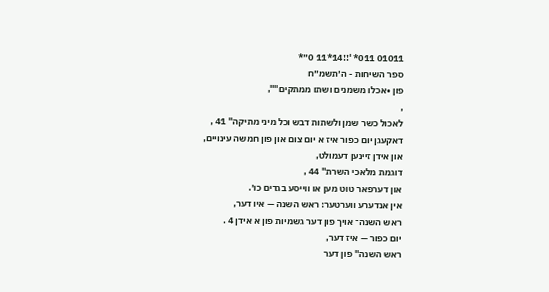01011 011* '!!14*11 0״*
ספר השיחות - ה׳תשמ״ח
פון •אכלו משמנים ושתו ממתקים"",
,
לאכול כשר שמן ולשתות דבש וכל מיני מתיקה" 41 ,
דאקעגן יום כפור איז א יום צום און פון חמשה עינויים,
און אידן זיינען דעמולט,
דוגמת מלאכי השרת" 44 ,
און דערפאר טוט מען או ווייסע בגדים כו׳.
אין אנדערע ווערטער: ראש השנה — איו דער,
ראש השנה־ אויך פון דער גשמיות פון א אידן 4 .
יום כפור — איז דער,
ראש השנה" פון דער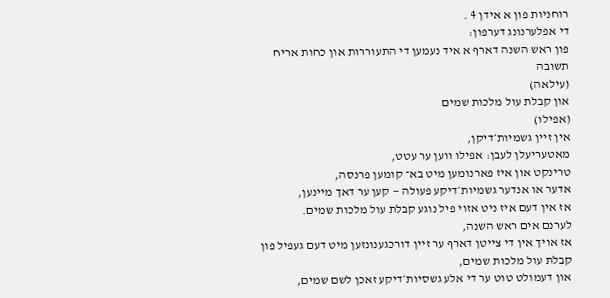רוחניות פון א אידן 4 .
די אפלערנונג דערפון:
פון ראש השנה דארף א איד נעמען די התעוררות און כחות אריח תשובה
(עילאה)
און קבלת עול מלכות שמים
(אפילו)
אין זיין גשמיות׳דיקן,
מאטעריעלן לעבן: אפילו ווען ער עטט,
טרינקט און איז פארנומען מיט בא־ קומען פרנסה,
אדער או אנדער גשמיות׳דיקע פעולה — קען ער דאך מיינען,
אז אין דעם איז ניט אזוי פיל נוגע קבלת עול מלכות שמים.
לערנם אים ראש השנה,
אז אויך אין די צייטן דארף ער זיין דורכגענונזען מיט דעם געפיל פון קבלת עול מלכות שמים,
און דעמולט טוט ער די אלע גשסיות׳דיקע זאכן לשם שמים,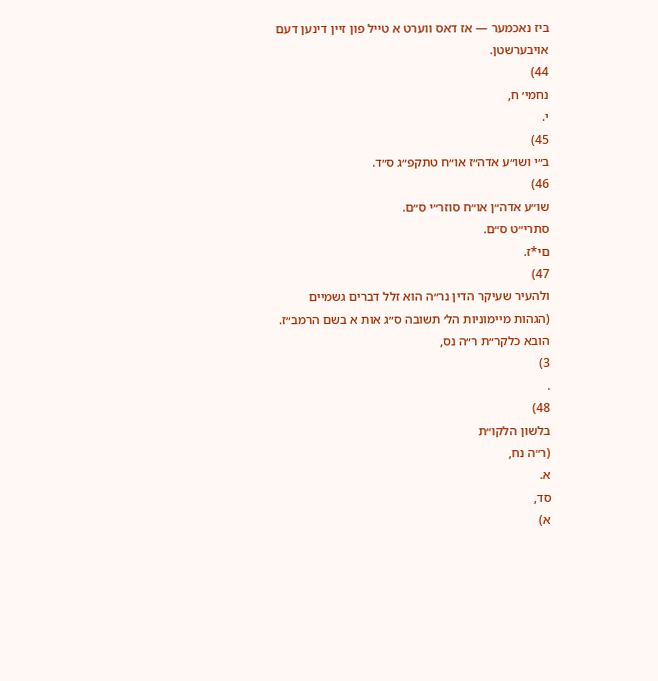ביז נאכמער — אז דאס ווערט א טייל פון זיין דינען דעם אויבערשטן.
44)
נחמי׳ ח,
י.
45)
ב״י ושו״ע אדה״ז או״ח טתקפ״ג ס״ד.
46)
שו״ע אדה״ן או״ח סוזר״י ס״ם.
סתרי״ט ס״ם.
םי*ז.
47)
ולהעיר שעיקר הדין נר״ה הוא זלל דברים גשמיים
(הגהות מיימוניות הל׳ תשובה ס״ג אות א בשם הרמב״ז.
הובא כלקר״ת ר״ה נס,
3)
.
48)
בלשון הלקו״ת
(ר״ה נח,
א.
סד,
א)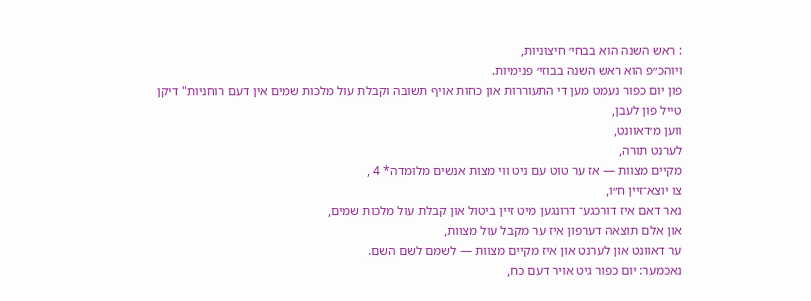: ראש השנה הוא בבחי׳ חיצוניות,
ויוהכ״פ הוא ראש השנה בבוזי׳ פנימיות.
פון יום כפור נעמט מען די התעוררות און כחות אויף תשובה וקבלת עול מלכות שמים אין דעם רוחניות" דיקן טייל פון לעבן,
ווען מ׳דאוונט,
לערנט תורה,
מקיים מצוות — אז ער טוט עם ניט ווי מצות אנשים מלומדה* 4 ,
צו יוצא־זיין ח״ו,
נאר דאם איז דורכגע־ דרונגען מיט זיין ביטול און קבלת עול מלכות שמים,
און אלם תוצאה דערפון איז ער מקבל עול מצוות,
ער דאוונט און לערנט און איז מקיים מצוות — לשמם לשם השם.
נאכמער: יום כפור גיט אויר דעם כח,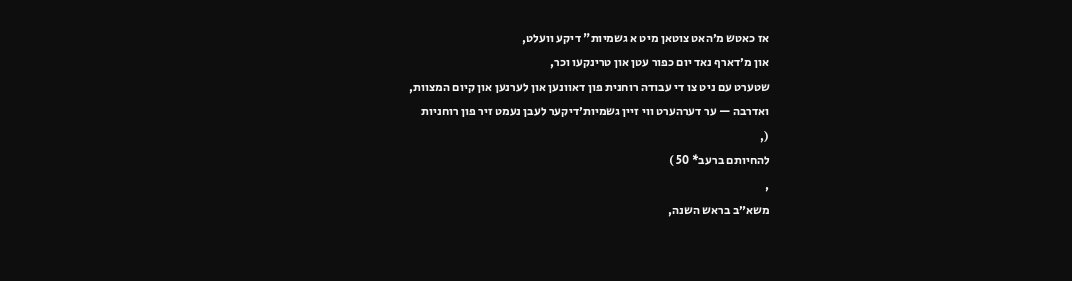אז כאטש מ׳האט צוטאן מיט א גשמיות" דיקע וועלט,
און מ׳דארף נאד יום כפור עטן און טרינקעו וכר,
שטערט עם ניט צו די עבודה רוחנית פון דאוונען און לערנען און קיום המצוות,
ואדרבה — ער דערהערט ווי זיין גשמיות׳דיקער לעבן נעמט זיר פון רוחניות
(,
להחיותם ברעב* 50 )
,
משא״ב בראש השנה,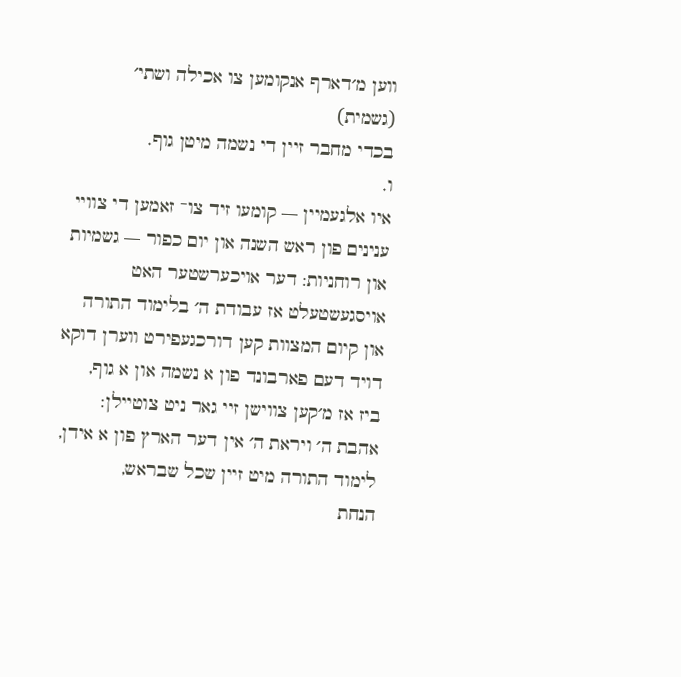ווען מ׳דארף אנקומען צו אכילה ושתי׳
(גשמית)
בכדי מחבר זיין די נשמה מיטן גוף.
ו.
איו אלגעמיין — קומעו זיד צו־ זאמען די צוויי ענינים פון ראש השנה און יום כפור — גשמיות און רוחניות: דער אויכערשטער האט אויסגעשטעלט אז עבודת ה׳ בלימוד התורה און קיום המצוות קען דורכגעפירט ווערן דוקא דויד דעם פארבונד פון א נשמה און א גוף,
ביז אז מ׳קען צווישן זיי גאר ניט צוטיילן: אהבת ה׳ ויראת ה׳ אין דער הארץ פון א אידן,
לימוד התורה מיט זיין שכל שבראש,
הנחת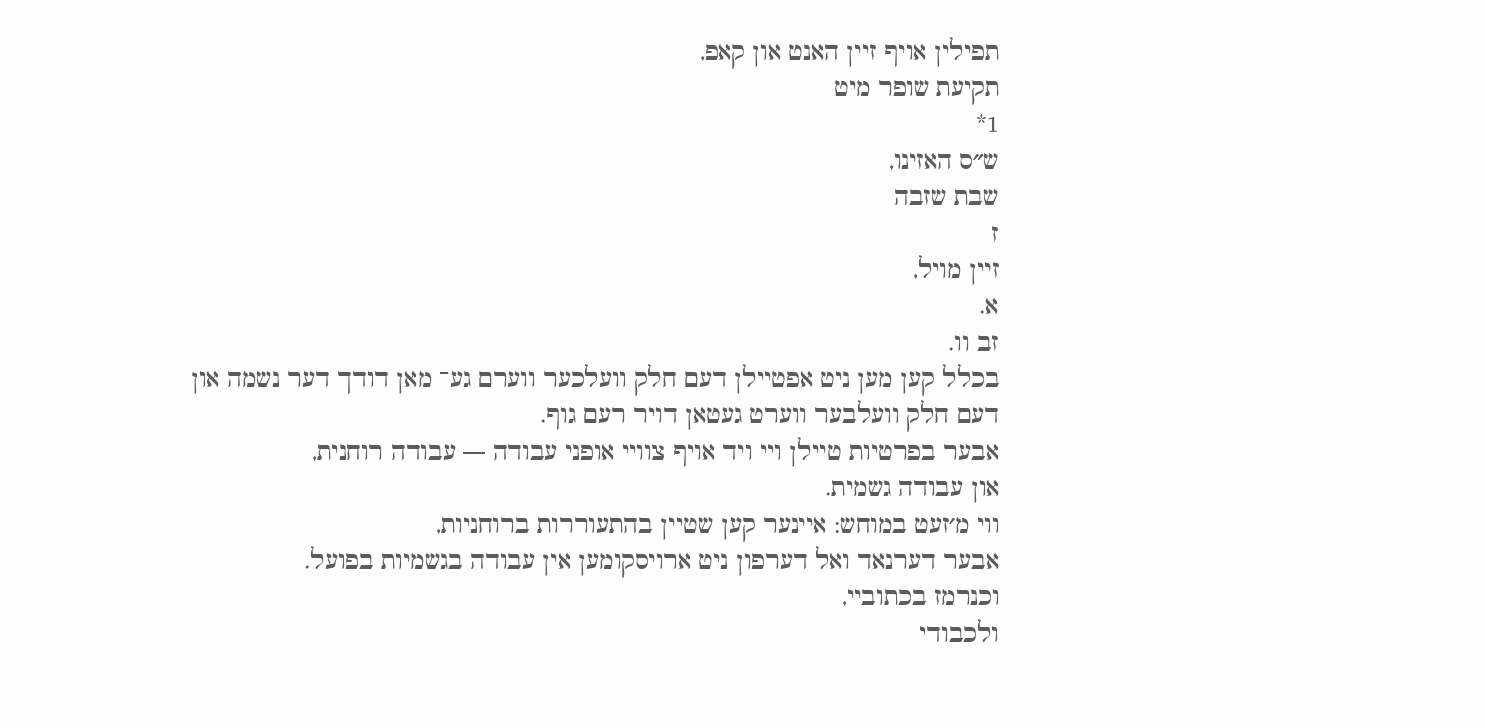תפילין אויף זיין האנט און קאפ,
תקיעת שופר מיט
1*
ש״ס האזינו,
שבת שזבה
ז
זיין מויל,
א.
זב וו.
בכלל קען מען ניט אפטיילן דעם חלק וועלכער ווערם גע־ מאן דודך דער נשמה און דעם חלק וועלבער ווערט געטאן דויר רעם גוף.
אבער בפרטיות טיילן ויי ויד אויף צוויי אופני עבודה — עבודה רוחנית,
און עבודה גשמית.
ווי מ׳זעט במוחש: איינער קען שטיין בהתעוררות ברוחניות,
אבער דערנאד ואל דערפון ניט ארויסקומען אין עבודה בגשמיות בפועל.
וכנרמז בכתוביי,
ולכבודי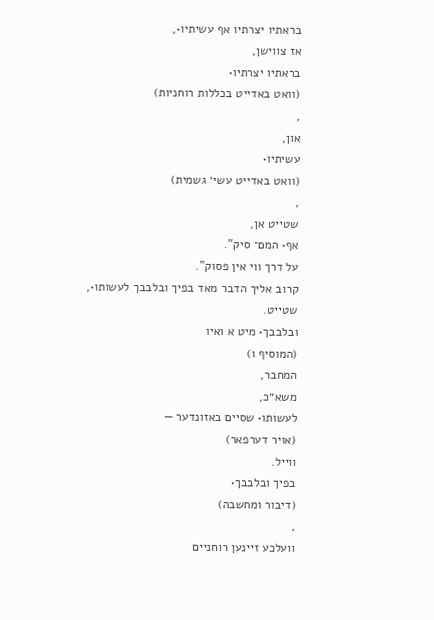בראתיו יצרתיו אף עשיתיו•,
אז צווישן,
בראתיו יצרתיו•
(וואט באדייט בכללות רוחניות)
,
און,
עשיתיו•
(וואט באדייט עשי׳ גשמית)
,
שטייט אן,
אף• המם־ סיק".
על דרך ווי אין פסוק".
קרוב אליך הדבר מאד בפיך ובלבבך לעשותו•,
שטייט.
ובלבבך• מיט א ואיו
(המוסיף ו)
המחבר,
משא״כ,
לעשותו• שסיים באזונדער —
(אויר דערפאר)
ווייל.
בפיך ובלבבך•
(דיבור ומחשבה)
,
וועלכע זיינען רוחניים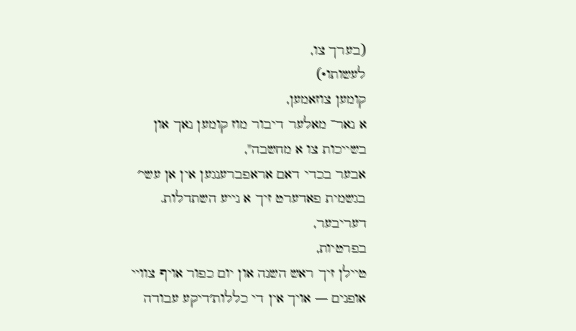(בערך צו,
לעשותו•)
קומען צוזאמען,
א נאר־ מאלער דיבור מוז קומען נאך און בשייכות צו א מחשבה",
אבער בכדי דאם אראפברענגען אין אן עשי׳ בגשמית פאדערט זיך א נייע השתדלות.
דעריבער,
בפרטיות,
טיילן זיך ראש השנה און יום כפור אויף צוויי אופנים — אויך אין די כללות׳דיקע עבודה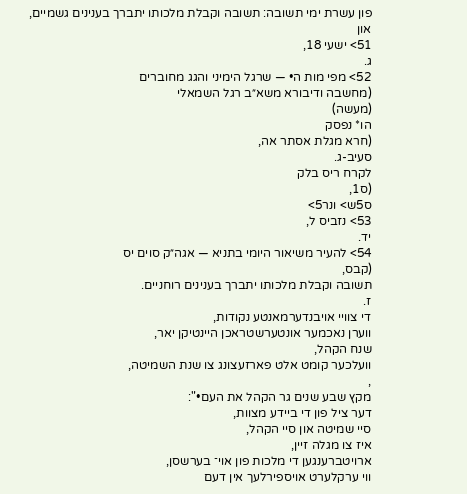פון עשרת ימי תשובה: תשובה וקבלת מלכותו יתברך בענינים גשמיים,
און
51> ישעי 18,
ג.
52> מפי מות ה• — שרגל הימיני והגג מחוברים
(מחשבה ודיבורא משא״ב רגל השמאלי
(מעשה)
הו* נפסק
(חרא מגלת אסתר אה,
סעיב-ג.
לקרח ריס בלק
(ס1,
ס5ש> ונר5>
53> נזביס ל,
יד.
54> להעיר משיאור היומי בתניא — אגה״ק סוים יס
(קבס,
תשובה וקבלת מלכותו יתברך בענינים רוחניים.
ז.
די צוויי אויבנדערמאנטע נקודות,
ווערן נאכמער אונטערשטראכן היינטיקן יאר,
שנח הקהל,
וועלכער קומט אלט פארזעצונג צו שנת השמיטה,
,
מקץ שבע שנים גר הקהל את העם•":
דער ציל פון די ביידע מצוות,
סיי שמיטה און סיי הקהל,
איז צו מגלה זיין,
ארויטברענגען די מלכות פון אוי־ בערשסן,
ווי ערקלערט אויספירלעך אין דעם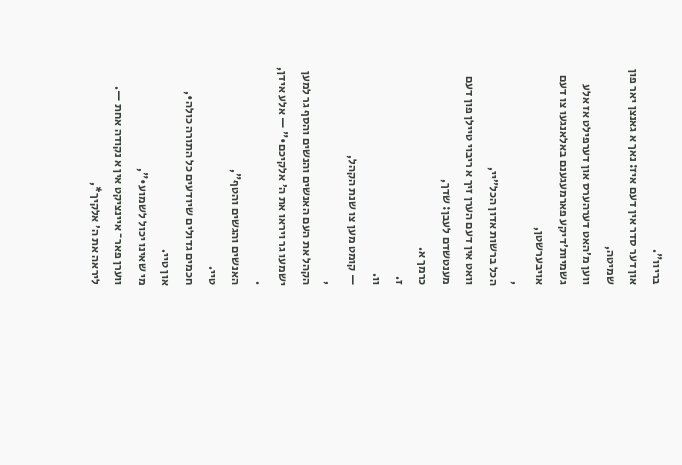בריוו".
און דער סדר אין דעם איז: נאך א גאנצן יאר פון שמיטה,
ווען מ׳האט דערהערס און דערפילט אז אלע גשמיות׳דיקע פארמעגענם באלאנגעו צו דעם אויבערשטן,
,
הכל ברשות אדון הכל״יי,
וואט אין דעם הערן זיך א ריבוי טיילן פון דעם מענטשדם לעבן: שדך,
כרמך א.
ז.
וו.
— קומט מען צו שנת הקהל,
,
הקהל את העם האנשים והנשים והסף גר למען ישמעו גר ויראו את ה׳ אלקיכם•" — אלע אידן,
.
האנשים והגשים והטף",
טיי.
חכמים גדולים שיודעים כל התורה כולה•,
און טיי.
מי שאינו יכול לשמוע•",
ווערן פאר־ איינציקט אין א נקודה אחת —.
ליראה את ה׳ אלקיך*,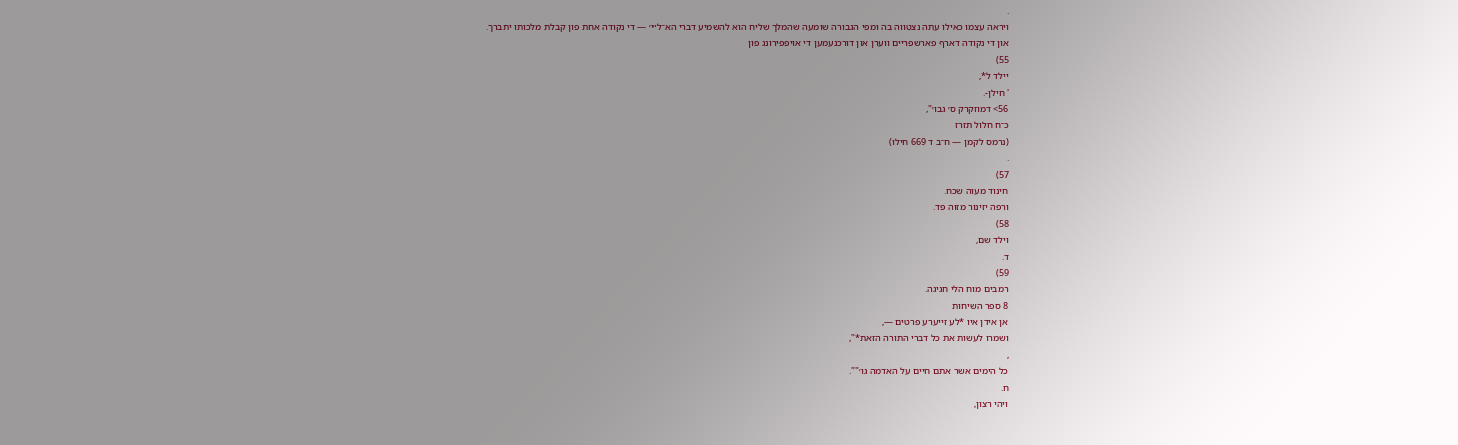.
ויראה עצמו כאילו עתה נצטווה בה ומפי הגבורה שומעה שהמלך שליח הוא להשמיע דברי הא־ל״י׳ — די נקודה אחת פון קבלת מלכותו יתברך.
און די נקודה דארף פארשפריים ווערן און דורכנעמען די אויפפירונג פון
55)
יילד ל*,
' חילן-.
56> דמוזקרק ס׳ גבו׳",
כ־ח חלול תזרז
(נרמס לקמן — ח־ב ד 669 חילו)
.
57)
חינוד מעוה שכח.
ורפה יזינור מזוה פד.
58)
וילד שם,
ד.
59)
רמבים מוח הלי חגיגה.
8 ספר השיחות
אן אידן איו *לע זייערע פרטים —,
ושמרו לעשות את כל דברי התורה הזאת*",
,
כל הימים אשר אתם חיים על האדמה גו׳"".
ח.
ויהי רצון,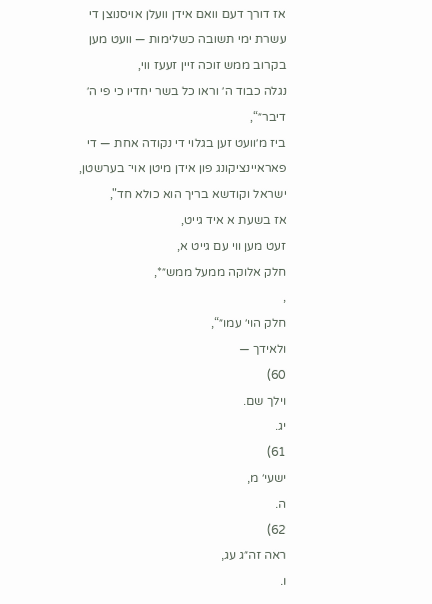אז דורך דעם וואם אידן וועלן אויסנוצן די עשרת ימי תשובה כשלימות — וועט מען בקרוב ממש זוכה זיין זעעז ווי,
נגלה כבוד ה׳ וראו כל בשר יחדיו כי פי ה׳ דיבר״“,
ביז מ׳וועט זען בגלוי די נקודה אחת — די פאראיינציקונג פון אידן מיטן אוי־ בערשטן,
ישראל וקודשא בריך הוא כולא חד",
אז בשעת א איד גייט,
זעט מען ווי עם גייט א,
חלק אלוקה ממעל ממש״*,
,
חלק הוי׳ עמו״“,
ולאידך —
60)
וילך שם.
יג.
61)
ישעי׳ מ,
ה.
62)
ראה זה״ג עג,
ו.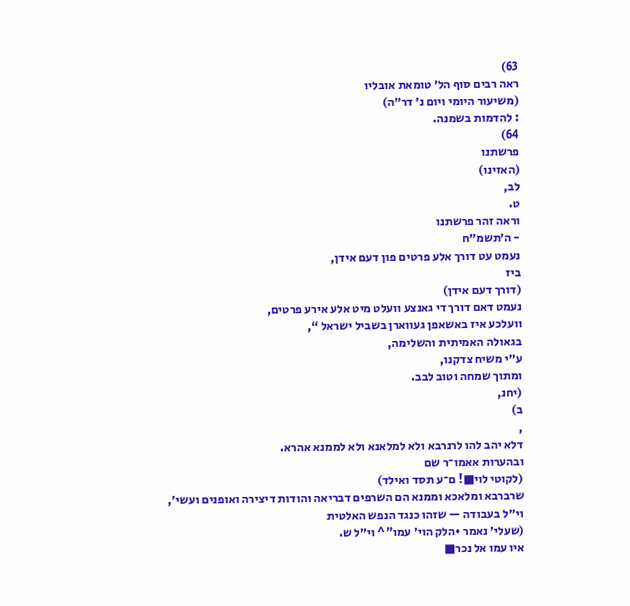63)
ראה רבים סוף הל׳ טומאת אובליו
(משיעור היומי ויום נ׳ דר״ה)
: להדמות בשמנה.
64)
פרשתנו
(האזינו)
לב,
ט.
וראה זהר פרשתנו
- ה׳תשמ״ח
נעמט עט דורך אלע פרטים פון דעם אידן,
ביז
(דורך דעם אידן)
נעמט דאם דורך די גאנצע וועלט מיט אלע אירע פרטים,
וועלכע איז באשאפן געווארן בשביל ישראל “,
בגאולה האמיתית והשלימה,
ע״י משיח צדקנו,
ומתוך שמחה וטוב לבב.
(יחנ,
ב)
,
דלא יהב להו לרנרבא ולא למלאנא ולא לממנא אהרא.
ובהערות אאמו־ר שם
(לקוטי לוי■! ם־ע תסד ואילד)
שרברבא ומלאכא וממנא הם השרפים דבריאה והודות דיצירה ואופנים ועשי׳,
וי״ל בעבודה — שזהו כנגד הנפש האלטית
(שעלי׳ נאמר •הלק הוי׳ עמו"^ וי״ל ש.
איו עמו אל נכר■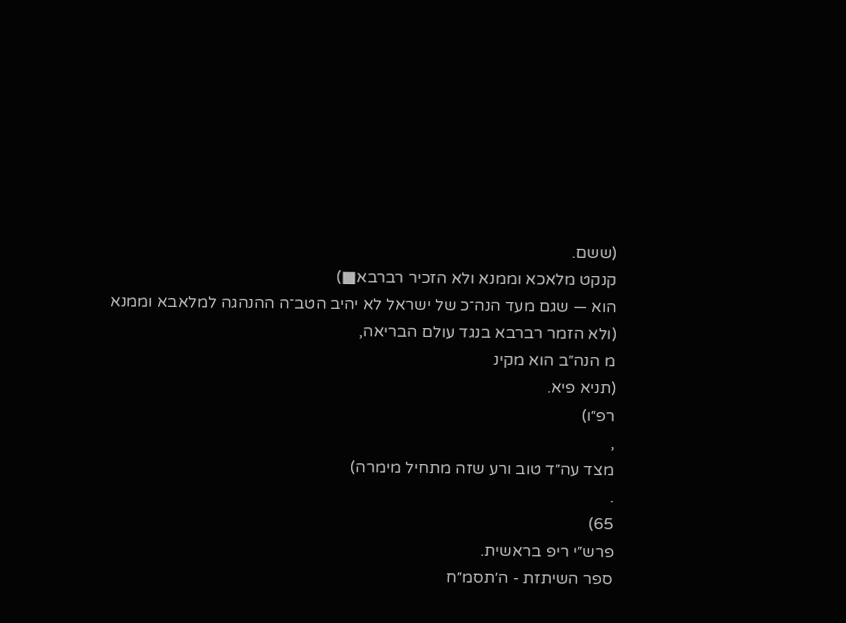(ששם.
קנקט מלאכא וממנא ולא הזכיר רברבא■)
הוא — שגם מעד הנה־כ של ישראל לא יהיב הטב־ה ההנהגה למלאבא וממנא
(ולא הזמר רברבא בנגד עולם הבריאה,
מ הנה״ב הוא מקינ
(תניא פיא.
רפ״ו)
,
מצד עה״ד טוב ורע שזה מתחיל מימרה)
.
65)
פרש״י ריפ בראשית.
ספר השיתזת - ה׳תסמ״ח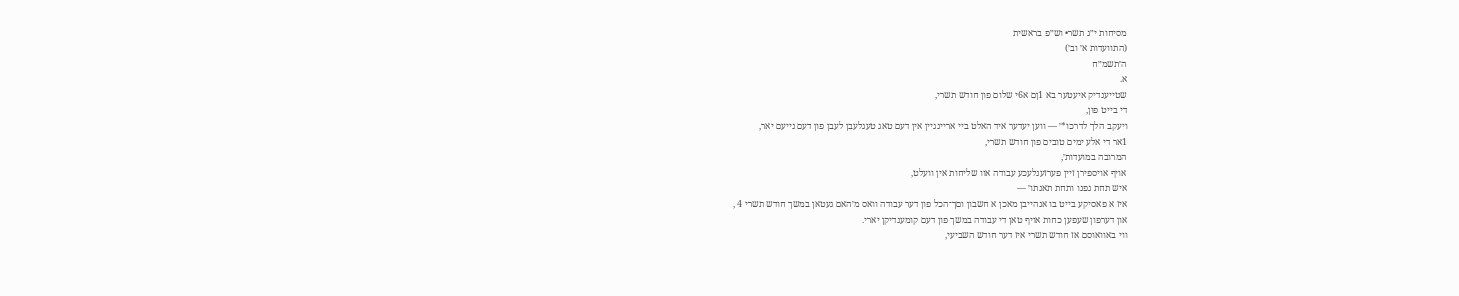מסיחות י״ג תשר• וש״פ בראשית
(התוועדות א׳ וב׳)
ה׳תשמ״ח
א.
שטייענדיק איעטער בא 1ןם א6י שלום פון חודש תשרי,
די בייט פון,
ויעקב הלך לדרכו*׳ — ווען יעדער איד האלט ביי אריינגיין אין דעם טאג טעגלעבן לעבן פון דעם נייעם יאר,
1אר די אלע ימים טובים פון חודש תשרי,
המרובה במועדות׳,
אויף אויספירן זיין פערזענלעכע עבודה אוו שליחות אין וועלט,
איש תחת גפנו ותחת תאנתו׳ —
איז א פאסיקע בייט בו אנהייבן מאכן א חשבון וםך־הכל פון דער עבודה וואס מ׳האם געטאן במשך חודש תשרי 4 ,
און דערפון שעפען כחות אויף טאן די עבודה במשך פון דעם קומענדיקן יארי.
ווי באוואוסם אז חודש תשרי איז דער חודש השביעי,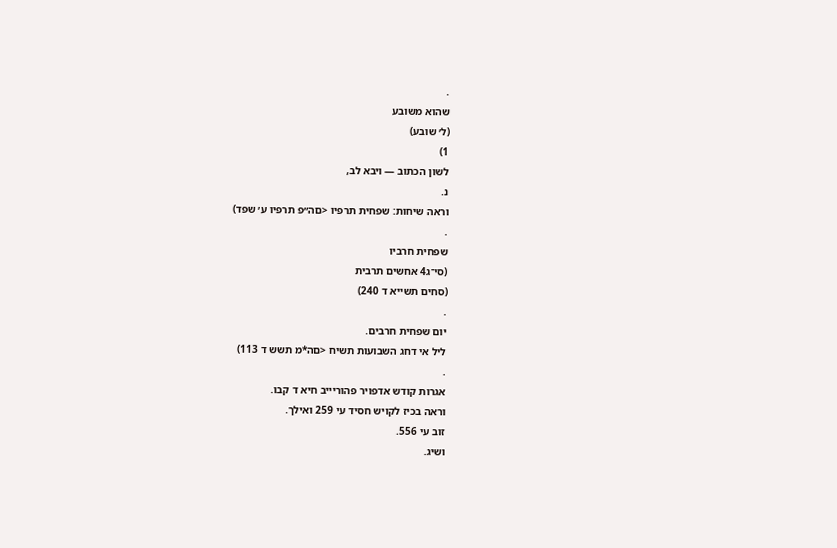.
שהוא משובע
(ל׳ שובע)
1)
לשון הכתוב — ויבא לב,
נ.
וראה שיחות: שפחית תרפיו <םה״פ תרפיו ע׳ שפד)
.
שפחית חרביו
(סי־ג4 אחשים תרבית
(סחים תשייא ד 240)
.
יום שפחית חרבים.
ליל אי דחג השבועות תשיח <םה*מ תשש ד 113)
.
אגרות קודש אדפויר פהוריייב חיא ד קבו.
וראה בכיז לקויש חסיד עי 259 ואילך.
זוב עי 556.
ושיג.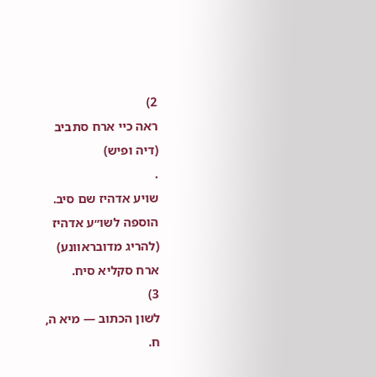2)
ראה כיי ארח סתביב
(דיה ופיש)
.
שויע אדהיז שם סיב.
הוספה לשו״ע אדהיז
(להריג מדובראוונע)
ארח סקליא סיח.
3)
לשון הכתוב — מיא ה,
ח.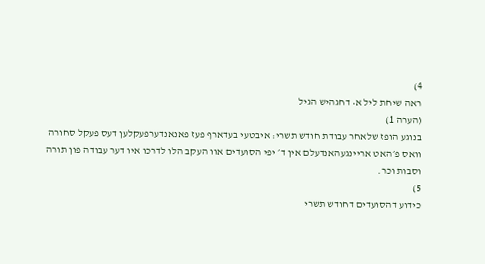4)
ראה שיחת ליל א• דחגהיש הגיל
(הערה 1)
בנוגע הופז שלאחר עבודת חודש תשרי: איבטעי בעדארף פעז פאנאנדערפעקלען דעס פעקל סחורה וואס פ׳האט אריינגעהאנדעלם אין ד׳ יפי הסועדים אוו העקב הלו לדרכו איו דער עבודה פון תורה וסבות וכר.
5)
כידוע דהסועדים דחודש תשרי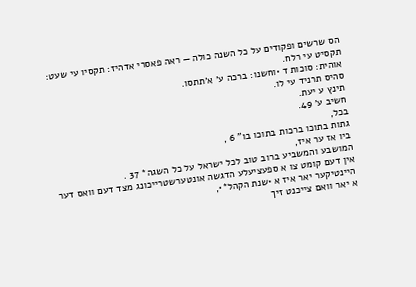הס שרשים ופקודים על כל השנה כולה — ראה פאסרי אדהיז: תקסיו עי שעט: תקסיט עי רלח.
אוהית: סוכות ד •וחשנו: ברכה ע׳ א׳תתסו.
סהיס תרניד עי לו.
תינץ ע יעת.
חשיב ע׳ 49.
בכל,
גתות בתוכו ברכות בתוכו בו" 6 ,
ביו אז ער איז,
המושבע והמשביע ברוב טוב לכל ישראל על כל השגה* 37 .
אין דעם קומט צו א ספעציעלע הדגשה אונטערשטרייכונג מצד דעם וואס דער היינטיקער יאר איז א •שנת הקהל*•,
א יאר וואם צייכנט זיך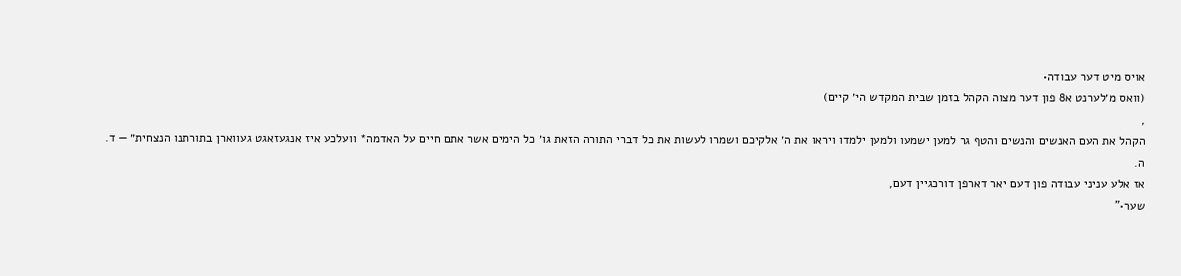אויס מיט דער עבודה•
(וואס מ׳לערנט א8 פון דער מצוה הקהל בזמן שבית המקדש הי׳ קיים)
,
הקהל את העם האנשים והנשים והטף גר למען ישמעו ולמען ילמדו ויראו את ה׳ אלקיכם ושמרו לעשות את כל דברי התורה הזאת גו׳ כל הימים אשר אתם חיים על האדמה* וועלכע איז אנגעזאגט געווארן בתורתנו הנצחית״ — ד.
ה.
אז אלע עניני עבודה פון דעם יאר דארפן דורכגיין דעם,
שער•"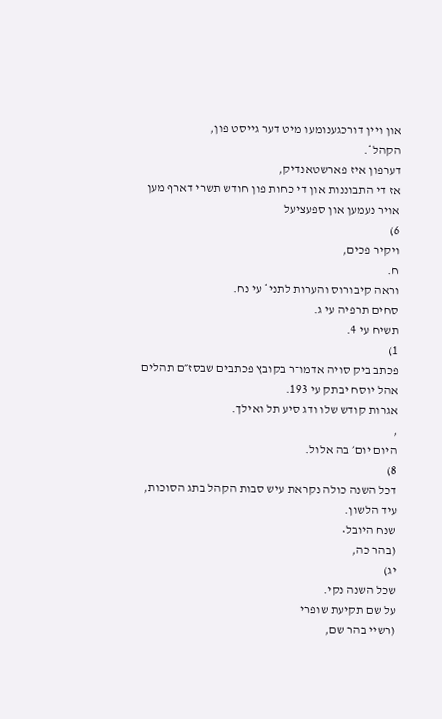און ויין דורכגענומעו מיט דער גייסט פון,
הקהל*.
דערפון איז פארשטאנדיק,
אז די התבוננות און די כחות פון חודש תשרי דארף מען אויר נעמען און ספעציעל
6)
ויקיר פכים,
ח.
וראה קיבורוס והערות לתני* עי נח.
סחים תרפיה עי ג.
תשיח עי 4.
1)
פכתב ביק סויה אדמו־ר בקובץ פכתבים שבסז״ם תהלים אהל יוסח יבתק עי 193.
אגרות קודש שלו ודג סיע תל ואילך.
,
היום יום׳ בה אלול.
8)
דכל השנה כולה נקראת עיש סבות הקהל בתג הסוכות,
עיד הלשון.
שנח היובל•
(בהר כה,
יג)
שכל השנה נקי.
על שם תקיעת שופרי
(רשיי בהר שם,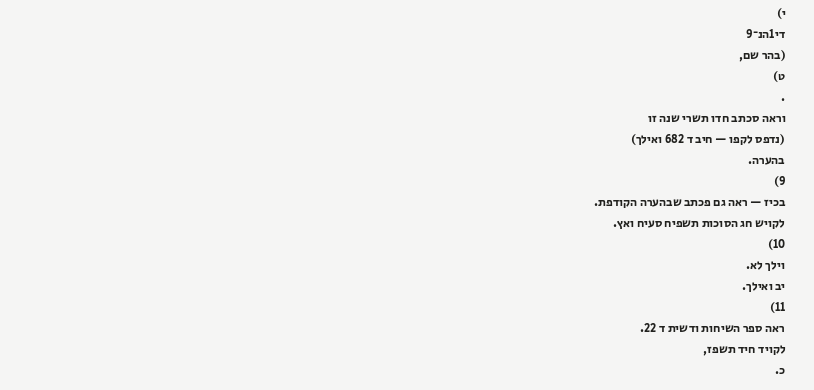י)
די1הנ־9
(בהר שם,
ט)
.
וראה סכתב חדו תשרי שנה זו
(נדפס לקפו — חיב ד 682 ואילך)
בהערה.
9)
בכיז — ראה גם פכתב שבהערה הקודפת.
לקויש חג הסוכות תשפיח סעיח ואץ.
10)
וילך לא.
יב ואילך.
11)
ראה ספר השיחות ודשית ד 22.
לקויד חיד תשפז,
כ.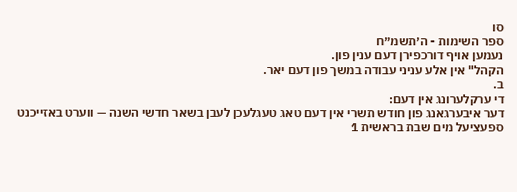סו
ספר השימות - ה׳תשמ״ח
נעמען אויף דורכפירן דעם ענין פון.
הקהל" אין אלע עניני עבודה במשך פון דעם יאר.
ב.
די ערקלערונג אין דעם:
דער איבערגאנג פון חודש תשרי אין דעם טאג טעגלעכן לעבן בשאר חדשי השנה — ווערט באזייכנט ספעציעל מים שבת בראשית 1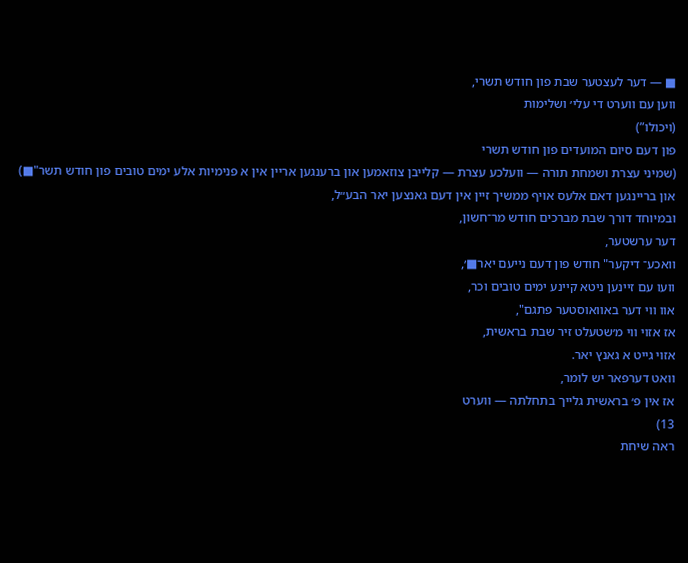■ — דער לעצטער שבת פון חודש תשרי,
ווען עם ווערט די עלי׳ ושלימות
(ויכולו”)
פון דעם סיום המועדים פון חודש תשרי
(שמיני עצרת ושמחת תורה — וועלכע עצרת — קלייבן צוזאמען און ברענגען אריין אין א פנימיות אלע ימים טובים פון חודש תשר"■)
און בריינגען דאם אלעס אויף ממשיך זיין אין דעם גאנצען יאר הבע״ל,
ובמיוחד דורך שבת מברכים חודש מר־חשון,
דער ערשטער,
וואכע־ דיקער" חודש פון דעם נייעם יאר■׳,
וועו עם זיינען ניטא קיינע ימים טובים וכר,
אוו ווי דער באוואוסטער פתגם",
אז אזוי ווי מ׳שטעלט זיר שבת בראשית,
אזוי גייט א גאנץ יאר.
וואט דערפאר יש לומר,
אז אין פ׳ בראשית גלייך בתחלתה — ווערט
13)
ראה שיחת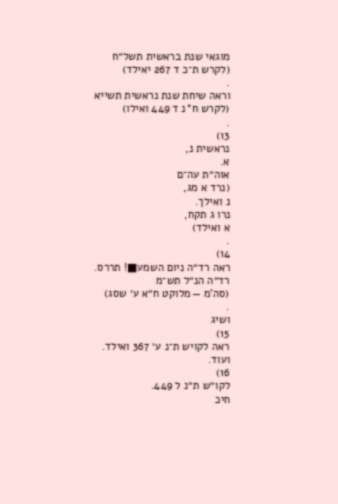מוגאי שנת בראשית תשל״ח
(לקרש ת־כ ד 267 יאילד)
.
וראה שיחת שנת נראשית תשייא
(לקרש ח*נ ד 449 ואילו)
.
13)
נראשית נ,
א.
אוה״ת עה־ם
(נרד א מג,
נ ואילך.
נרו ג תקח,
א ואילד)
.
14)
ראה רד״ה ניום השמע■! תררס.
רד״ה הנ״ל תש־מ
(סה'מ — מלוקט ח״א ע׳ שסג)
.
ושיג
15)
ראה לקויש ת־נ ע׳ 367 ואילד.
ועוד.
16)
לקו״ש ת״נ ל 449.
חיכ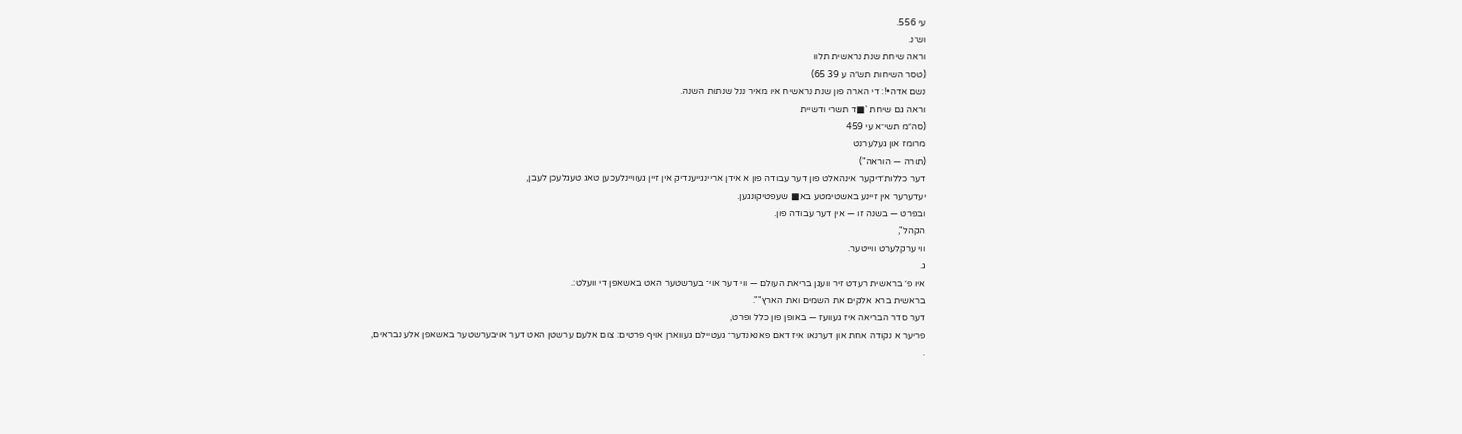עי 556.
וש־נ.
וראה שיחת שנת נראשית תלוו
(טסר השיחות תש״ה ע 39 65)
נשם אדה•!: די הארה פון שנת נראשיח איו מאיר ננל שנתות השנה.
וראה גם שיחת '■ד תשרי ודשיית
(סה״מ תשי־א עי 459
מרומז און געלערנט
(תורה — הוראה")
דער כללות׳דיקער אינהאלט פון דער עבודה פון א אידן אריינגייענדיק אין זיין געוויינלעכען טאג טעגלעכן לעבן,
יעדערער אין זיינע באשטימטע בא■ שעפטיקונגען.
ובפרט — בשנה זו — אין דער עבודה פון.
הקהל",
ווי ערקלערט ווייטער.
ג.
איו פ׳ בראשית רעדט זיר וועגן בריאת העולם — ווי דער אוי־ בערשטער האט באשאפן די וועלט:.
בראשית ברא אלקים את השמים ואת הארץ"".
דער סדר הבריאה איז געוועז — באופן פון כלל ופרט,
פריער א נקודה אחת און דערנאו איז דאם פאנאנדער־ געטיילם געווארן אויף פרטים: צום אלעם ערשטן האט דער אויבערשטער באשאפן אלע נבראים,
.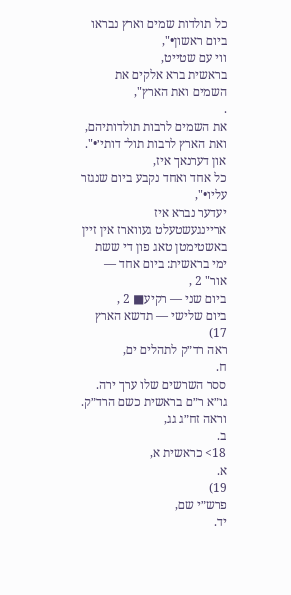כל תולדות שמים וארץ נבראו ביום ראשון•",
ווי עם שטייט,
בראשית ברא אלקים את השמים ואת הארץ",
.
את השמים לרבות תולדותיהם,
ואת הארץ לרבות תול־ דותי׳•".
און דערנאך איז,
כל אחד ואחד נקבע ביום שנגזר עליו•",
יעדער נברא איז אריינגעשטעלט געווארז אין זיין באשטימטן טאג פון די ששת ימי בראשית: ביום אחד — אור" 2 ,
ביום שני — רקיע■ 2 ,
ביום שלישי — תדשא הארץ
17)
ראה רד״ק לתהלים ים,
ח.
ססר השרשים שלו ערך ירה.
גו״א ר״ם בראשית כשם הרד״ק.
וראה זח״ג גג,
ב.
18> כראשית א,
א.
19)
פרש״י שם,
יד.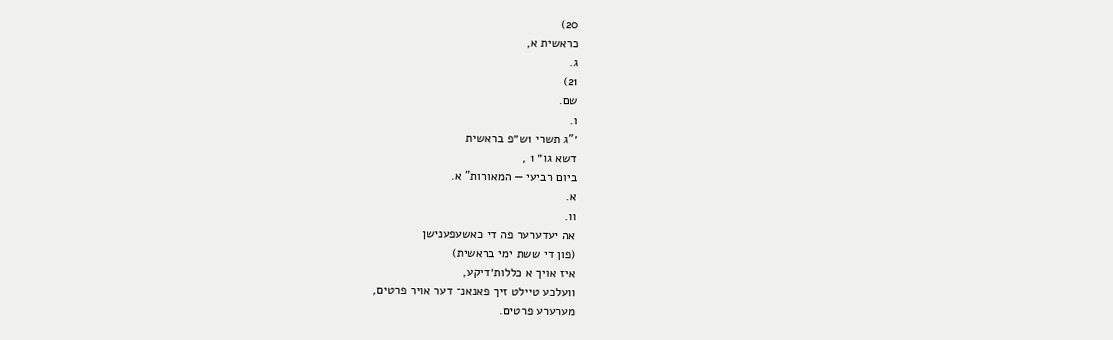20)
כראשית א,
ג.
21)
שם.
ו.
׳"ג תשרי 1ש״פ בראשית
דשא גו״ 1 ,
ביום רביעי — המאורות" א.
א.
וו.
אה יעדערער פה די כאשעפענישן
(פון די ששת ימי בראשית)
איז אויך א כללות׳דיקע,
וועלכע טיילט זיך פאנאנ־ דער אויר פרטים,
מערערע פרטים.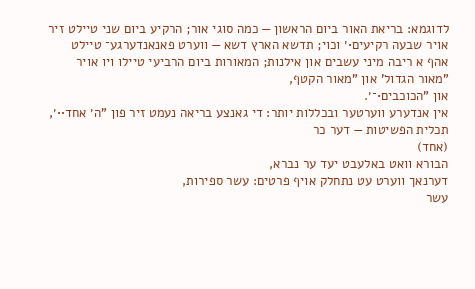לדוגמא: בריאת האור ביום הראשון — כמה סוגי אור; הרקיע ביום שני טיילט זיר אויר שבעה רקיעים•׳ וכוי; תדשא הארץ דשא — ווערט פאנאנדערגע־ טיילט אהף א ריבה מיני עשבים און אילנות; המאורות ביום הרביעי טיילו ויו אויר "מאור הגדול' און "מאור הקטף,
און "הכוכבים•־׳.
אין אנדערע ווערטער ובכללות יותר: די גאנצע בריאה נעמט זיר פון "ה׳ אחד••׳,
תכלית הפשיטות — דער כר
(אחד)
הבורא וואט באלעבט יעד ער נברא,
דערנאך ווערט עט נתחלק אויף פרטים: עשר ספירות,
עשר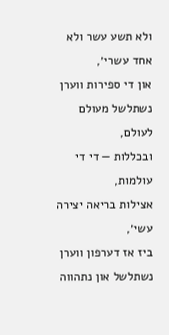ולא תשע עשר ולא אחד עשרי׳,
און די ספירות ווערן נשתלשל מעולם לעולם,
ובכללות — די די עולמות,
אצילות בריאה יצירה עשי׳,
ביז אז דערפון ווערן נשתלשל און נתהווה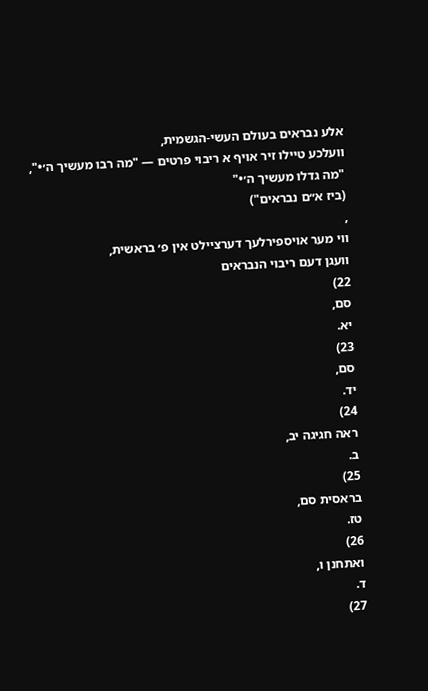אלע נבראים בעולם העשי-הגשמית,
וועלכע טיילו זיר אויף א ריבוי פרטים — "מה רבו מעשיך ה׳•",
"מה גדלו מעשיך ה׳•"
(ביז א״ם נבראים")
,
ווי מער אויספירלעך דערציילט אין פ׳ בראשית,
וועגן דעם ריבוי הנבראים
22)
סם,
יא.
23)
סם,
יד.
24)
ראה חגיגה יב,
ב.
25)
בראסית סם,
טז.
26)
ואתחנן ו,
ד.
27)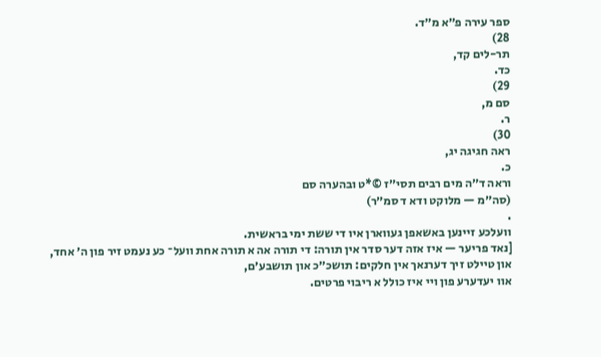ספר עירה פ״א מ״ד.
28)
תר-לים קד,
כד.
29)
סם מ,
ר.
30)
ראה חגיגה יג,
כ.
וראה ד״ה מים רבים תסי״ז ©*ט ובהערה סם
(סה״מ — מלוקט ודא ד סמ״ר)
.
וועלכע זיינען באשאפן געווארן איו די ששת ימי בראשית.
[נאד פריער — איז אזה דער סדר אין תורה: די תורה אה א תורה אחת וועל־ כע נעמט זיר פון ה׳ אחד,
און טיילט זיך דערנאך אין חלקים: תושכ״כ און תושבע׳ם,
אוו יעדערע פון ויי איז כולל א ריבוי פרטים.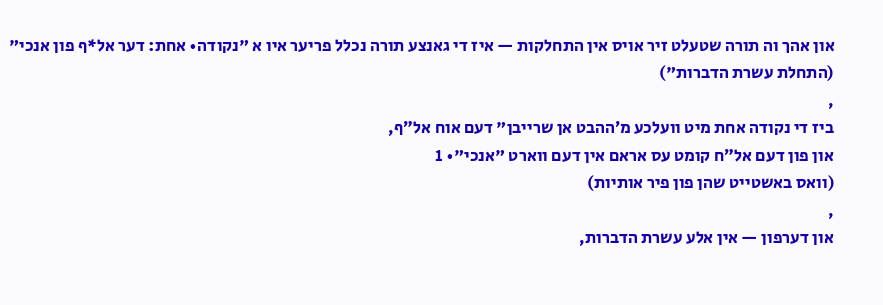און אהך וה תורה שטעלט זיר אויס אין התחלקות — איז די גאנצע תורה נכלל פריער איו א "נקודה• אחת: דער אל*ף פון אנכי"
(התחלת עשרת הדברות")
,
ביז די נקודה אחת מיט וועלכע מ׳ההבט אן שרייבן" דעם אוח אל״ף,
און פון דעם אל״ח קומט עס אראם אין דעם ווארט "אנכי"• 1
(וואס באשטייט שהן פון פיר אותיות)
,
און דערפון — אין אלע עשרת הדברות,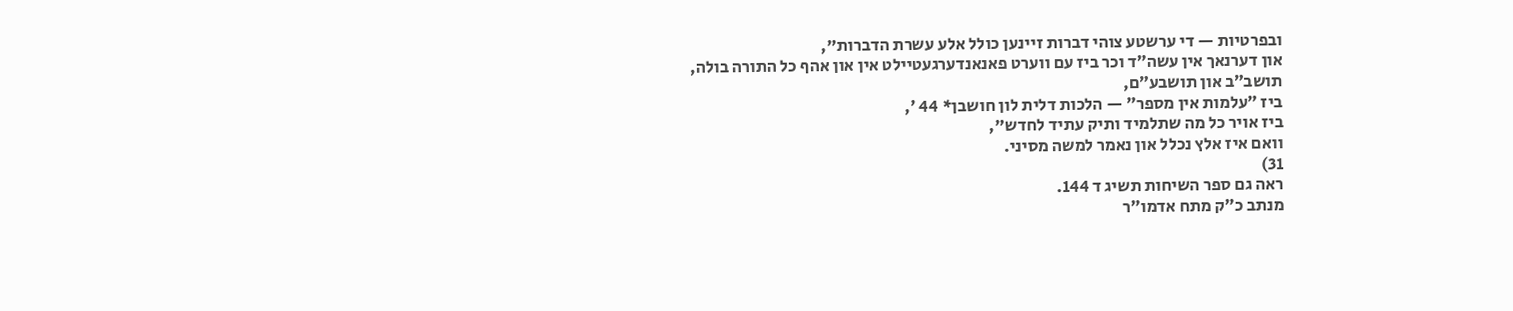ובפרטיות — די ערשטע צוהי דברות זיינען כולל אלע עשרת הדברות",
און דערנאך אין עשה״ד וכר ביז עם ווערט פאנאנדערגעטיילט אין און אהף כל התורה בולה,
תושב״ב און תושבע״ם,
ביז ״עלמות אין מספר״ — הלכות דלית לון חושבן* 44 ׳,
ביז אויר כל מה שתלמיד ותיק עתיד לחדש",
וואם איז אלץ נכלל און נאמר למשה מסיני.
31)
ראה גם ספר השיחות תשיג ד 144.
מנתב כ״ק מתח אדמו״ר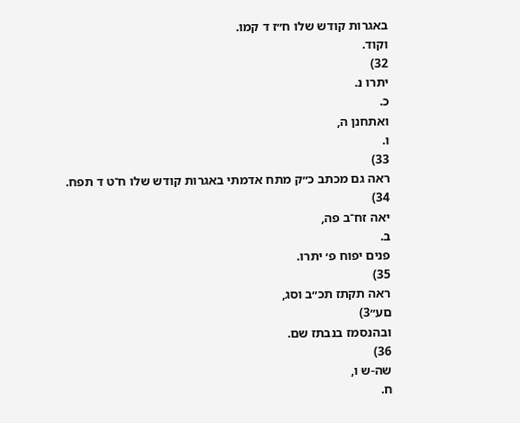באגרות קודש שלו ח״ז ד קמו.
וקוד.
32)
יתרו נ.
כ.
ואתחנן ה,
ו.
33)
ראה גם מכתב כ״ק מתח אדמתי באגרות קודש שלו ח־ט ד תפח.
34)
יאה זח־ב פה,
ב.
פנים יפוח פ׳ יתרו.
35)
ראה תקתז תכ״ב וסג,
םע״3)
ובהנסמז בנבתז שם.
36)
שה-ש ו,
ח.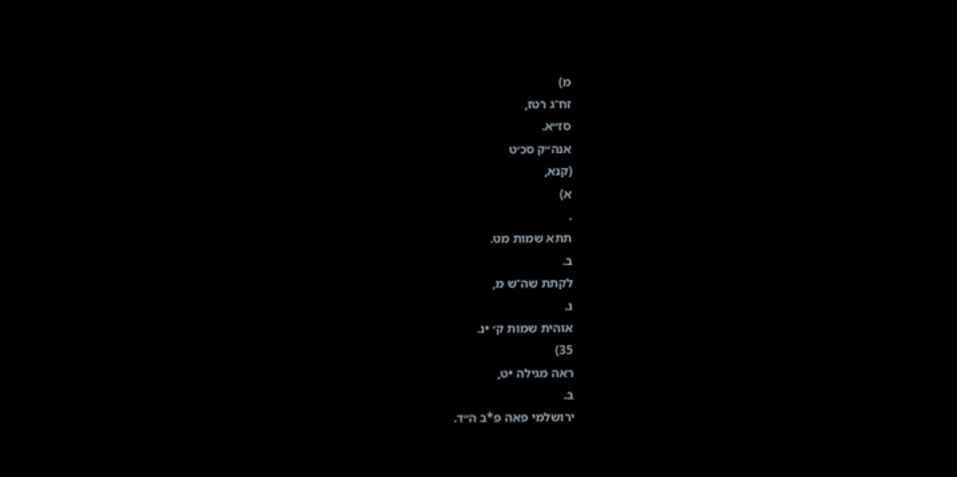מ)
זח־ג רטז,
סז״א.
אנה״ק סכ׳ט
(קנא,
א)
.
תתא שמות מט.
ב.
לקתת שה־ש מ,
נ.
אוהית שמות ק׳ •נ.
35)
ראה מגילה •ט,
ב.
ירושלמי פאה פ*ב ה״ד.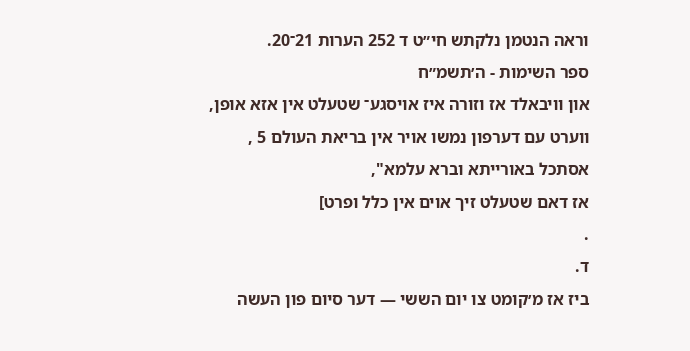וראה הנטמן נלקתש חי״ט ד 252 הערות 21־20.
ספר השימות - ה׳תשמ״ח
און וויבאלד אז וזורה איז אויסגע־ שטעלט אין אזא אופן,
ווערט עם דערפון נמשו אויר אין בריאת העולם 5 ,
אסתכל באורייתא וברא עלמא",
אז דאם שטעלט זיך אוים אין כלל ופרט]
.
ד.
ביז אז מ׳קומט צו יום הששי — דער סיום פון העשה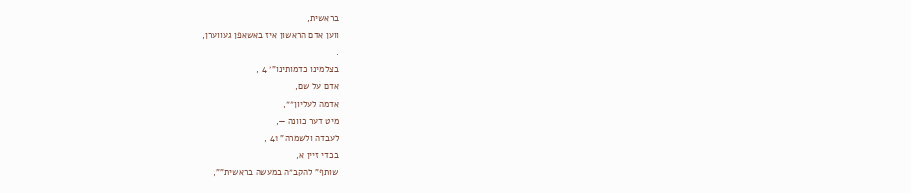בראשית,
ווען אדם הראשון איז באשאפן געווערן,
.
בצלמינו כדמותינו"׳ 4 ,
אדם על שם,
אדמה לעליון״״,
מיט דער כוונה —,
לעבדה ולשמרה" 41 ,
בכדי זיין א,
שותף" להקב״ה במעשה בראשית"",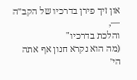און זיך פירן בדרכיו של הקב״ה —,
והלכת בדרכיו"
(מה הוא נקרא חנון אף אתה הי׳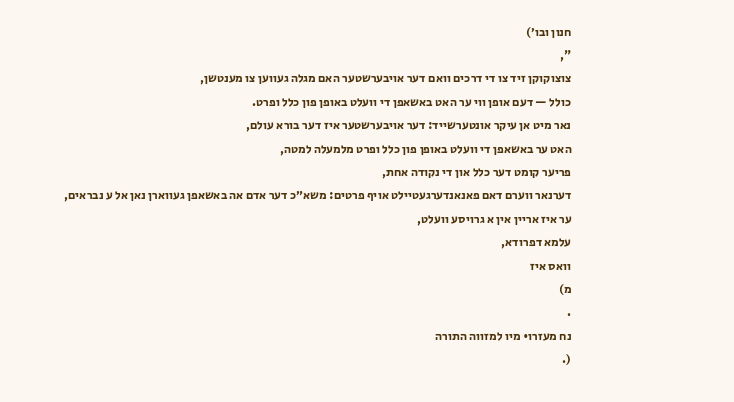חנון ובו׳)
",
צוצוקוקן זיד צו די דרכים וואם דער אויבערשטער האם מגלה געווען צו מענטשן,
כולל — דעם אופן ווי ער האט באשאפן די וועלט באופן פון כלל ופרט.
נאר מיט אן עיקר אונטערשייד: דער אויבערשטער איז דער בורא עולם,
האט ער באשאפן די וועלט באופן פון כלל ופרט מלמעלה למטה,
פריער קומט דער כלל און די נקודה אחת,
דערנאר ווערם דאם פאנאנדערגעטיילט אויף פרטים: משא״כ דער אדם אה באשאפן געווארן נאן אל ע נבראים,
ער איז אריין אין א גרויסע וועלט,
עלמא דפרודא,
וואס איז
מ)
.
נח מעזרו• מיו למזווה התורה
(.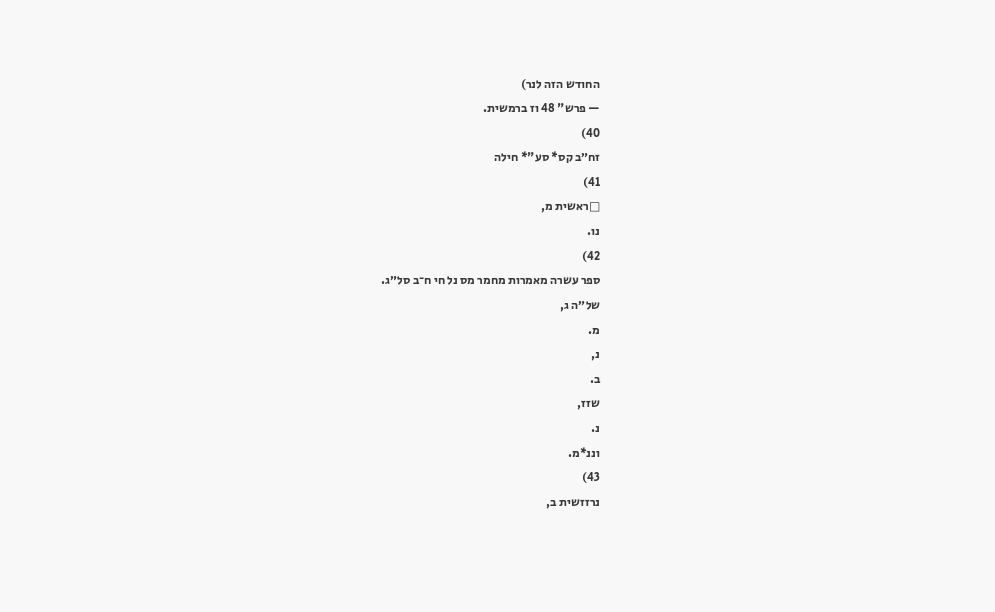החודש הזה לנר)
— פרש" 48 וז ברמשית.
40)
זח״ב קס* סע"* חילה
41)
□ראשית מ,
נו.
42)
ספר עשרה מאמרות מחמר מס נל חי ח־ב סל״ג.
של״ה ג,
מ.
נ,
ב.
שזז,
נ.
וננ*מ.
43)
נרזזשית ב,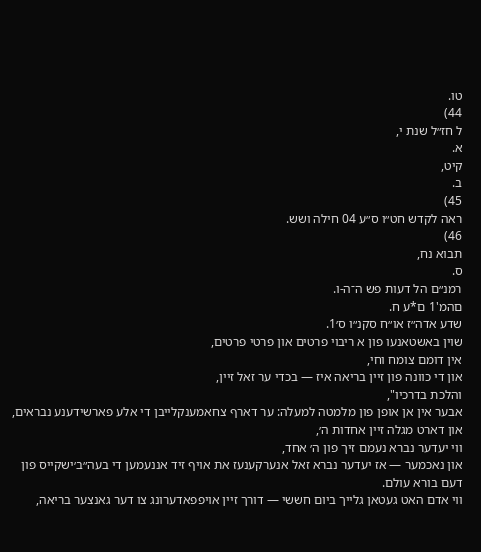טו.
44)
ל חז״ל שנת י,
א.
קיט,
ב.
45)
ראה לקדש חט״ו ס״ע 04 חילה ושש.
46)
תבוא נח,
ס.
רמנ״ם הל דעות פש ה־ה-ו.
םהמ'1 ם*ע ח.
שדע אדה״ז או״ח סקנ״ו ס׳1.
שוין באשטאנעו פון א ריבוי פרטים און פרטי פרטים,
אין דומם צומח וחי,
און די כוונה פון זיין בריאה איז — בכדי ער זאל זיין,
והלכת בדרכיו",
אבער אין אן אופן פון מלמטה למעלה: ער דארף צחאמענקלייבן די אלע פארשידענע נבראים,
און דארט מגלה זיין אחדות ה׳,
ווי יעדער נברא נעמם זיך פון ה׳ אחד,
און נאכמער — אז יעדער נברא זאל אנערקענעז את אויף זיד אננעמען די בעה״ב׳ישקייס פון דעם בורא עולם.
ווי אדם האט געטאן גלייך ביום חששי — דורך זיין אויפפאדערונג צו דער גאנצער בריאה,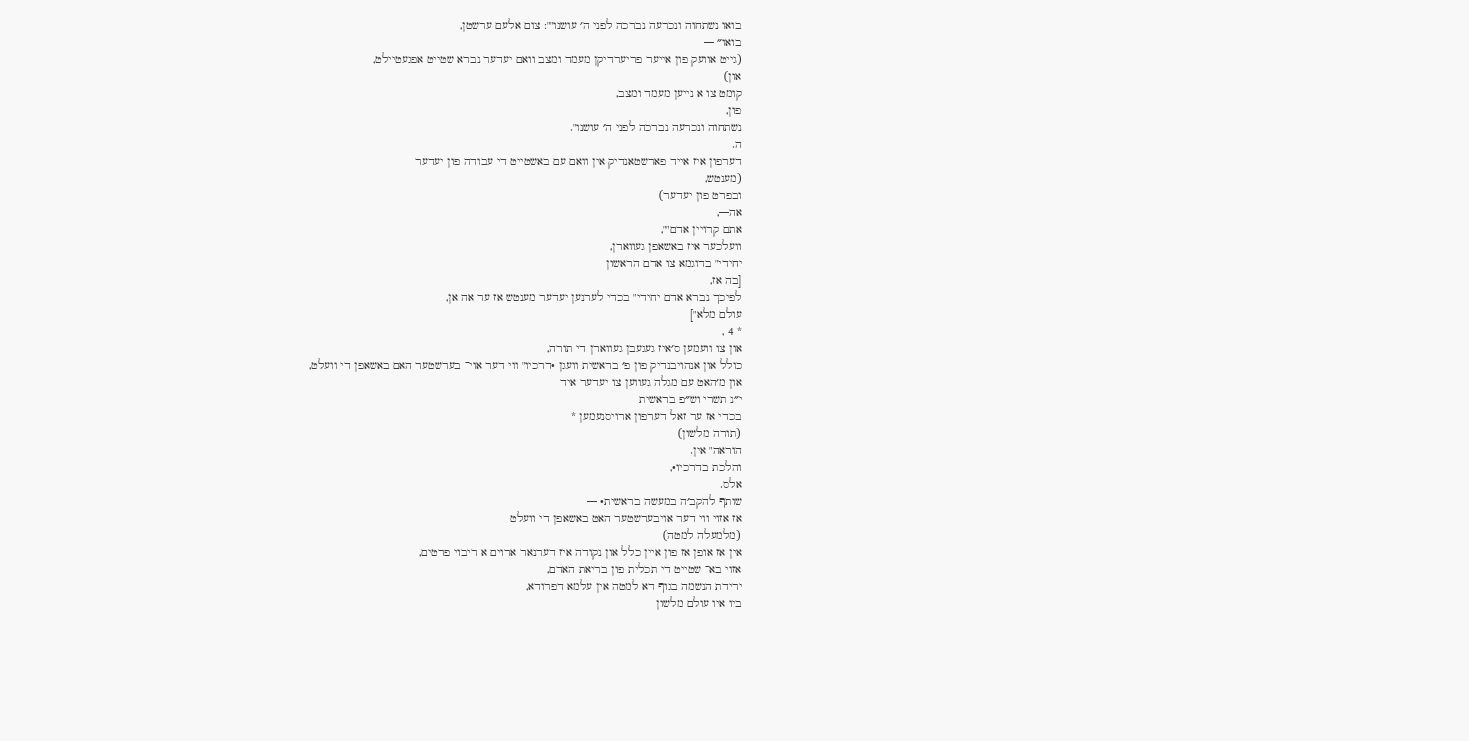בואו נשתחוה ונכרעה נברכה לפני ה׳ עושנו"": צום אלעם ערשטן,
בואו״ —
(גייט אוועק פון אייער פריערדיקן מעמד ומצב וואם יעדער נברא שטייט אפגעטיילט,
און)
קומט צו א נייען מעמד ומצב,
פון,
נשתחוה ונכרעה נברכה לפני ה׳ עושנו".
ה.
דערפון איז אייד פארשטאנדיק אין וואם עם באשטייט די עבודה פון יעדער
(מענטש,
ובפרט פון יעדער)
אה—,
אתם קרויין אדם"",
וועלכער איז באשאפן געווארן,
יחידי" בדוגמא צו אדם הראשון
[בה אז,
לפיכך נברא אדם יחידי" בכדי לערנען יעדער מענטש אז ער אה אן,
עולם מלא"]
* 4 ,
און צו וועמען ס׳איז געגעבן געווארן די תורה,
כולל און אנהויבנדיק פון פ׳ בראשית וועגן •דרכיו" ווי דער אוי־ בערשטער האם באשאפן די וועלט,
און מ׳האט עם מגלה געווען צו יעדער איד
י״נ תשרי וש״פ בראשית
בכדי אז ער זאל דערפון ארויסנעמען *
(תורה מלשון)
הוראה" אין.
והלכת בדרכיו•,
אלס.
שותף להקב׳ה במעשה בראשית• —
אז אזוי ווי דער אויבערשטער האט באשאפן די וועלט
(מלמעלה למטה)
אין אז אופן אז פון איין כלל און נקודה איז דערנאר ארוים א ריבוי פרטים,
אזוי בא־ שטייט די תכלית פון בריאת האדם,
ירידת הנשמה בגוף דא למטה אין עלמא דפרודא,
ביו איו עולם מלשון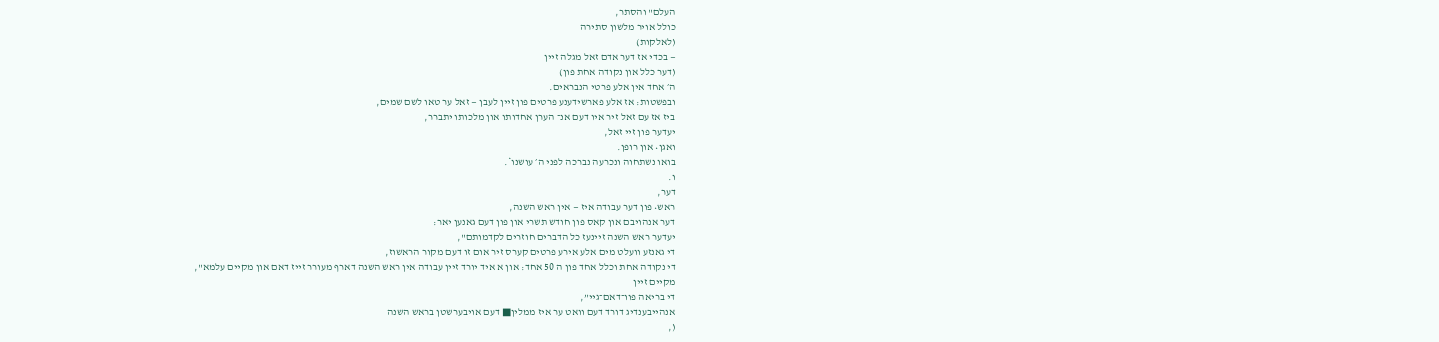העלם" והסתר,
כולל אויר מלשון סתירה
(לאלקות)
— בכדי אז דער אדם זאל מגלה זיין
(דער כלל און נקודה אחת פון)
ה׳ אחד אין אלע פרטי הנבראים.
ובפשטות: אז אלע פארשידענע פרטים פון זיין לעבן — זאל ער טאו לשם שמים,
ביז אז עם זאל זיר איו דעם אנ־ הערן אחדותו און מלכותו יתברר,
יעדער פון זיי זאל,
ואגן• און רופן.
בואו נשתחוה ונכרעה נברכה לפני ה׳ עושנו*.
ו.
דער,
ראש• פון דער עבודה איז — אין ראש השנה,
דער אנהויבם און קאס פון חודש תשרי און פון דעם גאנען יאר:
יעדער ראש השנה זיינעז כל הדברים חוזרים לקדמותם",
די גאנזע וועלט מים אלע אירע פרטים קערס זיר אום זו דעם מקור הראשוז,
די נקודה אחת וכלל אחד פון ה 50 אחד: און א איד יורד זיין עבודה אין ראש השנה דארף מעורר זייז דאם און מקיים עלמא",
מקיים זיין
די בריאה פוו־דאם־גיי”,
אנהייבענדיג דורד דעם וואט ער איז ממלין■ דעם אויבערשטן בראש השנה
(,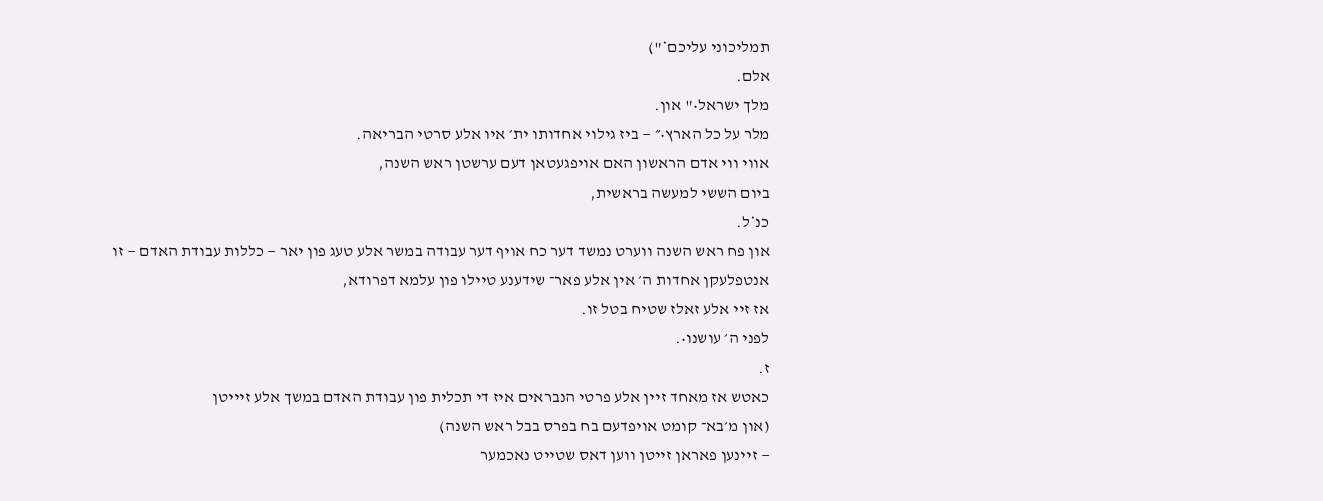תמליכוני עליכם*")
אלם.
מלך ישראל•" און.
מלר על כל הארץ•״ — ביז גילוי אחדותו ית׳ איו אלע סרטי הבריאה.
אווי ווי אדם הראשון האם אויפגעטאן דעם ערשטן ראש השנה,
ביום הששי למעשה בראשית,
כנ*ל.
און פח ראש השנה ווערט נמשד דער כח אויף דער עבודה במשר אלע טעג פון יאר — כללות עבודת האדם — זו אנטפלעקן אחדות ה׳ אין אלע פאר־ שידענע טיילו פון עלמא דפרודא,
אז זיי אלע זאלז שטיח בטל זו.
לפני ה׳ עושנו•.
ז.
כאטש אז מאחד זיין אלע פרטי הנבראים איז די תכלית פון עבודת האדם במשך אלע זיייטן
(און מ׳בא־ קומט אויפדעם בח בפרס בבל ראש השנה)
— זיינען פאראן זייטן ווען דאס שטייט נאכמער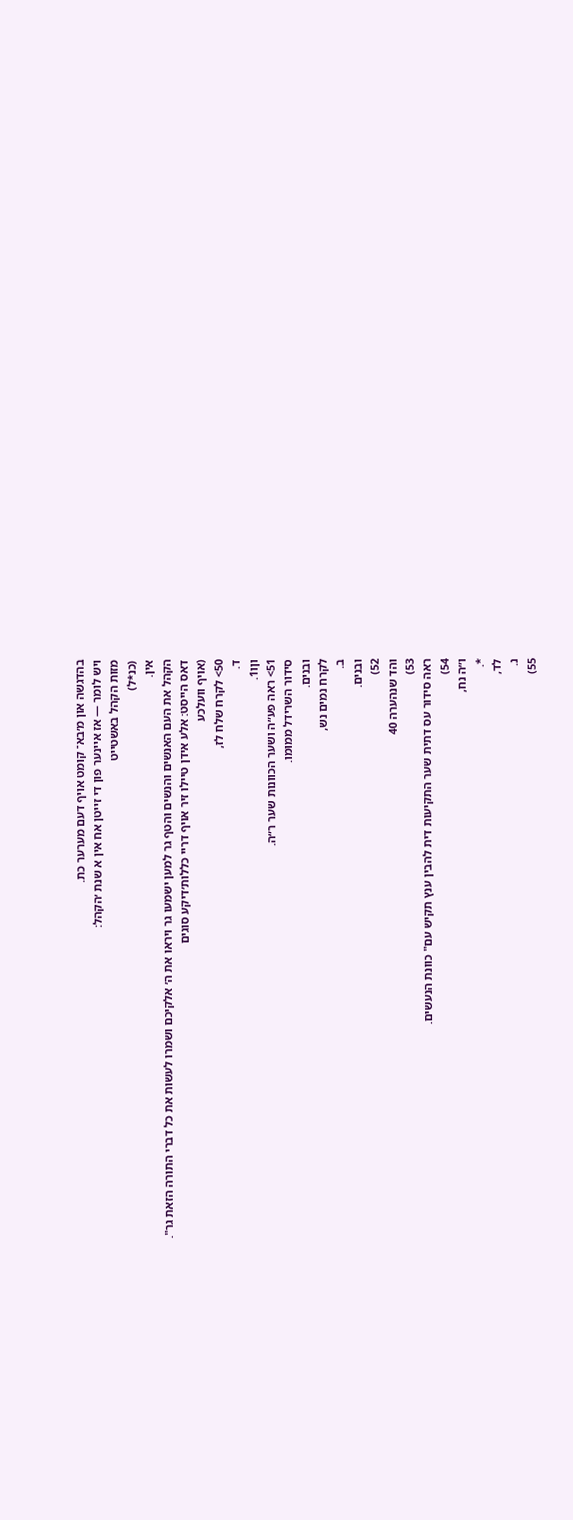בהדגשה און מ׳בא־ קומט אויף דעם מערער כת.
ויש לומר — אז איינער פון די זייטן אח אין א שנת ׳הקהל:
מזות הקהל באשטייט
(כנ*ל)
אין.
הקהל את העם האנשים והנשים והטף גר למען ישמעו גר ויראו את ה׳ אלקיכם ושמרו לעשות את כל דברי התורה הזאת גר".
דאס הייסט: אלע אידן טיילו זיר אויף דריי כללות׳דיקע סוגים
(אויף וועלכע
50> לקרח שלח לז,
ד.
וןו1.
51> ראה פע״ה ושער הכוונות שער ר״ה.
סידור השרידל ממומו.
ובנים.
לקרח נמים נש,
ב.
ובנים.
52)
והד שנהערה 40
53)
ראה סידור עס דתית שער התקיעות דית להבין ענץ תקיש עם" כוונת הנעשים.
54)
ו״ה נח,
*.
לד,
נ.
55)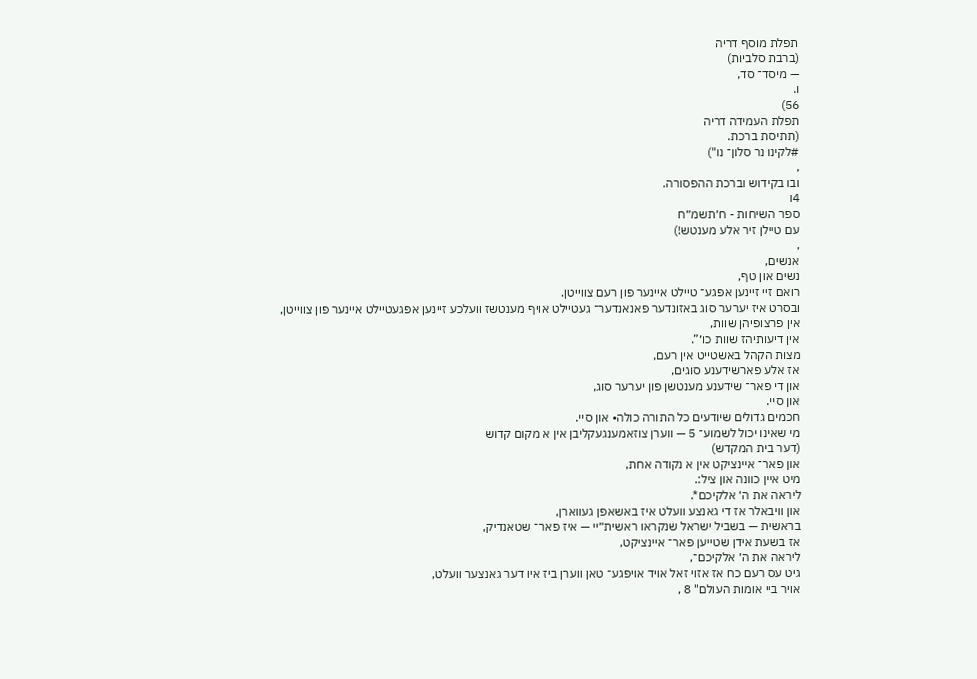תפלת מוסף דריה
(ברבת סלביות)
— מיסד־ סד,
ו.
56)
תפלת העמידה דריה
(תתיסת ברכת.
#לקינו נר סלון־ נו")
,
ובו בקידוש וברכת ההפסורה.
4ו
ספר השיחות - ח׳תשמ״ח
עם טיילן זיר אלע מענטש!)
,
אנשים,
נשים און טף,
רואם זיי זיינען אפגע־ טיילט איינער פון רעם צווייטן.
ובסרט איז יערער סוג באזונדער פאנאנדער־ געטיילט אויף מענטשז וועלכע זיינען אפגעטיילט איינער פון צווייטן,
אין פרצופיהן שוות,
אין דיעותיהז שוות כו׳”.
מצות הקהל באשטייט אין רעם,
אז אלע פארשידענע סוגים,
און די פאר־ שידענע מענטשן פון יערער סוג,
און סיי.
חכמים גדולים שיודעים כל התורה כולה• און סיי.
מי שאינו יכול לשמוע־ 5 — ווערן צוזאמענגעקליבן אין א מקום קדוש
(דער בית המקדש)
און פאר־ איינציקט אין א נקודה אחת,
מיט איין כוונה און ציל:.
ליראה את ה׳ אלקיכם*.
און וויבאלר אז די גאנצע וועלט איז באשאפן געווארן,
בראשית — בשביל ישראל שנקראו ראשית״יי — איז פאר־ שטאנדיק,
אז בשעת אידן שטייען פאר־ איינציקט,
ליראה את ה׳ אלקיכם־,
גיט עס רעם כח אז אזוי זאל אויד אויפגע־ טאן ווערן ביז איו דער גאנצער וועלט,
אויר ביי אומות העולם" 8 ,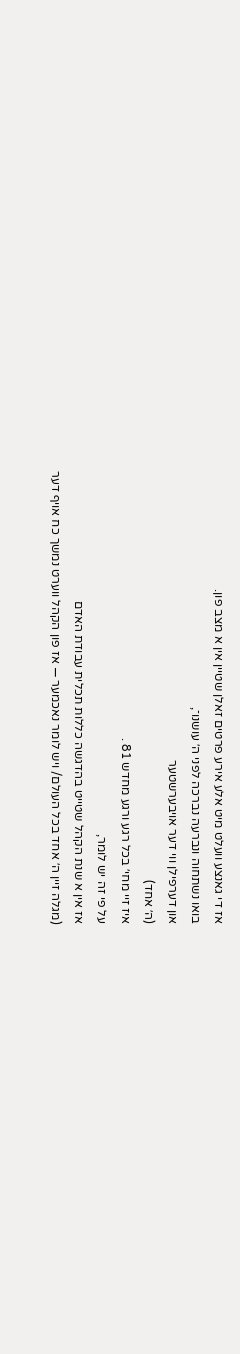אז די גאנצע וועלט מיט אלע אירע פרטים זאלן שטיין אין א מצב פון.
בואו נשתחוה ונברעה נברכה לפני ה׳ עושנו־,
און דערפילן ווי דער אויבערשטער
(ה׳ אחד)
איז זיי מחי׳ בכל רגע ורגע מחדש 81 .
על פי זה יש לומר,
אז אין א שנת הקהל שטייט בהדגשה כללות תכלית עבודת האדם
(מגלה זיין ה׳ אחד בכל העולם/ ויש לומר נאכמער — אז פון הקהל ווערט נמשך כח אויף דער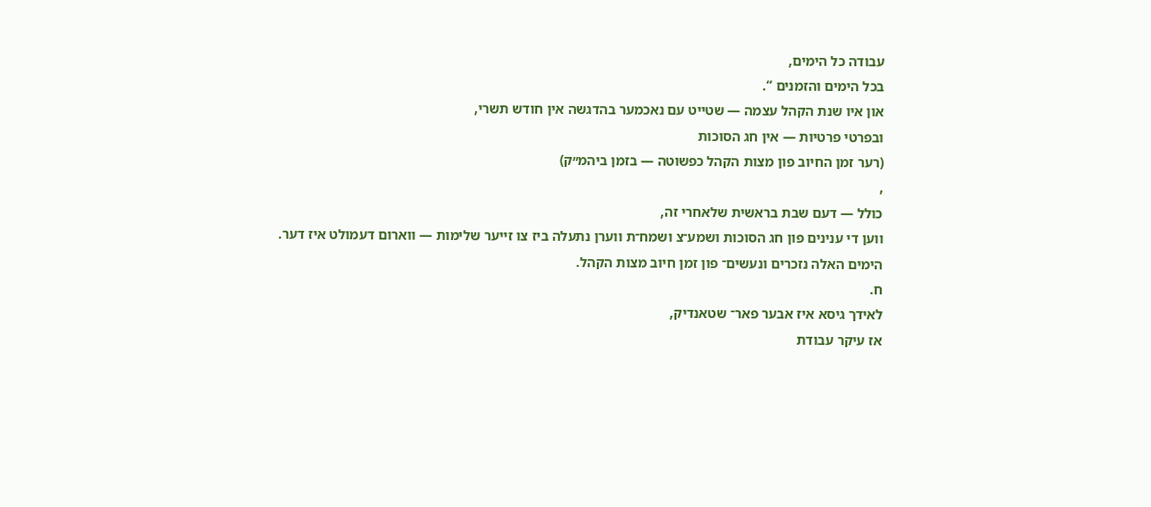עבודה כל הימים,
בכל הימים והזמנים “.
און איו שנת הקהל עצמה — שטייט עם נאכמער בהדגשה אין חודש תשרי,
ובפרטי פרטיות — אין חג הסוכות
(רער זמן החיוב פון מצות הקהל כפשוטה — בזמן ביהמ״ק)
,
כולל — דעם שבת בראשית שלאחרי זה,
ווען די ענינים פון חג הסוכות ושמע־צ ושמח־ת ווערן נתעלה ביז צו זייער שלימות — ווארום דעמולט איז דער.
הימים האלה נזכרים ונעשים־ פון זמן חיוב מצות הקהל.
ח.
לאידך גיסא איז אבער פאר־ שטאנדיק,
אז עיקר עבודת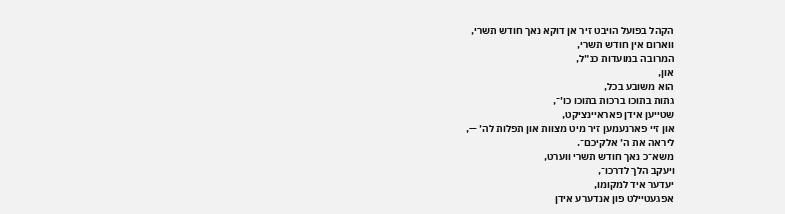הקהל בפועל הויבט זיר אן דוקא נאך חודש תשרי,
ווארום אין חודש תשרי,
המרובה במועדות כנ״ל,
און,
הוא משובע בכל,
גתות בתוכו ברכות בתוכו כו׳־,
שטייען אידן פאראיינציקט,
און זיי פארנעמען זיר מיט מצוות און תפלות לה׳ —,
ליראה את ה׳ אלקיכם־.
משא־כ נאך חודש תשרי ווערט,
ויעקב הלך לדרכו־,
יעדער איד למקומו,
אפגעטיילט פון אנדערע אידן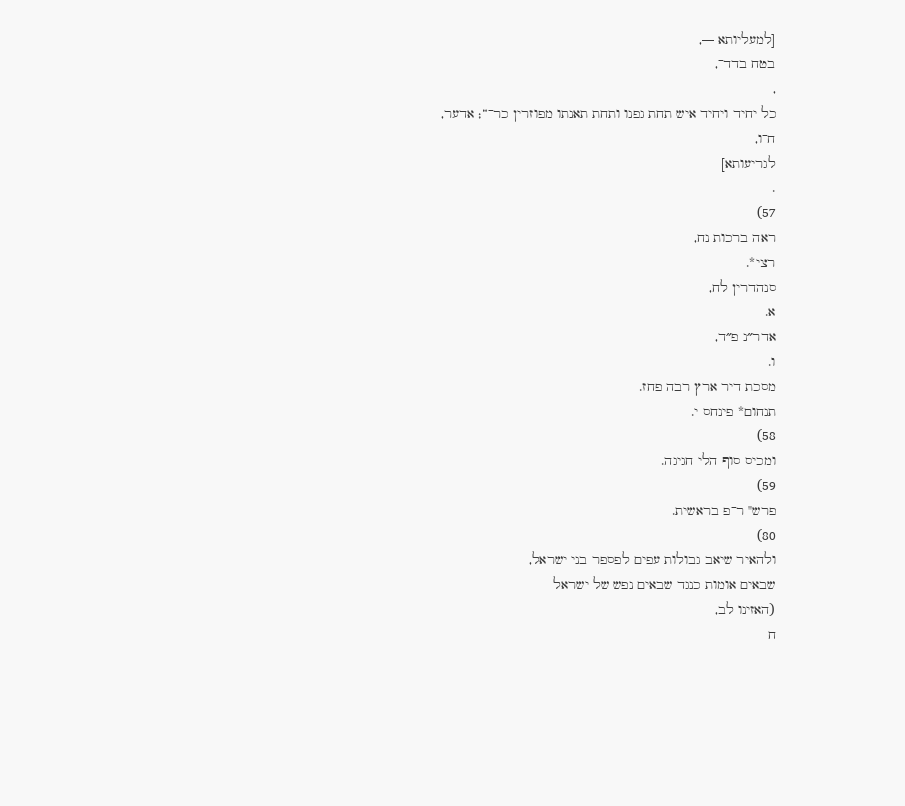[למעליותא —,
בטח בדד־,
,
כל יחיד ויחיד איש תחת גפנו ותחת תאנתו מפוזרין כר־“; אדער,
ח־ו,
לגריעותא]
.
57)
ראה ברכות נח,
רצי*.
סנהדרין לח,
א.
אדר״נ פ״ד,
ו.
מסכת דיר ארץ רבה פחז.
תנחום* פינחס י.
58)
ומכיס סוף הלי חגיגה.
59)
פרש" ר־פ בראשית.
80)
ולהאיר שיאב גבולות עפים לפספר בני ישראל,
שבאים אומות כנגד שבאים נפש של ישראל
(האזינו לב,
ח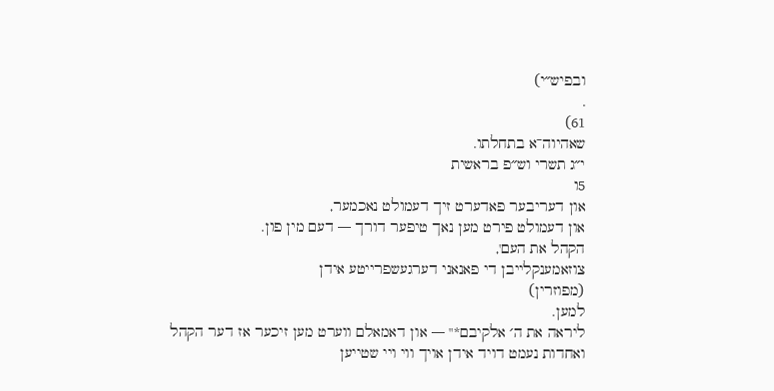ובפיש״י)
.
61)
שאהיוה־א בתחלתו.
י״ג תשרי וש״פ בראשית
5ו
און דעריבער פאדערט זיך דעמולט נאכמער,
און דעמולט פירט מען נאך טיפער דורך — דעם מין פון.
הקהל את העם',
צוזאמענקלייבן די פאנאני דערגעשפרייטע אידן
(מפוזרין)
למען.
ליראה את ה׳ אלקיבם*" — און דאמאלם ווערט מען זיכער אז דער הקהל ואחדות נעמט דויד אידן אויך ווי ויי שטייען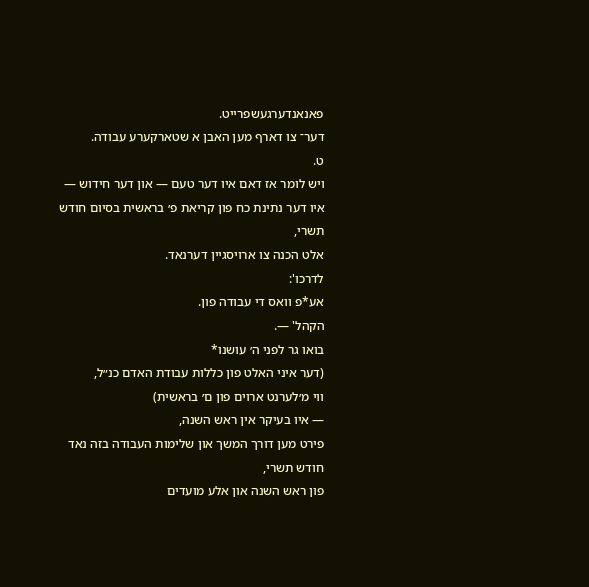פאנאנדערגעשפרייט.
דער־ צו דארף מען האבן א שטארקערע עבודה.
ט.
ויש לומר אז דאם איו דער טעם — און דער חידוש — איו דער נתינת כח פון קריאת פ׳ בראשית בסיום חודש תשרי,
אלט הכנה צו ארויסגיין דערנאד.
לדרכו':
אע*פ וואס די עבודה פון.
הקהל' —.
בואו גר לפני ה׳ עושנו*
(דער איני האלט פון כללות עבודת האדם כנ״ל,
ווי מ׳לערנט ארוים פון ם׳ בראשית)
— איו בעיקר אין ראש השנה,
פירט מען דורך המשך און שלימות העבודה בזה נאד חודש תשרי,
פון ראש השנה און אלע מועדים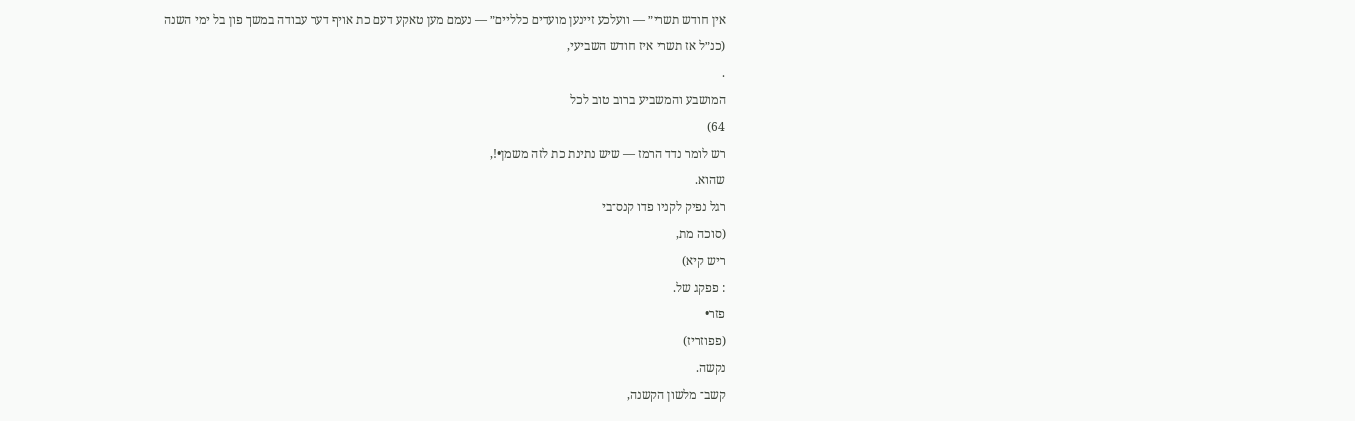אין חודש תשרי״ — וועלכע זיינען מועדים כלליים״ — נעמם מען טאקע דעם כת אויף דער עבודה במשך פון בל ימי השנה
(כנ״ל אז תשרי איז חודש השביעי,
.
המושבע והמשביע ברוב טוב לכל
64)
רש לומר נדד הרמז — שיש נתינת כת לזה משמן•!,
שהוא.
רגל נפיק לקניו פדו קנס־בי
(סוכה מת,
ריש קיא)
: פפקג של.
פזר•
(פפוזריז)
נקשה.
קשב־ מלשון הקשנה,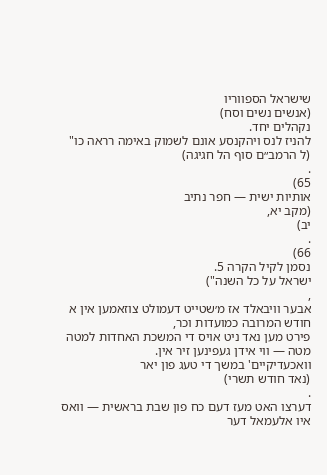שישראל הספווריו
(אנשים נשים וסח)
נקהלים יחד.
להניז לנס ויהקנסע אונם לשמוק באימה רראה כו"
(ל הרמב״ם סוף הל חגיגה)
.
65)
אותיות ישית — חפר נתיב
(מקב יא,
יב)
.
66)
נסמן לקיל הקרה 5.
ישראל על כל השנה")
,
אבער וויבאלד אז מ׳שטייט דעמולט צוזאמען אין א חודש המרובה כמועדות וכר,
פירט מען נאד ניט אויס די המשכת האחדות למטה מטה — ווי אידן געפינען זיר אין.
וואכעדיקיים' במשך די טעג פון יאר
(נאד חודש תשרי)
.
דערצו האט מעז דעם כח פון שבת בראשית — וואס איו אלעמאל דער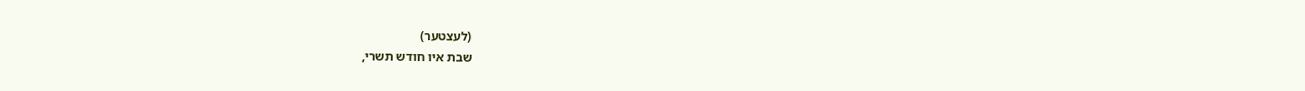(לעצטער)
שבת איו חודש תשרי,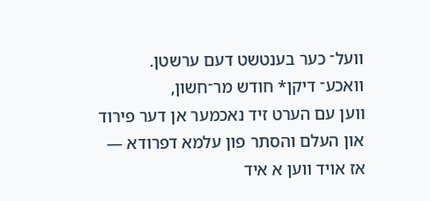וועל־ כער בענטשט דעם ערשטן.
וואכע־ דיקן* חודש מר־חשון,
ווען עם הערט זיד נאכמער אן דער פירוד און העלם והסתר פון עלמא דפרודא — אז אויד ווען א איד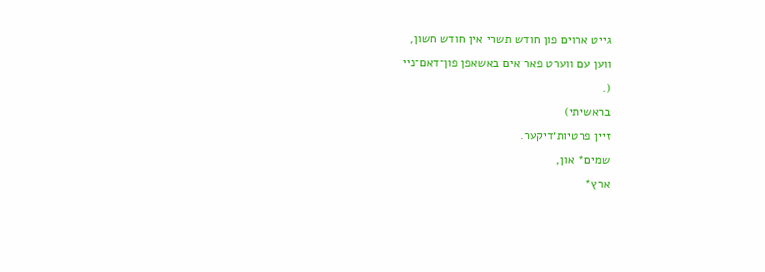גייט ארוים פון חודש תשרי אין חודש חשון,
ווען עם ווערט פאר אים באשאפן פון־דאם־ניי
(.
בראשיתי)
זיין פרטיות׳דיקער.
שמים* און,
ארץ*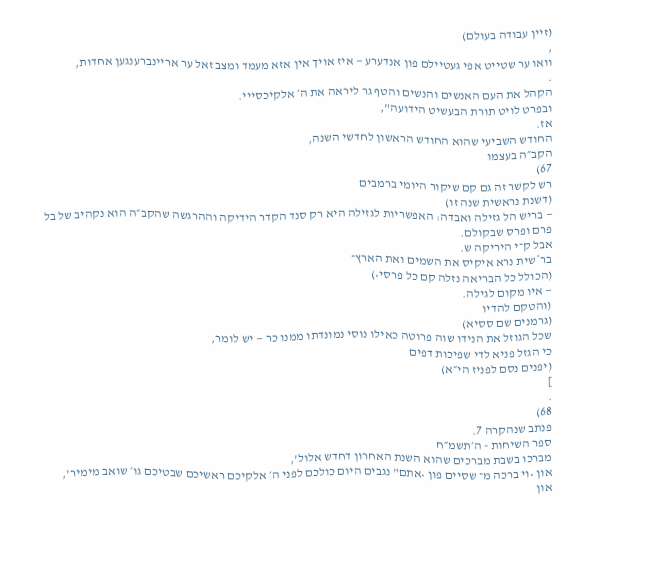(זיין עבודה בעולם)
,
וואו ער שטייט אפי געטיילם פון אנדערע — איז אויך אין אזא מעמד ומצב זאל ער אריינברענגען אחדות,
.
הקהל את העם האנשים והנשים והטף גר ליראה את ה׳ אלקיכסייי.
ובפרט לויט תורת הבעשיט הידועה",
אז.
החודש השביעי שהוא החודש הראשון לחדשי השנה,
הקב״ה בעצמו
67)
רש לקשר זה גם קם שיקור היומי ברמבים
(דשנת נראשית שנה זו)
— בריש הל גזילה ואבדה: האפשריות לגזילה היא רק סנד הקדר הידיקה וההרגשה שהקב״ה הוא נקהיב של בל פרם ופרס שבקולם.
אבל ק־י היריקה ש.
בר*שית נרא איקיס את השמים ואת הארץ־
(הכולל כל הבריאה נזלה קם כל פרסי•)
— איו מקום לגילה.
(והטקם להדיו
(גרמנים שם ססיא)
שכל הגוזל את הנידו שוה פרוטה כאילו נוסי נמונדתו ממנו כר — יש לומר,
כי הגזל פניא לדי שפיכות דפים
(יפנים נסם לפניז הי״א)
]
.
68)
פנתב שנהקרה 7.
ספר השיחות - ה׳תשמ״ח
מברכו בשבת מברכים שהוא השנת האחרון דחדש אלול',
און •וי ברכה מ־ שסיים פון •אתם" נגבים היום כולכם לפני ה׳ אלקיכם ראשיכם שבטיכם גו׳ שואב מימיר',
און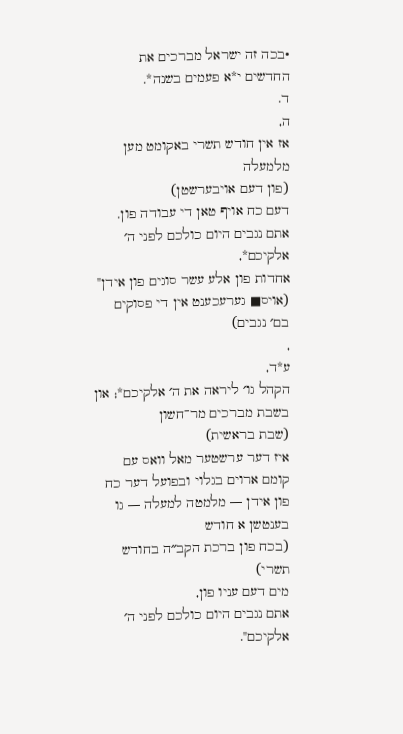•בכה זה ישראל מברכים את החדשים י*א פעמים בשנה*.
ד.
ה,
אז אין חודש תשרי באקומט מען מלמעלה
(פון דעם אויבערשטן)
דעם כח אויף טאן די עבודה פון.
אתם נגבים היום כולכם לפני ה׳ אלקיכם*,
אחדות פון אלע עשר סוגים פון אידן"
(אויס■ גערעכענט אין די פסוקים בם׳ נגבים)
,
ע*ד,
הקהל גו׳ ליראה את ה׳ אלקיכם*; און בשבת מברכים מר־חשון
(שבת בראשית)
איז דער ערשטער מאל וואס עם קומם ארוים בגלוי ובפועל דער כח פון אידן — מלמטה למעלה — גו בענטשן א חודש
(בכח פון ברכת הקב״ה בחודש תשרי)
מים דעם עניו פון,
אתם נגבים היום כולכם לפני ה׳ אלקיכם".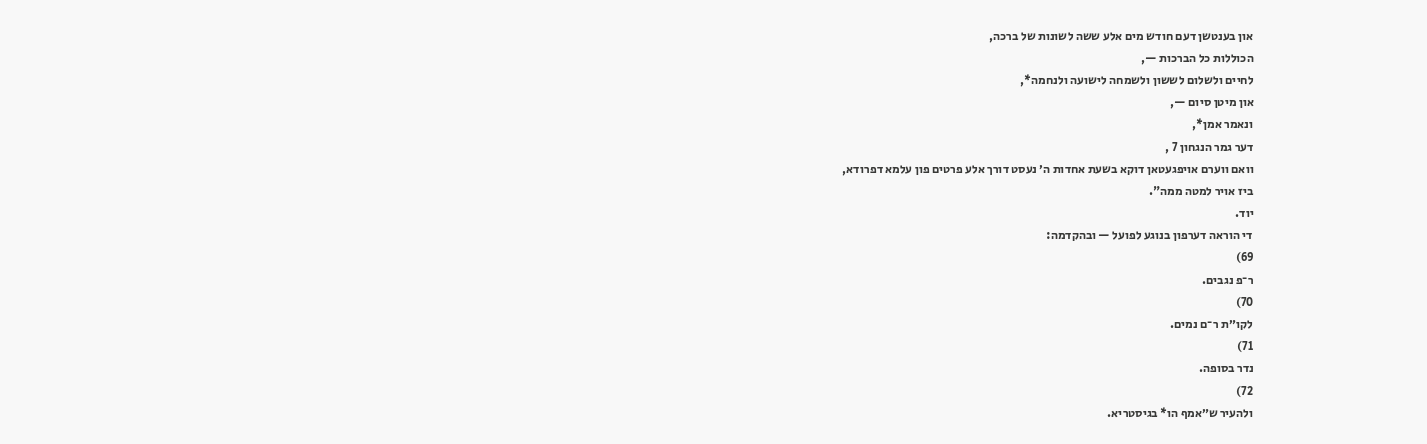און בענטשן דעם חודש מים אלע ששה לשונות של ברכה,
הכוללות כל הברכות —,
לחיים ולשלום לששון ולשמחה לישועה ולנחמה*,
און מיטן סיום —,
ונאמר אמן*,
דער גמר הנגחון 7 ,
וואם ווערם אויפגעטאן דוקא בשעת אחדות ה׳ נעסט דורך אלע פרטים פון עלמא דפרודא,
ביז אויר למטה ממה".
יוד.
די הוראה דערפון בנוגע לפועל — ובהקדמה:
69)
ר־פ נגבים.
70)
לקו״ת ר־ם נמים.
71)
נדר בסופה.
72)
ולהעיר ש״אמף הו* בגיסטריא.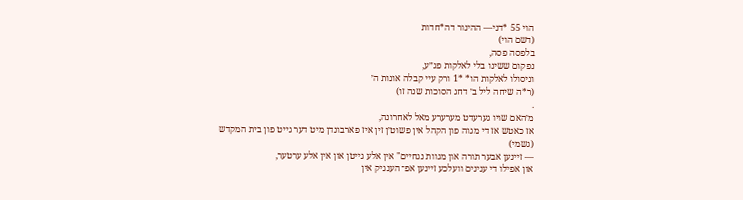הוי 55 *דני— ההינור דה*חדות
(דשם הוי)
בלפסה פסה,
נפקום ששינו בלי לאלקות פג״ע,
וניסולו לאלקות הו* *1 ורק עיי קבלה אונות ה׳
(ר*ה שיחה ליל ב׳ דחג הסוכות שנה זו)
.
מ׳האם שויו גערעדט מערערע מאל לאחרונה,
אז כאטש אז די מגוה פון הקהל אין פשוט׳ן זין איז פארבונדן מיט דער גייט פון בית המקדש
(גשמי)
— זיינען אבער תורה און מגוות נגחיים" אין אלע גייטן און אין אלע ערטער,
און אפילו די ענינים וועלכע זיינען אפ־ הענגיק אין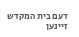דעם בית המקדש זיינען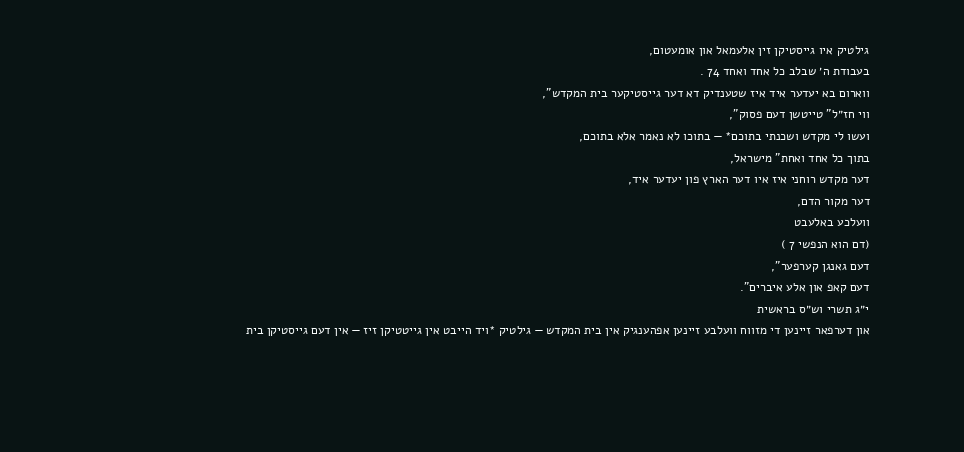גילטיק איו גייסטיקן זין אלעמאל און אומעטום,
בעבודת ה׳ שבלב כל אחד ואחד 74 .
ווארום בא יעדער איד איז שטענדיק דא דער גייסטיקער בית המקדש",
ווי חז״ל" טייטשן דעם פסוק",
ועשו לי מקדש ושכנתי בתוכם* — בתוכו לא נאמר אלא בתוכם,
בתוך כל אחד ואחת" מישראל,
דער מקדש רוחני איז איו דער הארץ פון יעדער איד,
דער מקור הדם,
וועלכע באלעבט
(דם הוא הנפשי 7 )
דעם גאנגן קערפער",
דעם קאפ און אלע איברים".
י״ג תשרי וש״ס בראשית
און דערפאר זיינען די מזווח וועלבע זיינען אפהענגיק אין בית המקדש — גילטיק *ויד הייבט אין גייטטיקן זיז — אין דעם גייסטיקן בית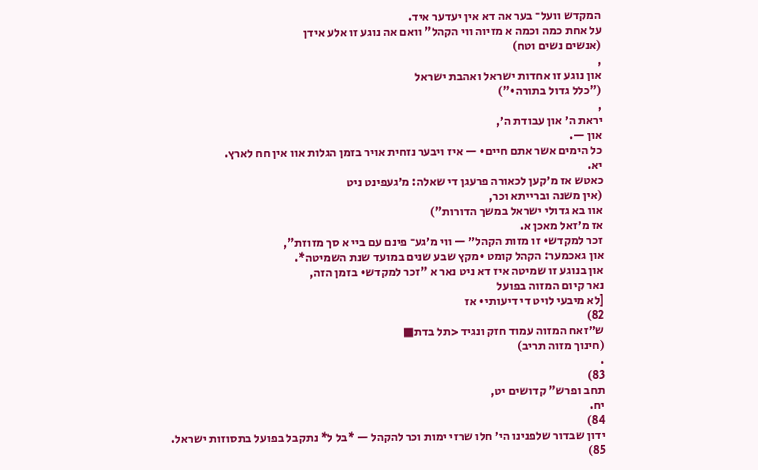המקדש וועל־ בער אה דא אין יעדער איד.
על אחת כמה וכמה א מזיוה ווי הקהל" וואם אה נוגע זו אלע אידן
(אנשים נשים וטח)
,
און נוגע זו אחדות ישראל ואהבת ישראל
("כלל גדול בתורה•")
,
יראת ה׳ און עבודת ה׳,
און —.
כל הימים אשר אתם חיים• — איז ויבער נזחית אויר בזמן הגלות אוו אין חח לארץ.
יא.
כאטש אז מ׳קען לכאורה פרעגן די שאלה: מ׳געפינט ניט
(אין משנה וברייתא וכר,
אוו בא גדולי ישראל במשך הדורות")
אז מ׳זאל מאכן א.
זכר למקדש• זו מזות הקהל״ — ווי מ׳גע־ פינם עם ביי א סך מזוזת",
און גאכמער: הקהל קומט •מקץ שבע שנים במועד שנת השמיטה*.
און בנוגע זו שמיטה איז דא ניט נאר א "זכר למקדש• בזמן הזה,
נאר קיום המזוה בפועל
[לא מיבעי לויט די דיעותי• אז
82)
ש״זאח המזוה עמוד חזק ונגיד <תל בדת■
(חינוך מזוה תריב)
.
83)
תחב ופרש" קדושים יט,
יח.
84)
ידון שבדור שלפנינו הי׳ חלו שרזי ימות וכר להקהל — *בל ל* נתקבל בפועל בתסוזות ישראל.
85)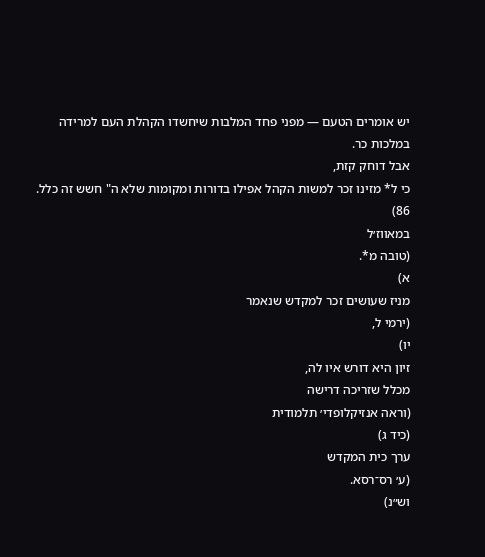יש אומרים הטעם — מפני פחד המלבות שיחשדו הקהלת העם למרידה במלכות כר.
אבל דוחק קזת,
כי ל* מזינו זכר למשות הקהל אפילו בדורות ומקומות שלא ה" חשש זה כלל.
86)
במאווז׳ל
(טובה מ*.
א)
מניז שעושים זכר למקדש שנאמר
(ירמי ל,
יו)
זיון היא דורש איו לה,
מכלל שזריכה דרישה
(וראה אנזיקלופדי׳ תלמודית
(כיד ג)
ערך כית המקדש
(ע׳ רס־רסא.
וש״נ)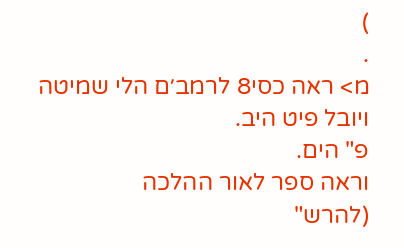)
.
מ> ראה כסי8 לרמב׳ם הלי שמיטה ויובל פיט היב.
פ" הים.
וראה ספר לאור ההלכה
(להרש"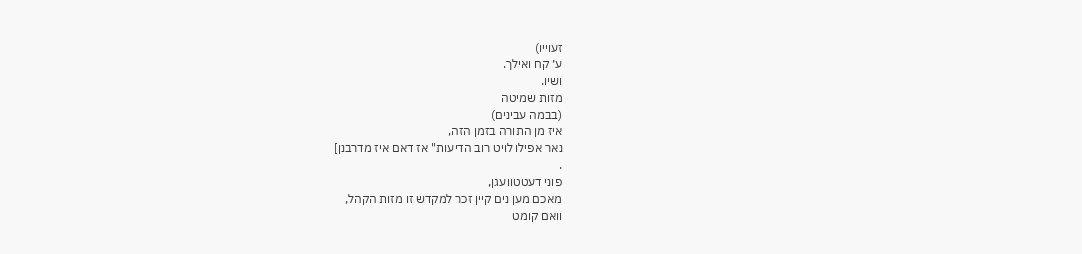זעוייו)
ע׳ קח ואילך.
ושיו.
מזות שמיטה
(בבמה עבינים)
איז מן התורה בזמן הזה,
נאר אפילו לויט רוב הדיעות" אז דאם איז מדרבנן]
.
פוני דעטטוועגן,
מאכם מען נים קיין זכר למקדש זו מזות הקהל,
וואם קומט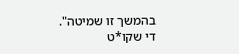בהמשך זו שמיטה".
די שקו*ט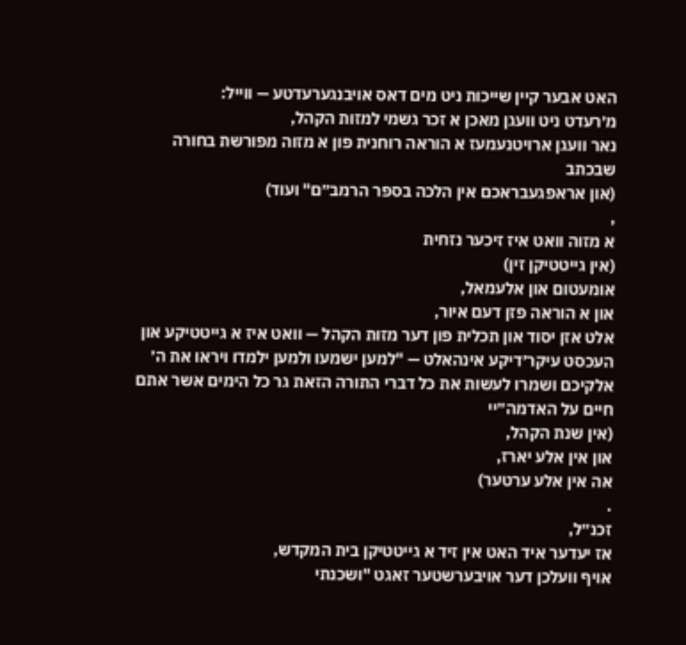האט אבער קיין שייכות ניט מים דאס אויבנגערעדטע — ווייל:
מ׳רעדט ניט וועגן מאכן א זכר גשמי למזות הקהל,
נאר וועגן ארויטנעמעז א הוראה רוחנית פון א מזוה מפורשת בחורה שבכתב
(און אראפגעבראכם אין הלכה בספר הרמב״ם" ועוד)
,
א מזוה וואט איז זיכער נזחית
(אין גייטטיקן זין)
אומעטום און אלעמאל,
און א הוראה פזן דעם איור,
אלט אזן יסוד און תכלית פון דער מזות הקהל — וואט איז א גייטטיקע און העכסט עיקר׳דיקע אינהאלט — "למען ישמעו ולמען ילמדו ויראו את ה׳ אלקיכם ושמרו לעשות את כל דברי התורה הזאת גר כל הימים אשר אתם חיים על האדמה״יי
(אין שנת הקהל,
און אין אלע יארז,
אה אין אלע ערטער)
.
זכנ״ל,
אז יעדער איד האט אין זיד א גייטטיקן בית המקדש,
אויף וועלכן דער אויבערשטער זאגט "ושכנתי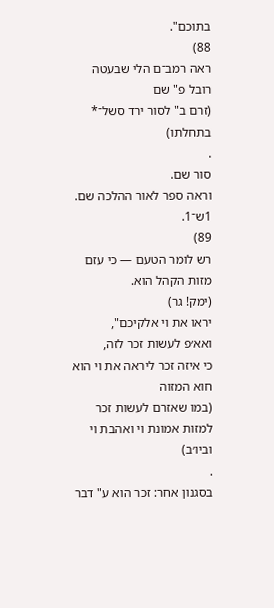בתוכם".
88)
ראה רמב־ם הלי שבעטה רובל פ" שם
(זרם ב" לסור ירד סשל־* בתחלתו)
.
סור שם.
וראה ספר לאור ההלכה שם.
1ש־1.
89)
רש לומר הטעם — כי עזם מזות הקהל הוא.
(ימק! גר)
יראו את וי אלקיכם",
ואא׳פ לעשות זכר לזה,
כי איזה זכר ליראה את וי הוא חוא המזוה
(במו שאזרם לעשות זכר למזות אמונת וי ואהבת וי וביו׳ב)
.
בסגנון אחר: זכר הוא ע" דבר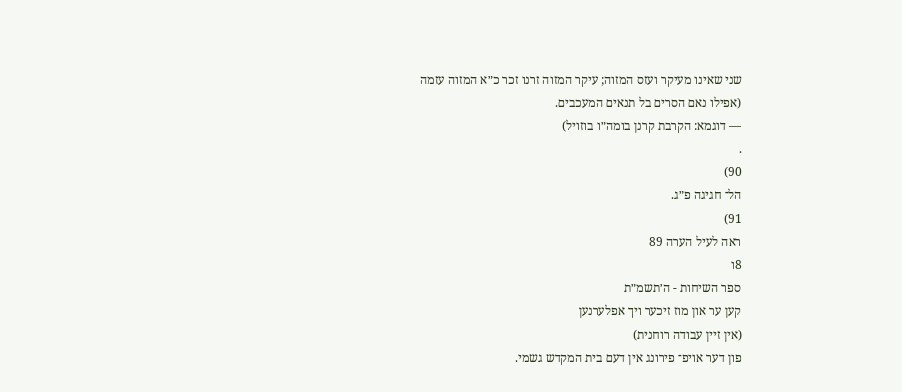שני שאינו מעיקר ועזס המזוה; עיקר המזוה זרנו זכר כ״א המזוה עזמה
(אפילו נאם הסרים בל תנאים המעכבים.
— דוגמא: הקרבת קרנן בומה״ו בוזויל)
.
90)
הל־ חגיגה פ״ג.
91)
ראה לעיל הערה 89
8ו
ספר השיחות - ה׳תשמ״ת
קען ער און מוז זיכער ויך אפלערנען
(אין זיין עבודה רוחנית)
פון דער אויפ־ פירונג אין דעם בית המקדש גשמי.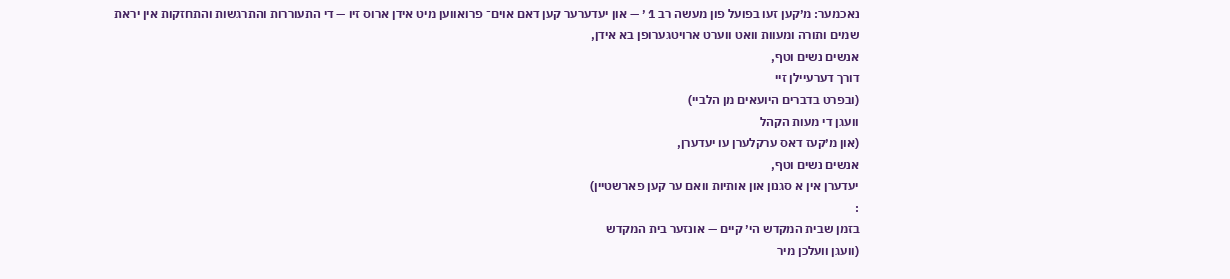נאכמער: מ׳קען זעו בפועל פון מעשה רב 1 ׳ — און יעדערער קען דאם אוים־ פרואווען מיט אידן ארוס זיו — די התעוררות והתרגשות והתחזקות אין יראת שמים ותורה ומעוות וואט ווערט ארויטגערופן בא אידן,
אנשים נשים וטף,
דורך דערעיילן זיי
(ובפרט בדברים היועאים מן הלביי)
וועגן די מעות הקהל
(און מ׳קעז דאס ערקלערן עו יעדערן,
אנשים נשים וטף,
יעדערן אין א סגנון און אותיות וואם ער קען פארשטיין)
:
בזמן שבית המקדש הי׳ קיים — אונזער בית המקדש
(וועגן וועלכן מיר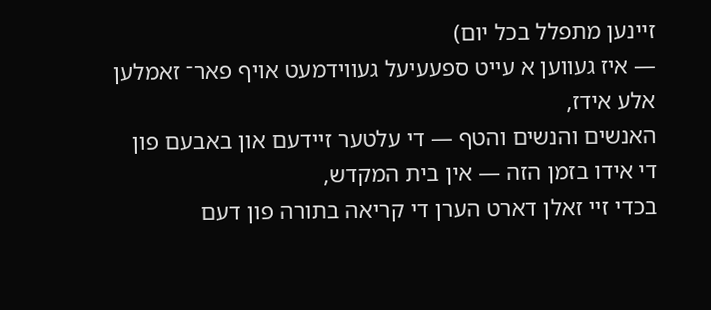זיינען מתפלל בכל יום)
— איז געווען א עייט ספעעיעל געווידמעט אויף פאר־ זאמלען אלע אידז,
האנשים והנשים והטף — די עלטער זיידעם און באבעם פון די אידו בזמן הזה — אין בית המקדש,
בכדי זיי זאלן דארט הערן די קריאה בתורה פון דעם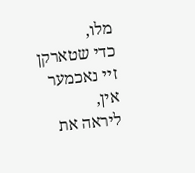מלו,
כדי שטארקן זיי נאכמער אין,
ליראה את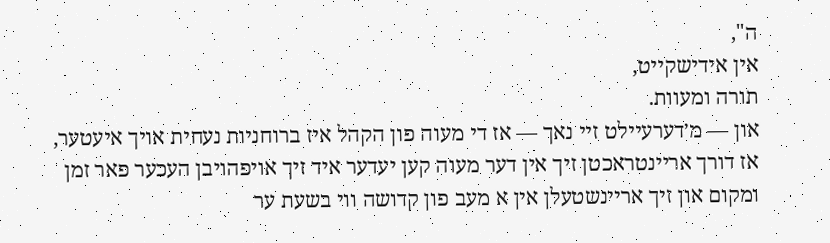ה",
אין אידישקייט,
תורה ומעוות.
און — מ׳דערעיילט זיי נאך — אז די מעוה פון הקהל איז ברוחניות נעחית אויך איעטער,
אז דורך אריינטראכטן זיך אין דער מעוה קען יעדער איד זיך אויפהויבן העכער פאר זמן ומקום און זיך אריינשטעלן אין א מעב פון קדושה ווי בשעת ער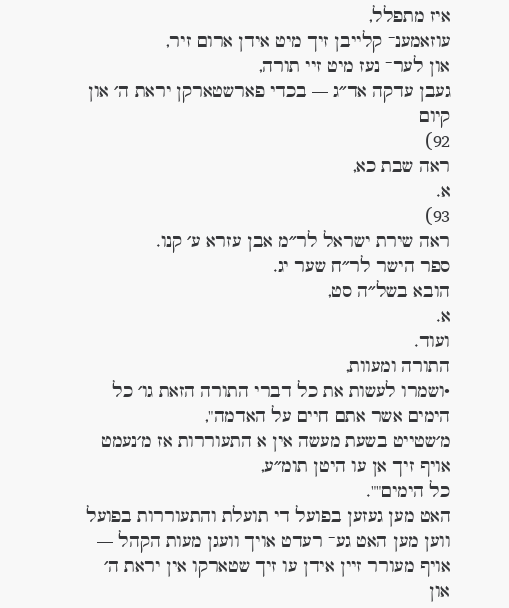איז מתפלל,
עוזאמענ־ קלייבן זיך מיט אידן ארום זיר,
און לער־ נעז מיט זיי תורה,
געבן עדקה אד״ג — בכדי פארשטארקן יראת ה׳ און קיום
92)
ראה שבת כא,
א.
93)
ראה שירת ישראל לר״מ אבן עזרא ע׳ קנו.
ספר הישר לר״ח שער יג.
הובא בשל״ה סט,
א.
ועוד.
התורה ומעוות,
•ושמרו לעשות את כל דברי התורה הזאת גו׳ כל הימים אשר אתם חיים על האדמה",
מ׳שטייט בשעת מעשה אין א התעוררות אז מ׳נעמט אויף זיך אן עו היטן תומ״ע,
כל הימים"".
האט מען געזען בפועל די תועלת והתעוררות בפועל ווען מען האט גע־ רעדט אויך וועגן מעות הקהל — אויף מעורר זיין אידן עו זיך שטארקו אין יראת ה׳ און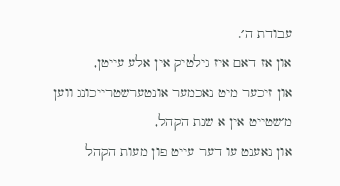עבודת ה׳.
און אז דאם איז גילטיק אין אלע עייטן,
און זיכער מיט נאכמער אונטערשטרייכונג ווען מ׳שטייט אין א שנת הקהל,
און נאענט עו דער עייט פון מעות הקהל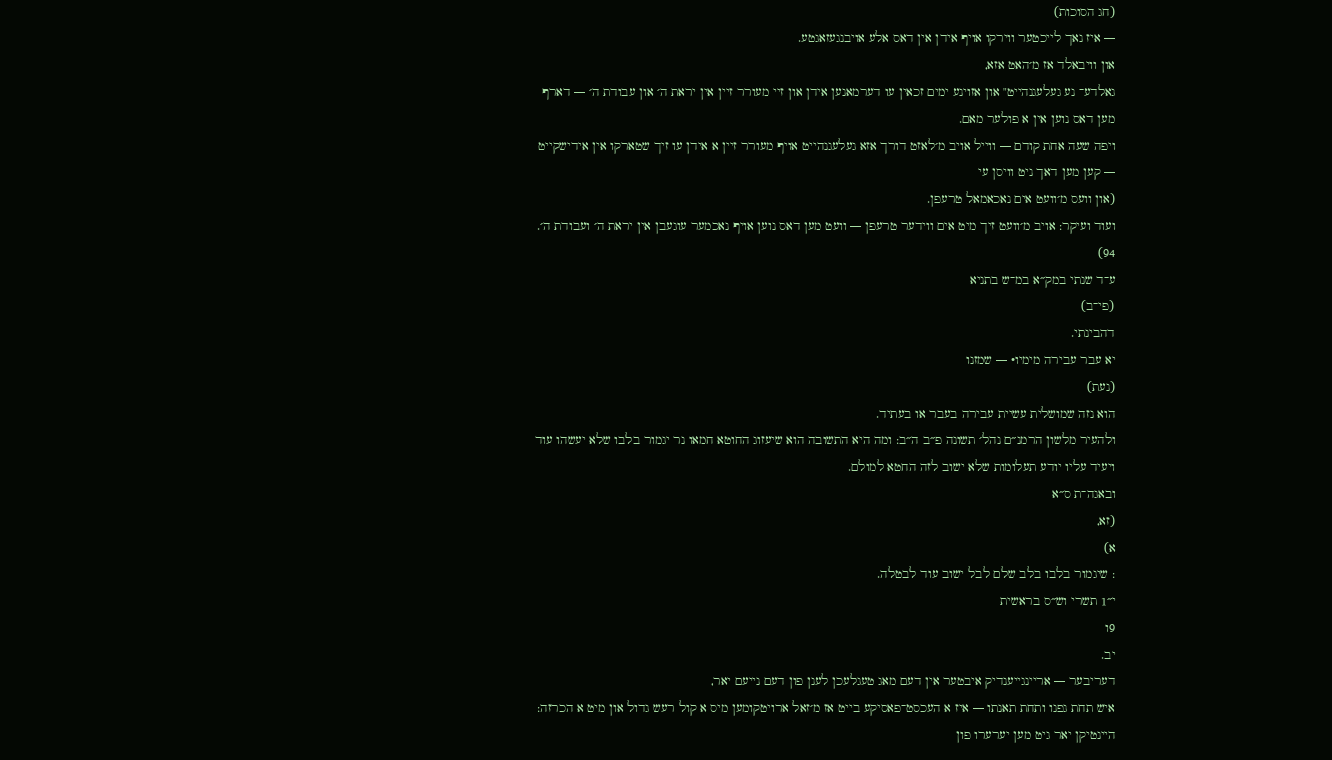(חג הסוכות)
— איז נאך לייכטער ווירקו אויף אידן אין דאס אלע אויבנגעזאגטע.
און וויבאלד אז מ׳האט אזא,
גאלדע־ נע געלעגנהייט" און אזוינע ימים זכאין עו דערמאנען אידן און זיי מעורר זיין אין יראת ה׳ און עבודת ה׳ — דארף מען דאס נוען אין א פולער מאם.
ויפה שעה אחת קודם — ווייל אויב מ׳לאזט דורך אזא געלעגנהייט אויף מעורר זיין א אידן עו זיך שטארקו אין אידישקייט — קען מען דאך ניט וויסן עי
(און וועס מ׳וועט אים נאכאמאל טרעפן.
ועוד ועיקר: אויב מ׳וועט זיך מיט אים ווידער טרעפן — וועט מען דאס נוען אויף נאכמער עוגעבן אין יראת ה׳ ועבודת ה׳.
94)
ע־ד שנתי במק״א במ־ש בתניא
(פי־ב)
דהבינתי.
יא עבר עבירה מימיו• — שמזנו
(נעת)
הוא נזה שמושלית עשיית עבירה בעבר או בעתיד.
ולהעיר מלשון הרמנ״ם נהל׳ תשונה פ״ב ה״ב: ומה היא התשובה הוא שיעזוג החוטא חמאו נר יגמור בלבו שלא יעשהו עוד ויעיד עליו יודע תעלומות שלא ישוב לזה החטא למולם.
ובאגה־ת ס״א
(זא,
א)
: שיגמור בלבו בלב שלם לבל ישוב עוד לבטלה.
י״1 תשרי וש״ס בראשית
9ו
יב.
דעריבער — אריינגייענדיק איבטער אין דעם מאג טעגלעכן לענן פון דעם נייעם יאר,
איש תחת גפנו ותחת תאנתו — איז א העכסט־פאסיקע בייט אז מ׳זאל ארויטקומען מיס א קול רעש גדול און מיט א הכרזה:
היינטיקן יאר גיט מען יערערו פון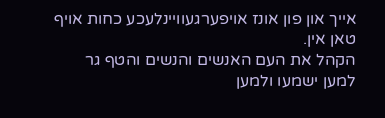אייך און פון אונז אויפערגעוויינלעכע כחות אויף טאן אין.
הקהל את העם האנשים והנשים והטף גר למען ישמעו ולמען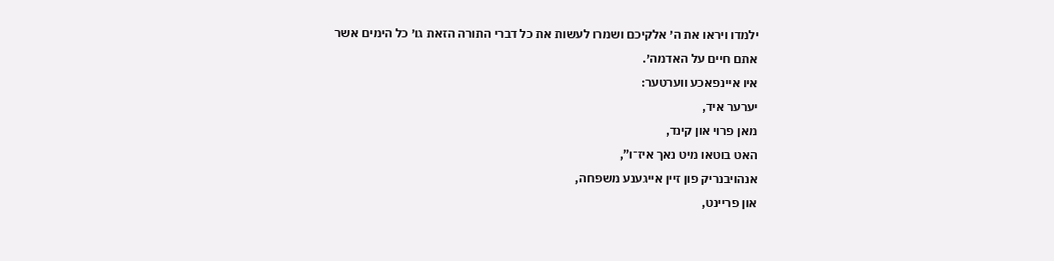ילמדו ויראו את ה׳ אלקיכם ושמרו לעשות את כל דברי התורה הזאת גו׳ כל הימים אשר אתם חיים על האדמה׳.
איו איינפאכע ווערטער:
יערער איד,
מאן פרוי און קינד,
האט בוטאו מיט נאך איז־ו”,
אנהויבנריק פון זיין אייגענע משפחה,
און פריינט,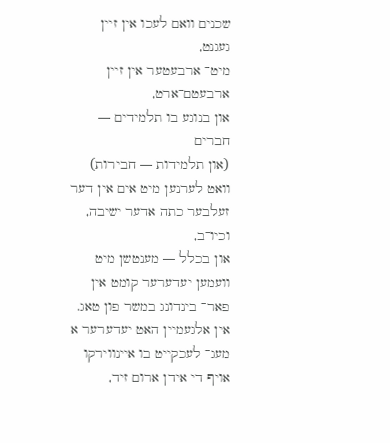שכנים וואם לעכו אין זיין געגנט,
מיט־ ארבעטער אין זיין ארבעטם־ארט,
און בנוגע בו תלמידים — חברים
(און תלמידות — חבירות)
וואט לערנען מיט אים אין דער זעלבער כתה אדער ישיבה,
וכיו־ב,
און בכלל — מענטשן מיט וועמען יעדערער קומט אין פאר־ בינדונג במשר פון טאג.
אין אלגעמיין האט יעדערער א מעג־ לעכקייט בו איינווירקו אויף די אידן ארום זיד,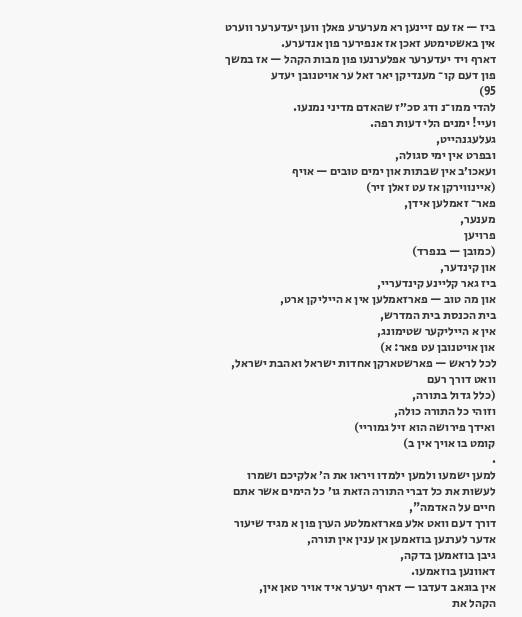ביז — אז עם זיינען רא מערערע פאלן ווען יעדערער ווערט אין באשטימטע זאכן אז אנפירער פון אנדערע.
דארף ויד יעדערער אפלערנעו פון מבות הקהל — אז במשך פון דעם קו־ מענדיקן יאר זאל ער אויטנובן יעדע
95)
להדי ממו־נ ודג סכ״ז שהאדם מדיני נמנעו.
ועיי! ימנים הלי דעות רפה.
געלעגנהייט,
ובפרט אין ימי סגולה,
ועאכו׳ב אין שבתות און ימים טובים — אויף
(איינווירקן אז עט זאלן זיר)
פאר־ זאמלען אידן,
מענער,
פרויען
(כמובן — בנפרד)
און קינדער,
ביז גאר קליינע קינדעריי,
און מה טוב — פארזאמלען אין א הייליקן ארט,
בית הכנסת בית המדרש,
אין א הייליקער שטימונג,
און אויטנובן עט פאר: א)
לכל לראש — פארשטארקן אחדות ישראל ואהבת ישראל,
וואט דורך רעם
(כלל גדול בתורה,
וזוהי כל התורה כולה,
ואידך פירושה הוא זיל גמוריי)
קומט בו אויך אין ב)
.
למען ישמעו ולמען ילמדו ויראו את ה׳ אלקיכם ושמרו לעשות את כל דברי התורה הזאת גו׳ כל הימים אשר אתם חיים על האדמה",
דורך דעם וואט אלע פארזאמלטע הערן פון א מגיד שיעור אדער לערנען בוזאמען אן ענין אין תורה,
גיבן בוזאמען בדקה,
דאוונען בוזאמעו.
אין בוגאב דעדבו — דארף יערער איד אויר טאן אין,
הקהל את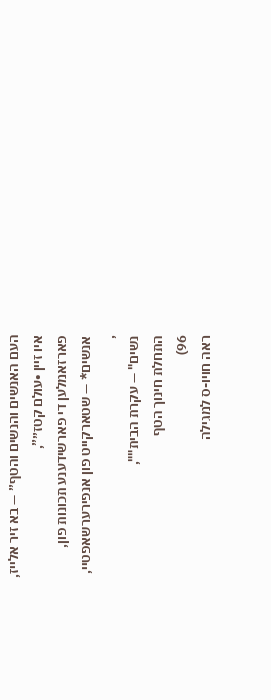העם האנשים והנשים והטף״ — בא זיר אלייז,
איו זיין •עולם קטז״”,
פארזאמלען די פארשידענע תכונות פון,
אנשים* — שטארקייט פון אנפירערשאפטיי,
,
נשים" — עקרת הבית"",
התחלת חינוך הטף
96)
ראה חויו-ס למגילה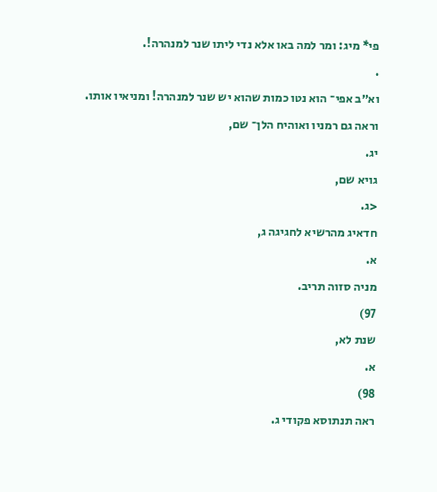פי* מיג: ומר למה באו אלא נדי ליתו שנר למנהרה!.
.
וא״ב אפי־ הוא נטו כמות שהוא יש שנר למנהרה! ומניאיו אותו.
וראה גם רמניו ואוהיח הלן־ שם,
יג.
גויא שם,
<ג.
חדאיג מהרשיא לחגיגה ג,
א.
מניה סזוה תריב.
97)
שנת לא,
א.
98)
ראה תנתוסא פקודי ג.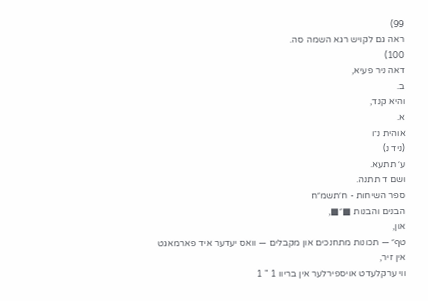99)
ראה גם לקויש רגא השמה סה.
100)
דאה ניר פעיא,
ב.
והיא קנד,
א.
אוהית נ־ו
(ניד נ)
ע׳ תתעא.
ושם ד תתנה.
ספר השיחות - ח׳תשמ״ח
הבנים והבנות ■״■,
און,
טף״ — תכונות מתחנכים און מקבלים — וואס יעדער איד פארמאגט אין זיר,
ווי ערקלעדט אויספירלער אין בריוו 1 " 1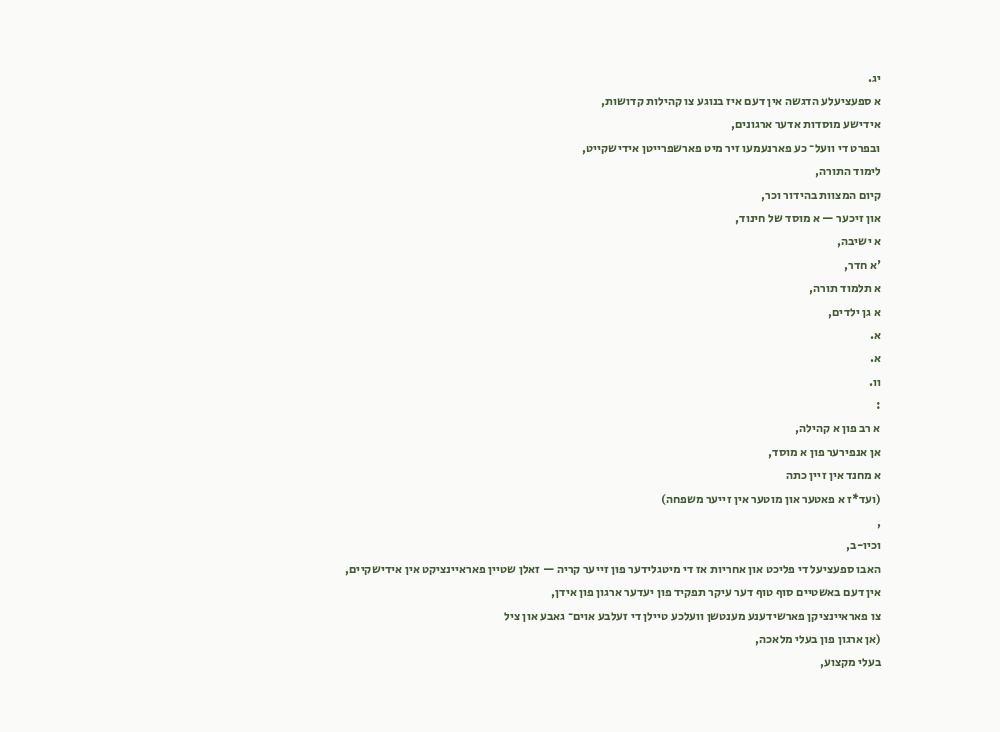יג.
א ספעציעלע הדגשה אין דעם איז בנוגע צו קהילות קדושות,
אידישע מוסדות אדער ארגונים,
ובפרט די וועל־ כע פארנעמעו זיר מיט פארשפרייטן אידישקייט,
לימוד התורה,
קיום המצוות בהידור וכר,
און זיכער — א מוסד של חינוד,
א ישיבה,
'א חדר,
א תלמוד תורה,
א גן ילדים,
א.
א.
וו.
:
א רב פון א קהילה,
אן אנפירער פון א מוסד,
א מחנד אין זיין כתה
(ועד*ז א פאטער און מוטער אין זייער משפחה)
,
וכיו-ב,
האבו ספעציעל די פליכט און אחריות אז די מיטגלידער פון זייער קריה — זאלן שטיין פאראיינציקט אין אידישקיים,
אין דעם באשטיים סוף טוף דער עיקר תפקיד פון יעדער ארגון פון אידן,
צו פאראיינציקן פארשידענע מענטשן וועלכע טיילן די זעלבע אוים־ גאבע און ציל
(אן ארגון פון בעלי מלאכה,
בעלי מקצוע,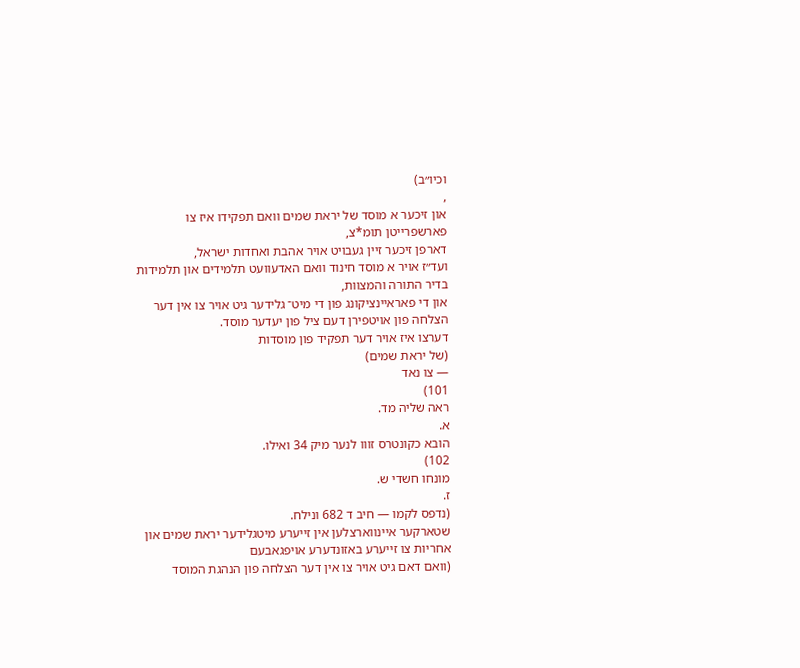וכיו״ב)
,
און זיכער א מוסד של יראת שמים וואם תפקידו איז צו פארשפרייטן תומ*צ,
דארפן זיכער זיין געבויט אויר אהבת ואחדות ישראל,
ועד״ז אויר א מוסד חינוד וואם האדעוועט תלמידים און תלמידות בדיר התורה והמצוות,
און די פאראיינציקונג פון די מיט־ גלידער גיט אויר צו אין דער הצלחה פון אויטפירן דעם ציל פון יעדער מוסד.
דערצו איז אויר דער תפקיד פון מוסדות
(של יראת שמים)
— צו נאד
101)
ראה שליה מד.
א.
הובא כקונטרס זווו לנער מיק 34 ואילו.
102)
מונחו חשדי ש.
ז.
(נדפס לקמו — חיב ד 682 ונילח.
שטארקער איינווארצלען אין זייערע מיטגלידער יראת שמים און אחריות צו זייערע באזונדערע אויפגאבעם
(וואם דאם גיט אויר צו אין דער הצלחה פון הנהגת המוסד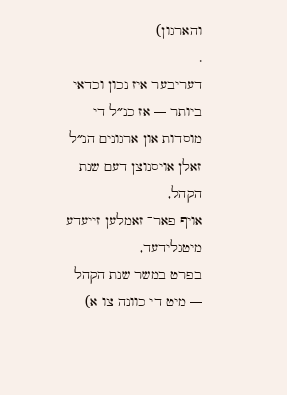והארגון)
.
דעריבער איז נכון וכדאי ביותר — אז כנ״ל די מוסדות און ארגונים הנ״ל זאלן אויסנוצן דעם שנת הקהל,
אויף פאר־ זאמלען זייעדע מיטגלידעד,
בפרט במשר שנת הקהל — מיט די כוונה צו א)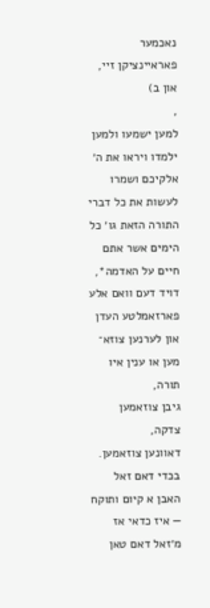נאכמער פאראיינציקן זיי,
און ב)
,
למען ישמעו ולמען ילמדו ויראו את ה׳ אלקיכם ושמרו לעשות את כל דברי התורה הזאת גו׳ כל הימים אשר אתם חיים על האדמה*,
דויד דעם וואם אלע פארזאמלטע העדן און לערנען צוזא־ מען או ענין איו תורה,
גיבן צוזאמען צדקה,
דאוונען צוזאמען.
בכדי דאם זאל האבן א קיום ותוקח — איז כדאי אז מ׳זאל דאם טאן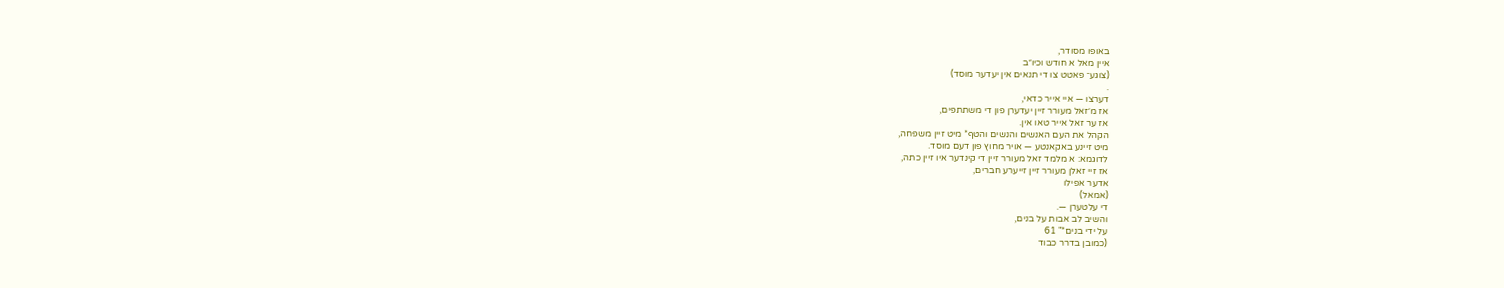באופו מסודר,
איין מאל א חודש וכיו״ב
(צוגע־ פאטט צו די תנאים אין יעדער מוסד)
.
דערצו — איי אייר כדאי,
אז מ׳זאל מעורר זיין יעדערן פון די משתתפים,
אז ער זאל אייר טאו אין.
הקהל את העם האנשים והנשים והטף* מיט זיין משפחה,
מיט זיינע באקאנטע — אויר מחוץ פון דעם מוסד.
לדוגמא: א מלמד זאל מעורר זיין די קינדער איו זיין כתה,
אז זיי זאלן מעורר זיין זייערע חברים,
אדער אפילו
(אמאל)
די עלטערן —.
והשיב לב אבות על בנים,
על ידי בנים*" 61
(כמובן בדרר כבוד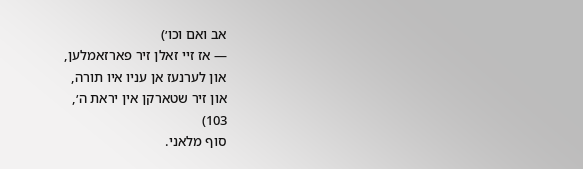אב ואם וכו׳)
— אז זיי זאלן זיר פארזאמלען,
און לערנעז אן עניו איו תורה,
און זיר שטארקן אין יראת ה׳,
103)
סוף מלאני.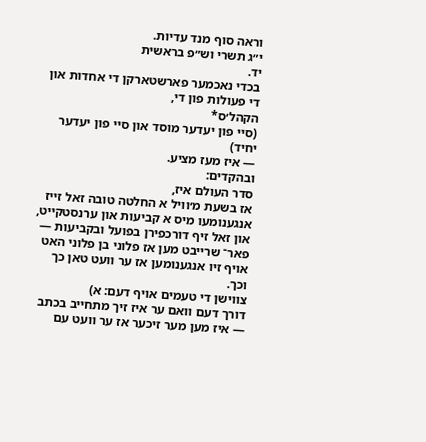וראה סוף מנד עדיות.
י״ג תשרי וש״פ בראשית
יד.
בכדי נאכמער פארשטארקן די אחדות און די פעולות פון די,
הקהל׳ס*
(סיי פון יעדער מוסד און סיי פון יעדער יחיד)
— איז מעז מציע.
ובהקדים:
סדר העולם איז,
אז בשעת מ׳וויל א החלטה טובה זאל זייז אנגענומעו מיס א קביעות און ערנסטקייט,
און זאל זיף דורכפירן בפועל ובקביעות — פאר־ שרייבט מען אז פלוני בן פלוני האט אויף זיו אנגענומען אז ער וועט טאן כך וכך.
צווישן די טעמים אויף דעם: א)
דורך דעם וואם ער איז זיך מתחייב בכתב — איז מען מער זיכער אז ער וועט עם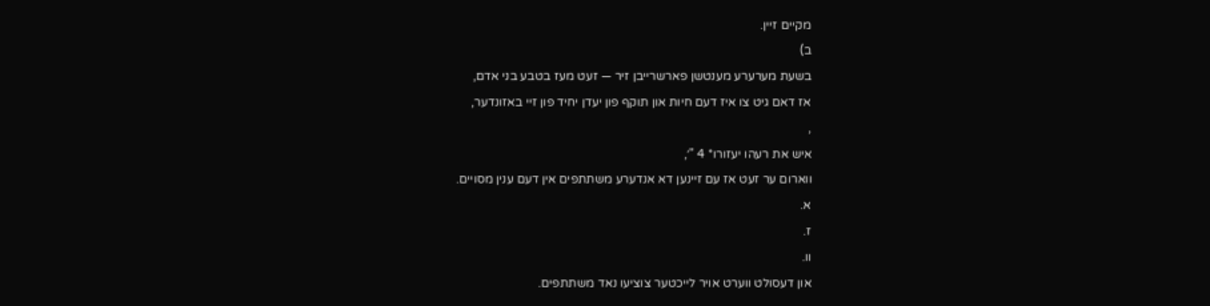מקיים זיין.
ב)
בשעת מערערע מענטשן פארשרייבן זיר — זעט מעז בטבע בני אדם,
אז דאם גיט צו איז דעם חיות און תוקף פון יעדן יחיד פון זיי באזונדער,
,
איש את רעהו יעזורו* 4 "׳,
ווארום ער זעט אז עם זיינען דא אנדערע משתתפים אין דעם ענין מסויים.
א.
ז.
וו.
און דעסולט ווערט אויר לייכטער צוציעו נאד משתתפים.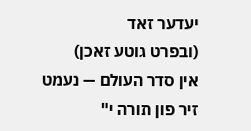יעדער זאד
(ובפרט גוטע זאכן)
אין סדר העולם — נעמט זיר פון תורה י"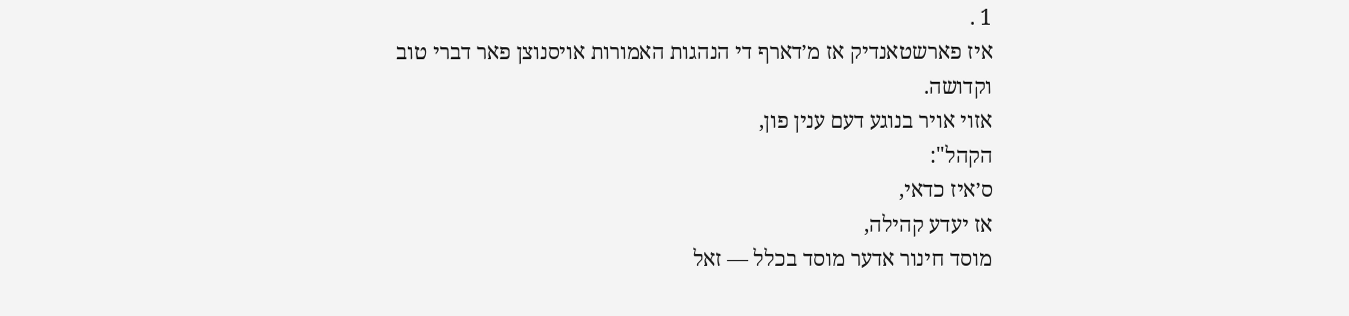1 .
איז פארשטאנדיק אז מ׳דארף די הנהגות האמורות אויסנוצן פאר דברי טוב וקדושה.
אזוי אויר בנוגע דעם ענין פון,
הקהל":
ס׳איז כדאי,
אז יעדע קהילה,
מוסד חינור אדער מוסד בכלל — זאל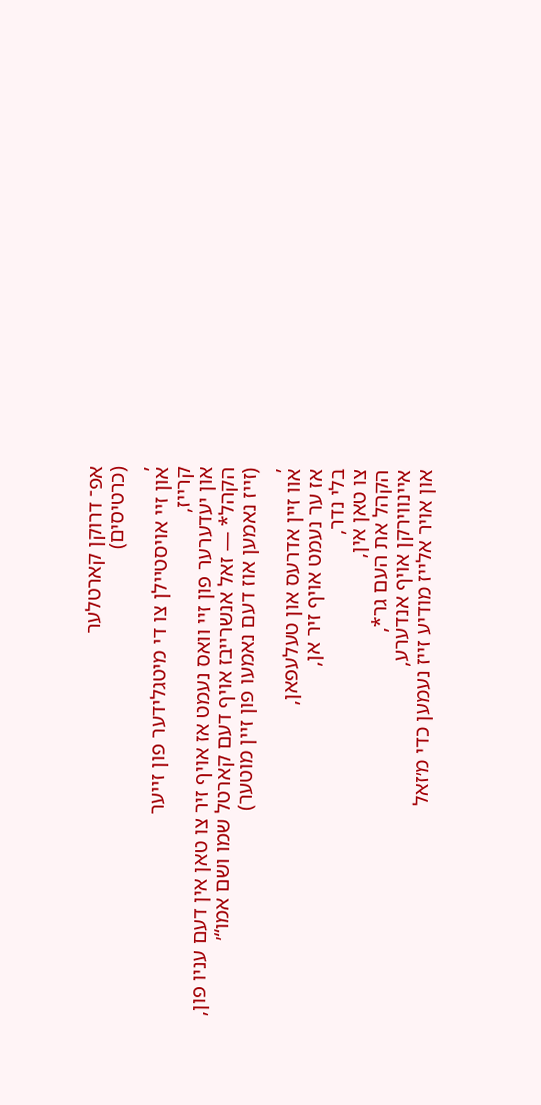אפ־ דרוקן קארטלער
(כרטיסים)
,
און זיי אויסטיילן צו די מיטגלידער פון זייער
קרייז,
און יעדערער פון זיי וואס נעמט אז אויף זיר צו טאן אין דעם עניו פון,
הקהל* — זאל אנשרייבז אויף דעם קארטל שמו ושם אמו“׳
(זייז נאמען אוז דעם נאמעו פון זיין מוטער)
,
אוו זיין אדרעס און טעלעפאן,
אז ער נעמט אויף זיר אן,
בלי נדר,
צו טאן אין,
הקהל את העם גר*,
איינווירקן אויף אנדערע,
און אויר אלייז מודיע זייז נעמען כדי מ׳זאל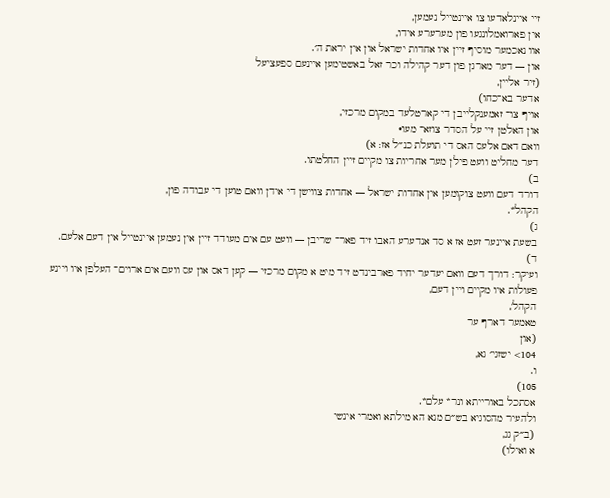זיי איינלאדעו צו איינטייל נעמען,
אין פארואמלונגעו פון מערערע אידו,
אוו נאכמער מוסיף זיין איו אחדות ישראל און אין יראת ה׳.
און — דער מארגן פון דער קהילה וכר זאל באשטימען איינעם ספעציעל
(זיר אליין,
אדער בא־כחו)
אויף צו־ זאמענקלייבן די קארטלעד במקום מרכזי,
און האלטן זיי על הסדר צוזא־ מעו•
וואם דאם אלעס האס די תועלת כנ״ל אז: א)
דער מחליט וועט פילן מער אחריות צו מקיים זיין החלטתו.
ב)
דורד דעם וועט צוקומען אין אחדות ישראל — אחדות צווישן די אידן וואם טוען די עבודה פון,
הקהל*.
ג)
בשעת איינער זעט אז א סד אנדערע האבו זיד פאר־ שריבן — וועט עם אים מעודד זיין אין נעמען איינטייל אין דעם אלעם.
ד)
ועיקר: דורך דעם וואם יעדער יחיד פארבינדט זיד מיט א מקום מרכזי — קען דאס און עס וועם אים ארוים־ העלפן איו ויינע פעולות איו מקיים ויין דעם,
הקהל',
טאמער דארף ער
(און
104> ישזגי׳ גא,
ו.
105)
אסתכל באורייתא ונר* עלם*.
ולהעיר מהסוגיא בש״ם מנא הא מילתא ואמרי אינשי
(ב״ק גג,
א ואילו)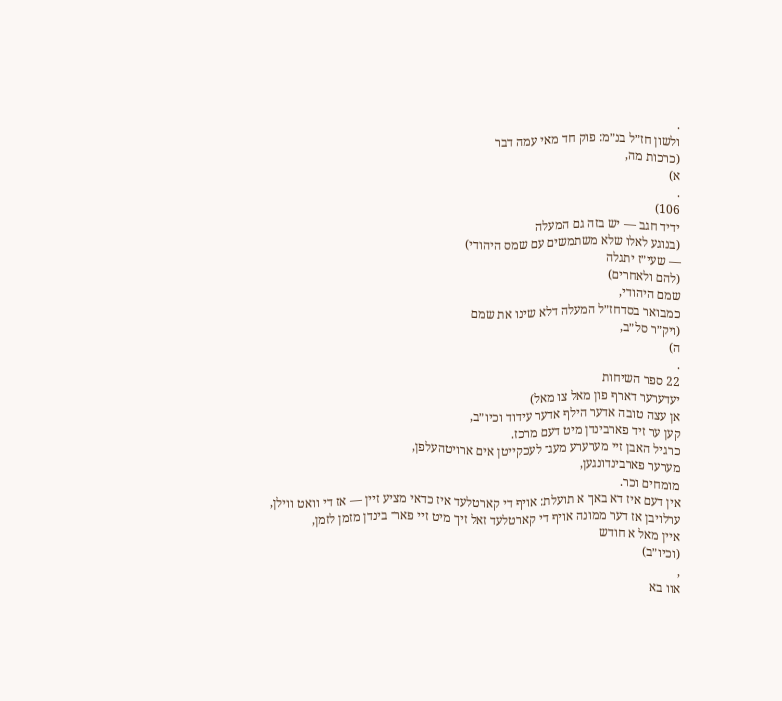.
ולשון חז״ל בנ״מ: פוק חד מאי עמה דבר
(כרכות מה,
א)
.
106)
ידיד חגב — יש בזה גם המעלה
(בנוגע לאלו שלא משתמשים עם שמס היהודי)
— שעי״ז יתגלה
(להם ולאחרים)
שמם היהודי,
כמבואר בסדחז״ל המעלה דלא שינו את שמם
(ויק״ר סל״ב,
ה)
.
22 ספר השיחות
יעדערער דארף פון מאל צו מאל)
אן עצה טובה אדער הילף אדער עידוד וכיו״ב,
קען ער זיד פארבינדן מיט דעם מרכז.
כרגיל האבן זיי מערערע מעג־ לעכקייטן אים ארויטהעלפן,
מערער פארבינדונגען,
מומחים וכר.
אין דעם איז דא באך א תועלת: אויף די קארטלעד איז כדאי מציע זיין — אז די וואט ווילן,
ערלויבן אז דער ממונה אויף די קארטלעד זאל זיך מיט זיי פאר־ בינדן מזמן לזמן,
איין מאל א חודש
(וכיו״ב)
,
אוו בא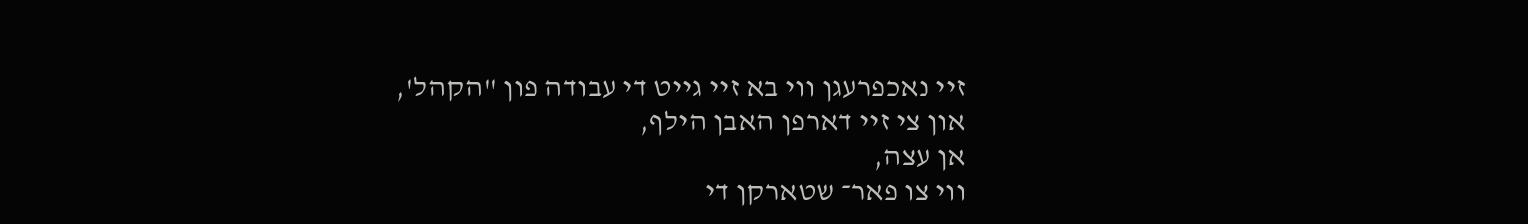זיי נאכפרעגן ווי בא זיי גייט די עבודה פון "הקהל',
און צי זיי דארפן האבן הילף,
אן עצה,
ווי צו פאר־ שטארקן די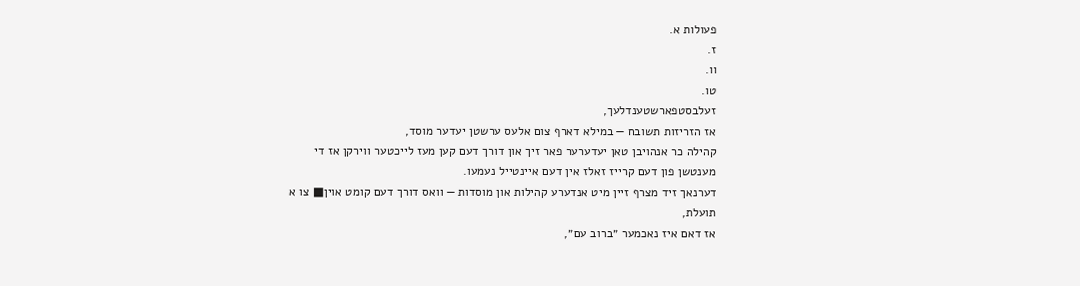פעולות א.
ז.
וו.
טו.
זעלבסטפארשטענדלעך,
אז הזריזות תשובח — במילא דארף צום אלעס ערשטן יעדער מוסד,
קהילה כר אנהויבן טאן יעדערער פאר זיך און דורך דעם קען מעז לייכטער ווירקן אז די מענטשן פון דעם קרייז זאלז אין דעם איינטייל נעמעו.
דערנאך זיד מצרף זיין מיט אנדערע קהילות און מוסדות — וואס דורך דעם קומט אוין■ צו א תועלת,
אז דאם איז נאכמער ״ברוב עם״,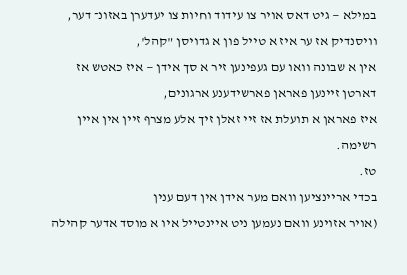במילא — גיט דאס אויר צו עידוד וחיות צו יעדערן באזונ־ דער,
וויסנדיק אז ער איז א טייל פון א גדויסן "קהל',
אין א שבונה וואו עם געפינען זיר א סך אידן — איז כאטש אז דארטן זיינען פאראן פארשידענע ארגונים,
איז פאראן א תועלת אז זיי זאלן זיך אלע מצרף זיין אין איין רשימה.
טז.
בכדי אריינציען וואם מער אידן אין דעם ענין
(אויר אזוינע וואם נעמען ניט איינטייל איו א מוסד אדער קהילה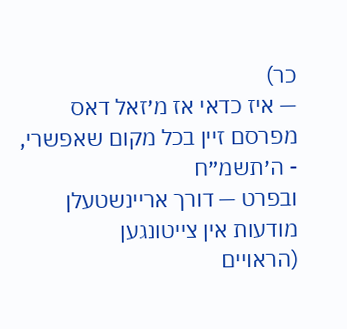כר)
— איז כדאי אז מ׳זאל דאס מפרסם זיין בכל מקום שאפשרי,
- ה׳תשמ״ח
ובפרט — דורך אריינשטעלן מודעות אין צייטונגען
(הראויים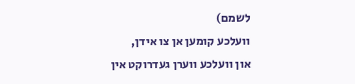לשמם)
וועלכע קומען אן צו אידן,
און וועלכע ווערן געדרוקט אין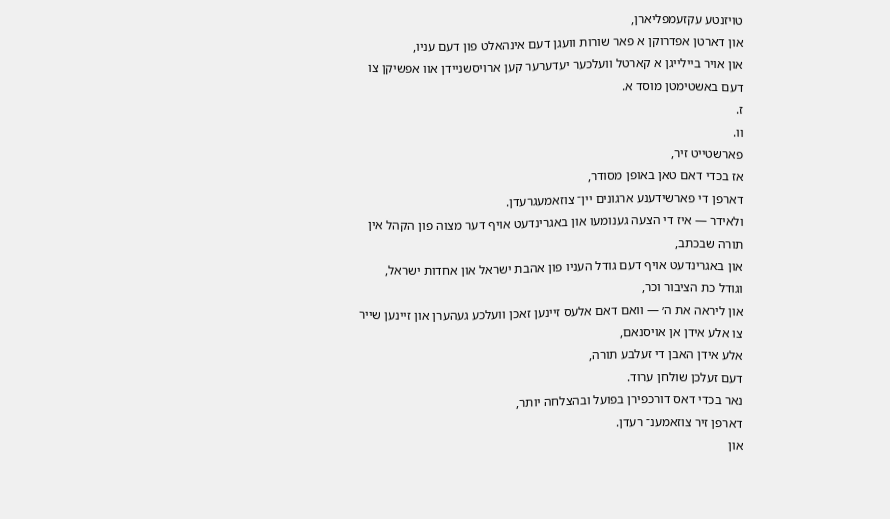טויזנטע עקזעמפליארן,
און דארטן אפדרוקן א פאר שורות וועגן דעם אינהאלט פון דעם עניו,
און אויר ביילייגן א קארטל וועלכער יעדערער קען ארויסשניידן אוו אפשיקן צו דעם באשטימטן מוסד א.
ז.
וו.
פארשטייט זיר,
אז בכדי דאם טאן באופן מסודר,
דארפן די פארשידענע ארגונים יין־ צוזאמעגרעדן.
ולאידר — איז די הצעה גענומעו און באגרינדעט אויף דער מצוה פון הקהל אין תורה שבכתב,
און באגרינדעט אויף דעם גודל העניו פון אהבת ישראל און אחדות ישראל,
וגודל כת הציבור וכר,
און ליראה את ה׳ — וואם דאם אלעס זיינען זאכן וועלכע געהערן און זיינען שייר צו אלע אידן אן אויסנאם,
אלע אידן האבן די זעלבע תורה,
דעם זעלכן שולחן ערוד.
נאר בכדי דאס דורכפירן בפועל ובהצלחה יותר,
דארפן זיר צוזאמענ־ רעדן.
און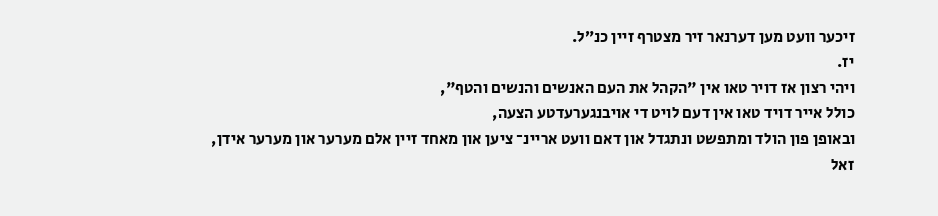זיכער וועט מען דערנאר זיר מצטרף זיין כנ״ל.
יז.
ויהי רצון אז דויר טאו אין "הקהל את העם האנשים והנשים והטף",
כולל אייר דויד טאו אין דעם לויט די אויבנגערעדטע הצעה,
ובאופן פון הולד ומתפשט ונתגדל און דאם וועט אריינ־ ציען און מאחד זיין אלם מערער און מערער אידן,
זאל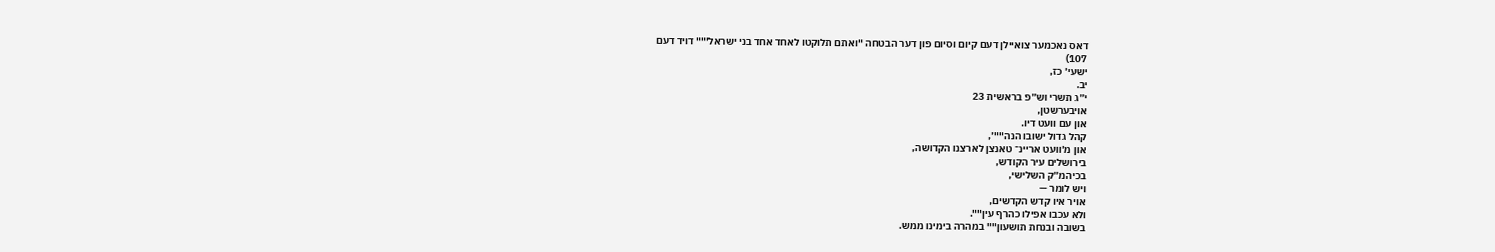דאס נאכמער צואיילן דעם קיום וסיום פון דער הבטחה "ואתם תלוקטו לאחד אחד בני ישראל'"" דויד דעם
107)
ישעי׳ כז,
יב.
י״ג תשרי וש״פ בראשית 23
אויבערשטן,
און עם וועט דיו.
קהל גדול ישובו הנה""׳,
און מ׳וועט אריינ־ טאנצן לארצנו הקדושה,
בירושלים עיר הקודש,
בכיהמ״ק השלישי,
ויש לומר —
אויר איו קדש הקדשים,
ולא עכבו אפילו כהרף עין"".
בשובה ובנחת תושעון"" במהרה בימינו ממש.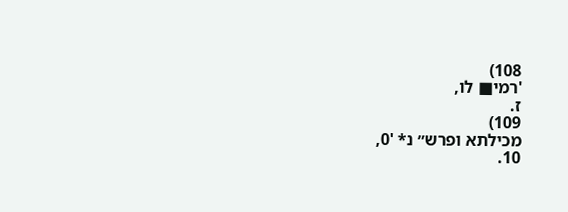108)
'רמי■ לו,
ז.
109)
מכילתא ופרש״ נ* '0,
10.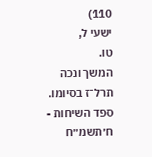110)
ישעי ל,
טו.
המשך ונכה תרל־ז בסיומו.
ספד השיחות - ח׳תשמ״ח